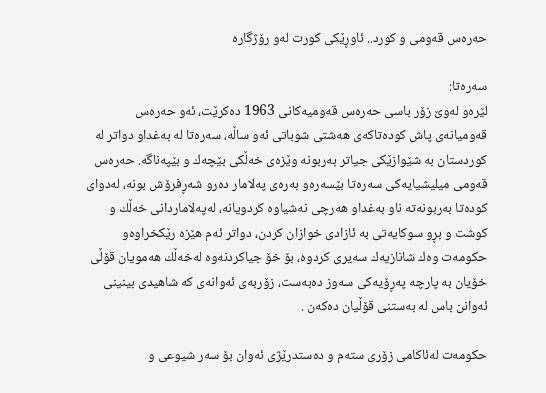حه‌ره‌س قه‌ومی‌ و كورد.. ئاوڕێكی‌ كورت له‌و رۆژگاره‌

سه‌ره‌تا:
لێره‌و له‌وێ‌ زۆر باسی‌ حه‌ره‌س قه‌ومیه‌كانی‌ 1963 ده‌كرێت، ئه‌و حه‌ره‌س قه‌ومیانه‌ی‌ پاش كوده‌تاكه‌ی‌ هه‌شتی‌ شوباتی‌ ئه‌و ساڵه‌، سه‌ره‌تا له‌ به‌غداو دواتر له‌ كوردستان به‌ شێوازێكی‌ جیاتر به‌ربونه‌ وێزه‌ی‌ خه‌ڵكی‌ بێچه‌ك و بێپه‌ناگه‌. حه‌ره‌س قه‌ومی‌ میلیشیایه‌كی‌ سه‌ره‌تا بێسه‌ره‌و به‌ره‌ی‌ په‌لامار ده‌رو شه‌ڕفرۆش بونه‌، له‌دوای‌ كوده‌تا به‌ربونه‌ته‌ ناو به‌غداو هه‌رچی‌ نه‌شیاوه‌ كردویانه‌، له‌په‌لاماردانی‌ خه‌ڵك و كوشت و بڕو سوكایه‌تی‌ به‌ ئازادی‌ خوازان كردن، دواتر ئه‌م هێزه‌ رێكخراوه‌و حكومه‌ت وه‌ك شانازیه‌ك سه‌یری‌ كردوه‌، بۆ خۆ جیاكردنه‌وه‌ له‌خه‌ڵك هه‌مویان قۆڵی‌ خۆیان به‌ پارچه‌ په‌ڕۆیه‌كی‌ سه‌وز ده‌به‌ست، زۆربه‌ی‌ ئه‌وانه‌ی‌ كه‌ شاهیدی‌ بینینی‌ ئه‌وانن باس له‌ به‌ستنی‌ قۆڵیان ده‌كه‌ن .

حكومه‌ت له‌ئاكامی‌ زۆری‌ سته‌م و ده‌ستدرێژی‌ ئه‌وان بۆ سه‌ر شیوعی‌ و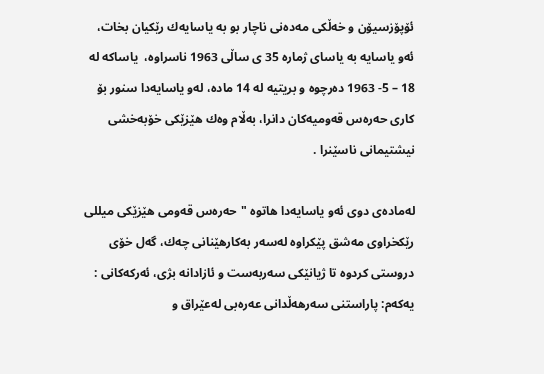ئۆپۆزسیۆن و خه‌ڵكی‌ مه‌ده‌نی‌ ناچار بو به‌ یاسایه‌ك رێكیان بخات، ئه‌و یاسایه‌ به‌ یاسای‌ ژماره‌ 35 ی‌ ساڵی‌ 1963 ناسراوه‌،  یاساكه‌ له‌ 18 – 5- 1963 ده‌رچوه‌ و بریتیه‌ له‌ 14 ماده‌، له‌و یاسایه‌دا سنور بۆ كاری‌ حه‌ره‌س قه‌ومیه‌كان دانرا، بەڵام وه‌ك هێزێكی‌ خۆبه‌خشی‌ نیشتیمانی‌ ناسێنرا .

له‌ماده‌ی‌ دوی‌ ئه‌و یاسایه‌دا هاتوه‌ "حه‌ره‌س قه‌ومی‌ هێزێكی‌ میللی‌ رێكخراوی‌ مه‌شق پێكراوه‌ له‌سه‌ر به‌كارهێنانی‌ چه‌ك، گه‌ل خۆی‌ دروستی‌ كردوه‌ تا ژیانێكی‌ سه‌ربه‌ست و ئازادانه‌ بژی‌، ئه‌ركه‌كانی‌ :
یه‌كه‌م: پاراستنی‌ سه‌رهه‌ڵدانی‌ عه‌ره‌بی‌ له‌عێراق و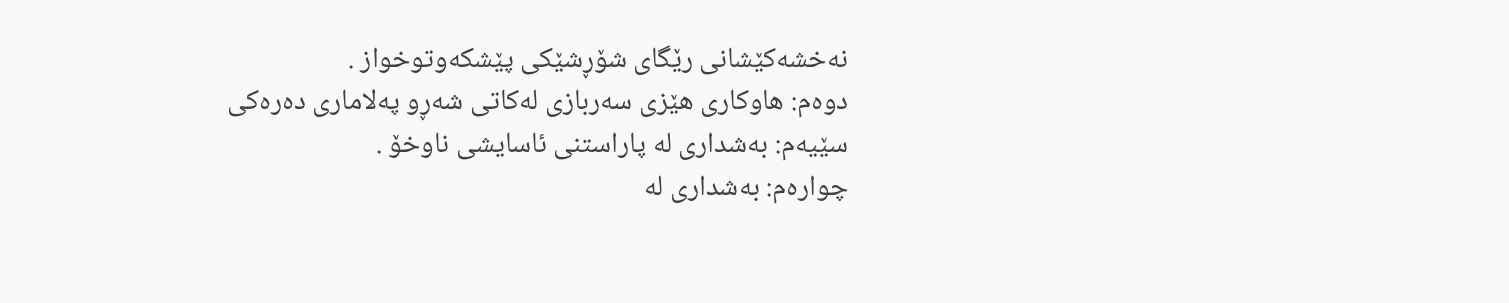نه‌خشه‌كێشانی‌ رێگای‌ شۆڕشێكی‌ پێشكه‌وتوخواز .
دوه‌م: هاوكاری‌ هێزی‌ سه‌ربازی‌ له‌كاتی‌ شه‌ڕو په‌لاماری‌ ده‌ره‌كی‌
سێیه‌م: به‌شداری‌ له‌ پاراستنی‌ ئاسایشی‌ ناوخۆ .
چواره‌م: به‌شداری‌ له‌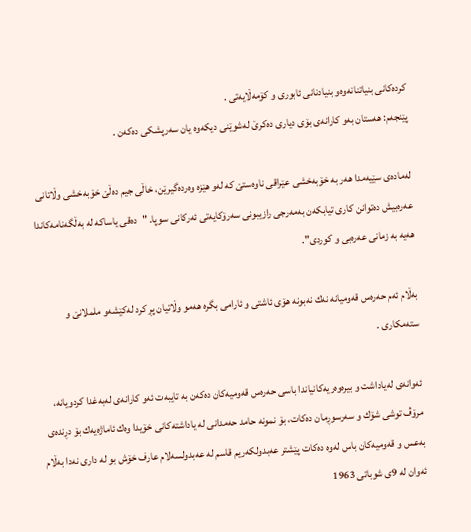كرده‌كانی‌ بنیاتنانه‌وه‌و بنیادنانی‌ ئابوری‌ و كۆمه‌ڵایه‌تی‌ .
پێنجه‌م: هه‌ستان به‌و كارانه‌ی‌ بۆی‌ دیاری‌ ده‌كرێ‌ له‌شوێنی‌ دیكه‌وه‌ یان سه‌رپشكی‌ ده‌كه‌ن .

له‌ماده‌ی‌ سێیه‌مدا هه‌ر به‌ خۆبه‌خشی‌ عێراقی‌ ناوه‌ستێ‌ كه‌ له‌و هێزه‌ وه‌رده‌گیرێن، خاڵی‌ جیم ده‌ڵێ‌ خۆبه‌خشی‌ وڵاتانی‌ عه‌ره‌بیش ده‌توانن كاری‌ تیابكه‌ن به‌مه‌رجی‌ رازیبونی‌ سه‌رۆكایه‌تی‌ ئه‌ركانی‌ سوپا. "ده‌قی‌ یاساكه‌ له‌ به‌ڵگه‌نامه‌كاندا هه‌یه‌ به‌ زمانی‌ عه‌ره‌بی‌ و كوردی".

بەڵام ئه‌م حه‌ره‌س قه‌ومیانه‌ نه‌ك نه‌بونه‌ هۆی‌ ئاشتی‌ و ئارامی‌ بگره‌ هه‌مو وڵاتیان پڕ كرد له‌كێشه‌و ململانێ‌ و سته‌مكاری‌ .

ئه‌وانه‌ی‌ له‌یاداشت و بیره‌وه‌ریه‌كانیاندا باسی‌ حه‌ره‌س قه‌ومیه‌كان ده‌كه‌ن به‌ تایبه‌ت ئه‌و كارانه‌ی‌ له‌به‌غدا كردویانه‌، مرۆڤ توشی‌ شۆك و سه‌رسوڕمان ده‌كات، بۆ نمونه‌ حامد حه‌مدانی‌ له‌ یاداشته‌كانی‌ خۆیدا وه‌ك ئاماژه‌یه‌ك بۆ دڕنده‌ی‌ به‌عس و قه‌ومیه‌كان باس له‌وه‌ ده‌كات پێشتر عه‌بدولكه‌ریم قاسم له‌ عه‌بدولسه‌لام عارف خۆش بو له‌ داری‌ نه‌دا بەڵام ئه‌وان له‌ 9ی‌ شوباتی‌ 1963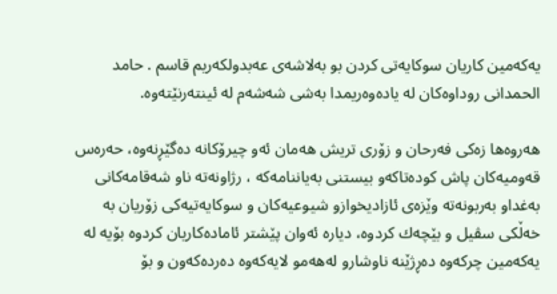یه‌كه‌مین كاریان سوكایه‌تی‌ كردن بو به‌لاشه‌ی‌ عه‌بدولكه‌ریم قاسم . حامد الحمدانی‌ روداوه‌كان له‌ یاده‌وه‌ریمدا به‌شی‌ شه‌شه‌م له‌ ئینته‌رنێته‌وه‌.

هه‌روه‌ها زه‌كی‌ فه‌رحان و زۆری‌ تریش هه‌مان ئه‌و چیرۆكانه‌ ده‌گێڕنه‌وه‌، حه‌ره‌س قه‌ومیه‌كان پاش كوده‌تاكه‌و بیستنی‌ به‌یاننامه‌كه‌ ، رژاونه‌ته‌ ناو شه‌قامه‌كانی‌ به‌غداو به‌ربونه‌ته‌ وێزه‌ی‌ ئازادیخوازو شیوعیه‌كان و سوكایه‌تیه‌كی‌ زۆریان به‌ خه‌ڵكی‌ سڤیل و بێچه‌ك كردوه‌، دیاره‌ ئه‌وان پێشتر ئاماده‌كاریان كردوه‌ بۆیه‌ له‌ یه‌كه‌مین چركه‌وه‌ ده‌ڕژێنه‌ ناوشارو له‌هه‌مو لایه‌كه‌وه‌ ده‌رده‌كه‌ون و بۆ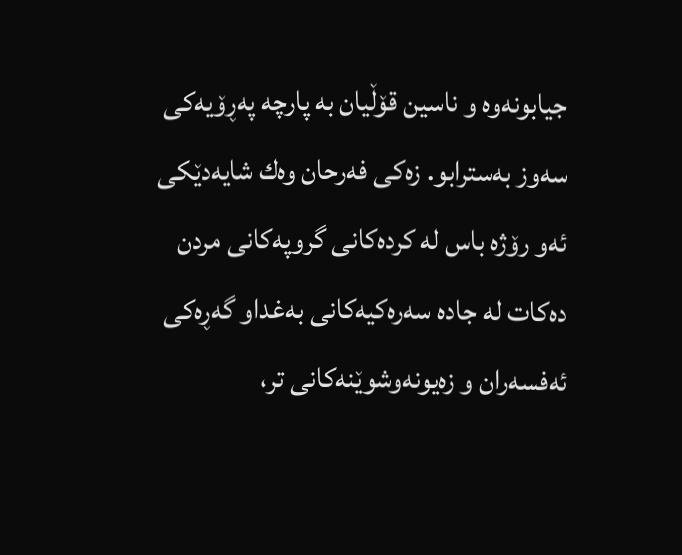جیابونه‌وه‌ و ناسین قۆڵیان به‌ پارچه‌ په‌ڕۆیه‌كی‌ سه‌وز به‌سترابو. زه‌كی‌ فه‌رحان وه‌ك شایه‌دێكی‌ ئه‌و رۆژه‌ باس له‌ كرده‌كانی‌ گروپه‌كانی‌ مردن ده‌كات له‌ جاده‌ سه‌ره‌كیه‌كانی‌ به‌غداو گه‌ڕه‌كی‌ ئه‌فسه‌ران و زه‌یونه‌وشوێنه‌كانی‌ تر،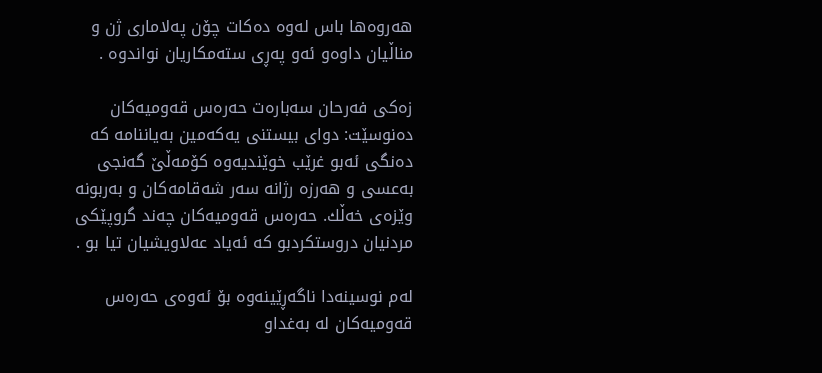هه‌روه‌ها باس له‌وه‌ ده‌كات چۆن په‌لاماری‌ ژن و مناڵیان داوه‌و ئه‌و په‌ڕی‌ سته‌مكاریان نواندوه‌ .

زه‌كی‌ فه‌رحان سه‌باره‌ت حه‌ره‌س قه‌ومیه‌كان ده‌نوسێت: دوای‌ بیستنی‌ یه‌كه‌مین به‌یاننامه‌ كه‌ ده‌نگی‌ ئه‌بو غرێب خوێندیه‌وه‌ كۆمه‌ڵێ‌ گه‌نجی‌ به‌عسی‌ و هه‌رزه‌ رژانه‌ سه‌ر شه‌قامه‌كان و به‌ربونه‌ وێزه‌ی‌ خه‌ڵك. حه‌ره‌س قه‌ومیه‌كان چه‌ند گروپێكی‌ مردنیان دروستكردبو كه‌ ئه‌یاد عه‌لاویشیان تیا بو .

له‌م نوسینه‌دا ناگه‌ڕێینه‌وه‌ بۆ ئه‌وه‌ی‌ حه‌ره‌س قه‌ومیه‌كان له‌ به‌غداو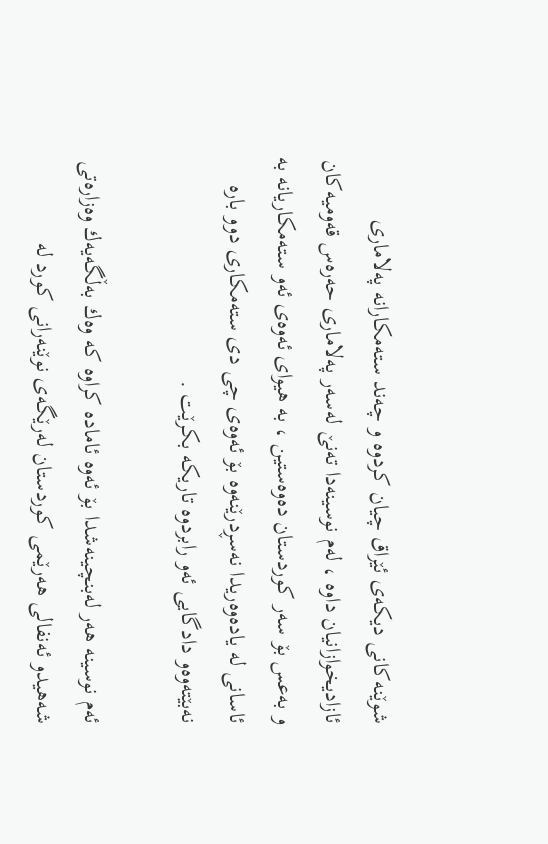شوێنه‌كانی‌ دیكه‌ی‌ ئێراق چیان كردوه‌ و چه‌ند سته‌مكارانه‌ په‌لاماری‌ ئازادیخوازانیان داوه‌ ، له‌م نوسینه‌دا ته‌نێ‌ له‌سه‌ر په‌لاماری‌ حه‌ره‌س قه‌ومیه‌كان و به‌عس بۆ سه‌ر كوردستان ده‌وه‌ستین ، به‌ هیوای‌ ئه‌وه‌ی‌ ئه‌و سته‌مكاریانه‌ به‌ ئاسانی‌ له‌ یاده‌وه‌ریدا نه‌سڕدرێنه‌وه‌ بۆ ئه‌وه‌ی‌ چی‌ دی‌ سته‌مكاری‌ دوو باره‌ نه‌بێته‌وه‌و دادگایی‌ ئه‌و رابردوه‌ تاریكه‌ بكرێت .

ئه‌م نوسینه‌ هه‌ر له‌بنچینه‌شدا بۆ ئه‌وه‌ ئاماده‌ كراوه‌ كه‌ وه‌ك به‌ڵگه‌یه‌ك وه‌زاره‌تی‌ شه‌هیدو ئه‌نفالی‌ هه‌رێمی‌ كوردستان له‌رێگه‌ی‌ نوێنه‌رانی‌ كورد له‌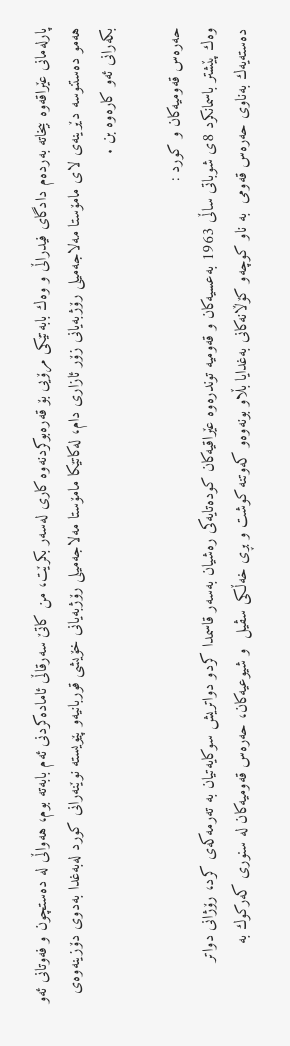پارله‌مانی‌ عێراقه‌وه‌ بیخاته‌ به‌رده‌م دادگای‌ فیدراڵی‌ و وه‌ك بابه‌تێكی‌ مرۆیی‌ بۆ قه‌ره‌بوكردنه‌وه‌ كاری‌ له‌سه‌ر بكرێت، من كاتێ‌ سه‌رقاڵی‌ ئاماده‌كردنی‌ ئه‌م بابه‌ته‌ بوم، هه‌واڵی‌ له‌ ده‌ستچون و فه‌وتانی‌ ئه‌و هه‌مو ده‌ستنوسه‌ دێرینه‌ی‌ لای‌ مامۆستا مه‌لاجه‌میلی‌ رۆژبه‌یانی‌ زۆر ئازاری‌ دام، له‌كاتێكا مامۆستا مه‌لاجه‌میلی‌ رۆژبه‌یانی‌ خۆیشی‌ قوربانیه‌و پێویسته‌ نوێنه‌رانی‌ كورد له‌به‌غدا به‌دوی‌ دۆزینه‌وه‌ی‌ بكه‌رانی‌ ئه‌و كاره‌وه‌ بن .

حه‌ره‌س قه‌ومیه‌كان و كورد :
وه‌ك پێشتر باسمانكرد 8ی‌ شوباتی‌ ساڵی‌ 1963 به‌عسیه‌كان و قه‌ومیه‌ توندره‌وه‌ عێراقیه‌كان كوده‌تایه‌كی‌ ره‌شیان به‌سه‌ر قاسمدا كردو دواتریش سوكایه‌تیان به‌ ته‌رمه‌كه‌ی‌ كرد، رۆژانی‌ دواتر ده‌سته‌یه‌ك به‌ناوی‌ حه‌ره‌س قه‌ومی‌  به‌ ناو كوچه‌و كۆڵانه‌كانی‌ به‌غدایا بڵاو بونه‌وه‌و كه‌وتنه‌ كوشت و بڕی‌ خه‌ڵكی‌ سڤیل  و شیوعیه‌كان، حه‌ره‌س قه‌ومیه‌كان له‌ سنوری‌ كه‌ركوك به‌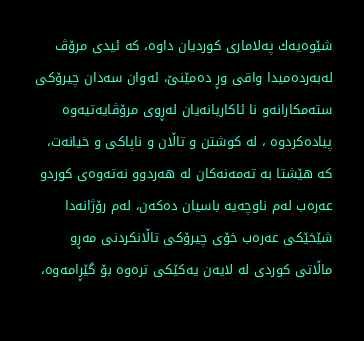شێوه‌یه‌ك په‌لاماری‌ كوردیان داوه‌، كه‌ ئیدی‌ مرۆڤ له‌به‌رده‌میدا واقی‌ وڕ ده‌مێنێ‌، ئه‌وان سه‌دان چیرۆكی‌ سته‌مكارانه‌و نا ئاكاریانه‌یان له‌ڕوی‌ مرۆڤایه‌تیه‌وه‌ پیاده‌كردوه‌ ، له‌ كوشتن و تاڵان و ناپاكی‌ و خیانه‌ت، كه‌ هێشتا به‌ ته‌مه‌نه‌كان له‌ هه‌ردوو نه‌ته‌وه‌ی‌ كوردو عه‌ره‌ب له‌م ناوچه‌یه‌ باسیان ده‌كه‌ن، له‌م رۆژانه‌دا شێخێكی‌ عه‌ره‌ب خۆی‌ چیرۆكی‌ تاڵانكردنی‌ مه‌ڕو ماڵاتی‌ كوردی‌ له‌ لایه‌ن یه‌كێكی‌ تره‌وه‌ بۆ گێڕامه‌وه‌،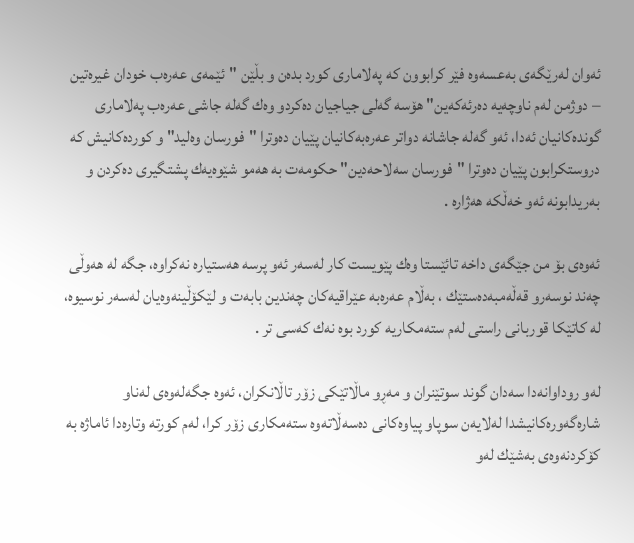ئه‌وان له‌رێگه‌ی‌ به‌عسه‌وه‌ فێر كرابوون كه‌ په‌لاماری‌ كورد بده‌ن و بڵێن "ئێمه‌ی‌ عه‌ره‌ب خودان غیره‌تین – دوژمن له‌م ناوچه‌یه‌ ده‌رئه‌كه‌ین" هۆسه‌ گه‌لی‌ جیاجیان ده‌كردو وه‌ك گه‌له‌ جاشی‌ عه‌ره‌ب په‌لاماری‌ گونده‌كانیان ئه‌دا، ئه‌و گه‌له‌ جاشانه‌ دواتر عه‌ره‌به‌كانیان پێیان ده‌وترا "فورسان وه‌لید" و كورده‌كانیش كه‌ دروستكرابون پێیان ده‌وترا "فورسان سه‌لاحه‌دین" حكومه‌ت به‌ هه‌مو شێوه‌یه‌ك پشتگیری‌ ده‌كردن و به‌ریدابونه‌ ئه‌و خه‌ڵكه‌ هه‌ژاره‌ .

ئه‌وه‌ی‌ بۆ من جێگه‌ی‌ داخه‌ تائێستا وه‌ك پێویست كار له‌سه‌ر ئه‌و پرسه‌ هه‌ستیاره‌ نه‌كراوه‌، جگه‌ له‌ هه‌وڵی‌ چه‌ند نوسه‌رو قه‌ڵه‌مبه‌ده‌ستێك ، به‌ڵام عه‌ره‌به‌ عێراقیه‌كان چه‌ندین بابه‌ت و لێكۆڵینه‌وه‌یان له‌سه‌ر نوسیوه‌، له‌ كاتێكا قوربانی‌ راستی‌ له‌م سته‌مكاریه‌ كورد بوه‌ نه‌ك كه‌سی‌ تر .

له‌و روداوانه‌دا سه‌دان گوند سوتێنران و مه‌ڕو ماڵاتێكی‌ زۆر تاڵانكران، ئه‌وه‌ جگه‌له‌وه‌ی‌ له‌ناو شاره‌گه‌وره‌كانیشدا له‌لایه‌ن سوپاو پیاوه‌كانی‌ ده‌سه‌ڵاته‌وه‌ سته‌مكاری‌ زۆر كرا، له‌م كورته‌ وتاره‌دا ئاماژه‌ به‌ كۆكردنه‌وه‌ی‌ به‌شێك له‌و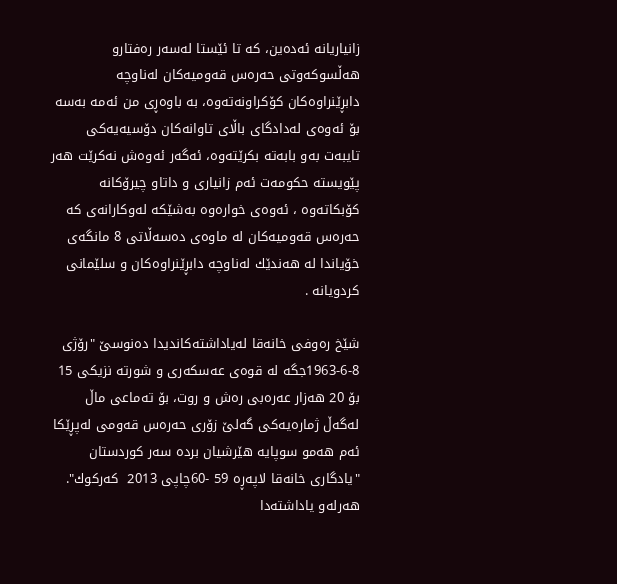زانیاریانه‌ ئه‌ده‌ین، كه‌ تا ئێستا له‌سه‌ر ره‌فتارو هه‌ڵسوكه‌وتی‌ حه‌ره‌س قه‌ومیه‌كان له‌ناوچه‌ دابڕێنراوه‌كان كۆكراونه‌ته‌وه‌، به‌ باوه‌ڕی‌ من ئه‌مه‌ به‌سه‌ بۆ ئه‌وه‌ی‌ له‌دادگای‌ باڵای‌ تاوانه‌كان دۆسیه‌یه‌كی‌ تایبه‌ت به‌و بابه‌ته‌ بكرێته‌وه‌، ئه‌گه‌ر ئه‌وه‌ش نه‌كرێت هه‌ر پێویسته‌ حكومه‌ت ئه‌م زانیاری‌ و داتاو چیرۆكانه‌ كۆبكاته‌وه‌ ، ئه‌وه‌ی‌ خواره‌وه‌ به‌شێكه‌ له‌وكارانه‌ی‌ كه‌ حه‌ره‌س قه‌ومیه‌كان له‌ ماوه‌ی‌ ده‌سه‌ڵاتی‌ 8 مانگه‌ی‌ خۆیاندا له‌ هه‌ندێك له‌ناوچه‌ دابڕێنراوه‌كان و سلێمانی‌  كردویانه‌ .

شێخ ره‌وفی‌ خانه‌قا له‌یاداشته‌كاندیدا ده‌نوسێ‌ "رۆژی‌ 8-6-1963جگه‌ له‌ قوه‌ی‌ عه‌سكه‌ری‌ و شورته‌ نزیكی‌ 15 بۆ 20 هه‌زار عه‌ره‌بی‌ ره‌ش و روت، بۆ ته‌ماعی‌ ماڵ له‌گه‌ڵ ژماره‌یه‌كی‌ گه‌لێ‌ زۆری‌ حه‌ره‌س قه‌ومی‌ له‌پڕێكا ئه‌م هه‌مو سوپایه‌ هێرشیان برده‌ سه‌ر كوردستان "یادگاری‌ خانه‌قا لاپه‌ڕه‌ 59 -60چاپی‌ 2013  كه‌ركوك". هه‌رله‌و یاداشته‌دا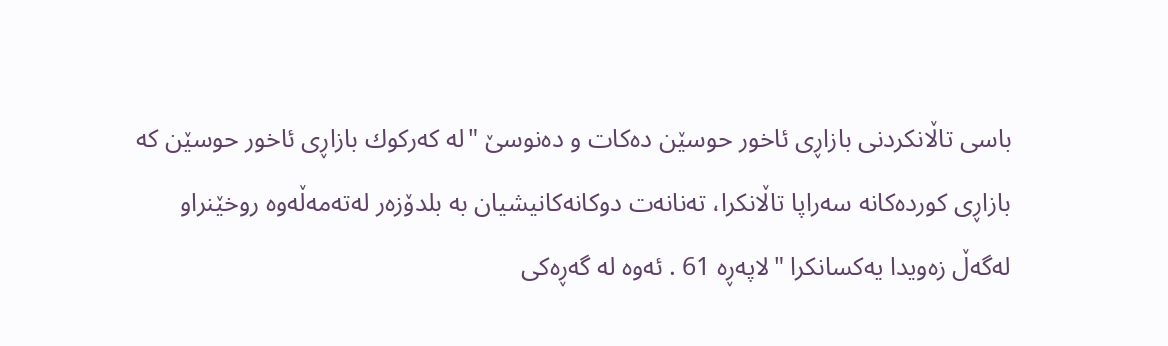باسی‌ تاڵانكردنی‌ بازاڕی‌ ئاخور حوسێن ده‌كات و ده‌نوسێ‌ "له‌ كه‌ركوك بازاڕی‌ ئاخور حوسێن كه‌ بازاڕی‌ كورده‌كانه‌ سه‌راپا تاڵانكرا، ته‌نانه‌ت دوكانه‌كانیشیان به‌ بلدۆزه‌ر له‌ته‌مه‌ڵه‌وه‌ روخێنراو له‌گه‌ڵ زه‌ویدا یه‌كسانكرا "لاپه‌ڕه‌ 61 . ئه‌وه‌ له‌ گه‌ڕه‌كی‌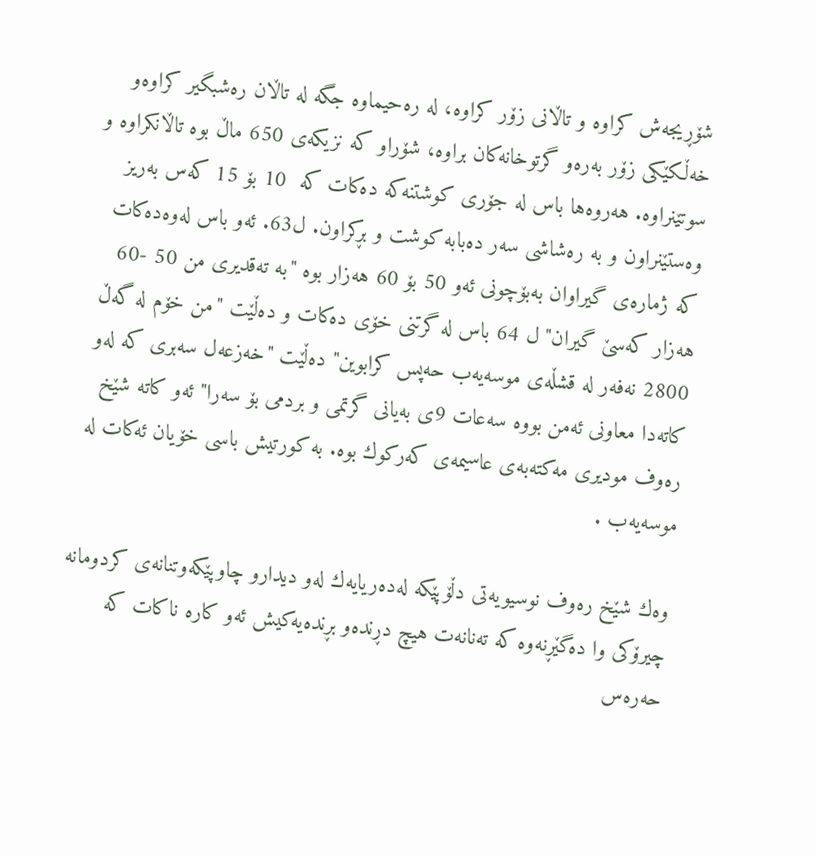شۆڕیجه‌ش كراوه‌ و تاڵانی‌ زۆر كراوه‌، له‌ ره‌حیماوه‌ جگه‌ له‌ تاڵان ره‌شبگیر كراوه‌و خه‌ڵكێكی‌ زۆر به‌ره‌و گرتوخانه‌كان براوه‌، شۆراو كه‌ نزیكه‌ی‌ 650 ماڵ بوه‌ تاڵانكراوه‌ و سوتێنراوه‌. هه‌روه‌ها باس له‌ جۆری‌ كوشتنه‌كه‌ ده‌كات كه‌  10 بۆ 15 كه‌س به‌ریز وه‌ستێنراون و به‌ ره‌شاشی‌ سه‌ر ده‌بابه‌ كوشت و بڕكراون. ل63. ئه‌و باس له‌وه‌ده‌كات كه‌ ژماره‌ی‌ گیراوان به‌بۆچونی‌ ئه‌و 50 بۆ 60 هه‌زار بوه‌ "به‌ ته‌قدیری‌ من 50 -60 هه‌زار كه‌سێ‌ گیران" ل 64 باس له‌ گرتنی‌ خۆی‌ ده‌كات و ده‌ڵێت "من خۆم له‌ گه‌ڵ 2800 نه‌فه‌ر له‌ قشڵه‌ی‌ موسه‌یه‌ب حه‌پس كرابوین" ده‌ڵێت "خه‌زعه‌ل سه‌بری‌ كه‌ له‌و كاته‌دا معاونی‌ ئه‌من بووه‌ سه‌عات 9ی‌ به‌یانی‌ گرتمی‌ و بردمی‌ بۆ سه‌را" ئه‌و كاته‌ شێخ ره‌وف مودیری‌ مه‌كته‌به‌ی‌ عاسیمه‌ی‌ كه‌ركوك بوه‌. به‌ كورتیش باسی‌ خۆیان ئه‌كات له‌ موسه‌یه‌ب .

وه‌ك شێخ ره‌وف نوسیویه‌تی‌ دڵۆپێكه‌ له‌ده‌ریایه‌ك له‌و دیدارو چاوپێكه‌وتنانه‌ی‌ كردومانه‌ چیرۆكی‌ وا ده‌گێڕنه‌وه‌ كه‌ ته‌نانه‌ت هیچ دڕنده‌و بڕنده‌یه‌كیش ئه‌و كاره‌ ناكات كه‌ حه‌ره‌س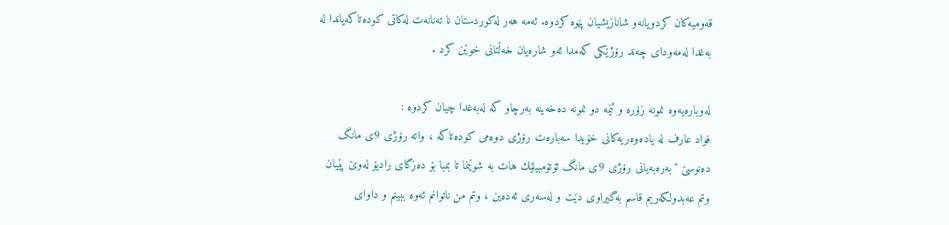قه‌ومیه‌كان كردویانه‌و شانازیشیان پێوه‌ كردوه‌. ئه‌مه‌ هه‌ر له‌كوردستان نا ته‌نانه‌ت له‌كاتی‌ كوده‌تاكه‌یاندا له‌ به‌غدا له‌مه‌ودای چه‌ند رۆژێكی‌ كه‌مدا ئه‌و شاره‌یان خه‌ڵتانی‌ خوێن كرد .

له‌وباره‌یه‌وه‌ نمونه‌ زۆره‌ و ئێمه‌ دو نمونه‌ ده‌خه‌ینه‌ به‌رچاو كه‌ له‌به‌غدا چیان كردوه‌ :
فواد عارف له‌ یاده‌وه‌ریه‌كانی‌ خۆیدا سه‌باره‌ت رۆژی‌ دوه‌می‌ كوده‌تاكه‌ ، واته‌ رۆژی‌ 9ی‌ مانگ ده‌نوسێ‌ "به‌ره‌به‌یانی‌ رۆژی‌ 9ی‌ مانگ ئۆتۆمبیلێك هات به‌ شوێنما تا بمبا بۆ ده‌زگای‌ رادیۆ له‌وێ‌ پێیان وتم عه‌بدولكه‌ریم قاسم به‌گیراوی‌ دێت و له‌سه‌ری‌ ئه‌ده‌ین ، وتم من ناتوانم ئه‌وه‌ ببینم و داوای‌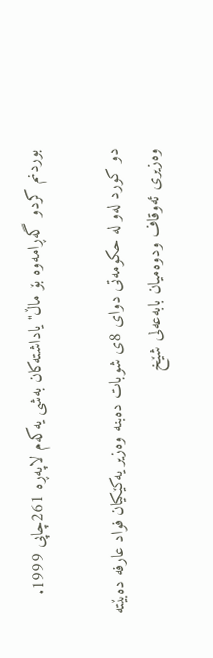بوردنم كردو گه‌ڕامه‌وه‌ بۆ ماڵ" یاداشته‌كان به‌شی‌ یه‌كه‌م لاپه‌ڕه‌ 261چاپی‌ 1999.

دو كورد له‌و له‌ حكومه‌تی‌ دوای‌ 8ی‌ شوبات ده‌بنه‌ وه‌زیر یه‌كێكیان فواد عارفه‌ ده‌بێته‌ وه‌زیری‌ ئه‌وقاف ودوه‌میان بابه‌عه‌لی‌ شێخ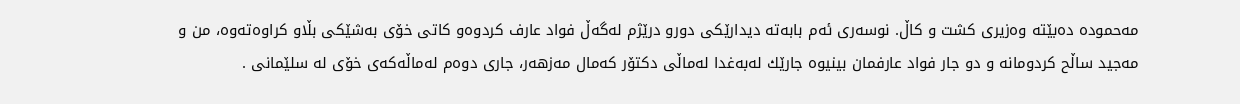مه‌حموده‌ ده‌بێته‌ وه‌زیری‌ كشت و كاڵ. نوسه‌ری‌ ئه‌م بابه‌ته‌ دیدارێكی‌ دورو درێژم له‌گه‌ڵ فواد عارف كردوه‌و كاتی‌ خۆی‌ به‌شێكی‌ بڵاو كراوه‌ته‌وه‌، من و مه‌جید ساڵح كردومانه‌ و دو جار فواد عارفمان بینیوه‌ جارێك له‌به‌غدا له‌ماڵی‌ دكتۆر كه‌مال مه‌زهه‌ر، جاری‌ دوه‌م له‌ماڵه‌كه‌ی‌ خۆی‌ له‌ سلێمانی‌ .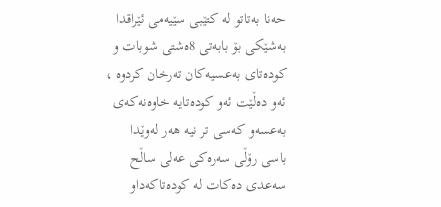حه‌نا به‌تاتو له‌ كتێبی‌ سێیه‌می‌ ئێراقدا به‌شێكی‌ بۆ بابه‌تی‌ 8ه‌شتی‌ شوبات و كوده‌تای‌ به‌عسیه‌كان ته‌رخان كردوه‌ ، ئه‌و ده‌ڵێت ئه‌و كوده‌تایه‌ خاوه‌نه‌كه‌ی‌ به‌عسه‌و كه‌سی‌ تر نیه‌ هه‌ر له‌وێدا باسی‌ رۆڵی‌ سه‌ره‌كی‌ عه‌لی‌ ساڵح سه‌عدی‌ ده‌كات له‌ كوده‌تاكه‌داو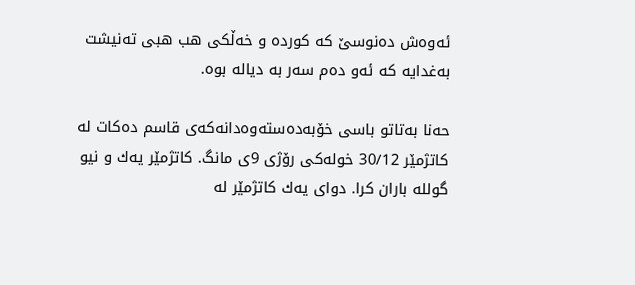ئه‌وه‌ش ده‌نوسێ‌ كه‌ كورده‌ و خه‌ڵكی‌ هب هبی‌ ته‌نیشت به‌غدایه‌ كه‌ ئه‌و ده‌م سه‌ر به‌ دیاله‌ بوه‌.

حه‌نا به‌تاتو باسی‌ خۆبه‌ده‌سته‌وه‌دانه‌كه‌ی‌ قاسم ده‌كات له‌ كاتژمێر 30/12 خوله‌كی‌ رۆژی‌ 9ی‌ مانگ. كاتژمێر یه‌ك و نیو گولله‌ باران كرا. دوای‌ یه‌ك كاتژمێر له‌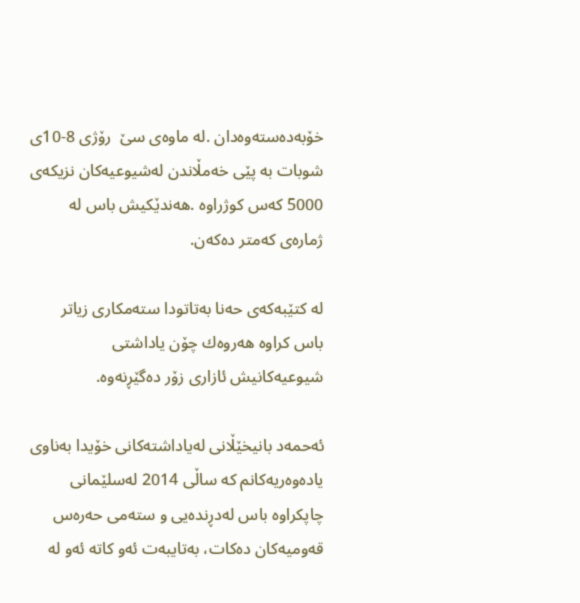خۆبه‌ده‌سته‌وه‌دان .له‌ ماوه‌ی‌ سێ‌  رۆژی‌ 8-10ی‌ شوبات به‌ پێی‌ خه‌مڵاندن له‌شیوعیه‌كان نزیكه‌ی‌ 5000 كه‌س كوژراوه‌ .هه‌ندێكیش باس له‌ ژماره‌ی‌ كه‌متر ده‌كه‌ن.

له‌ كتێبه‌كه‌ی‌ حه‌نا به‌تاتودا سته‌مكاری‌ زیاتر باس كراوه‌ هه‌روه‌ك چۆن یاداشتی‌ شیوعیه‌كانیش ئازاری‌ زۆر ده‌گێڕنه‌وه‌.

ئه‌حمه‌د بانیخێڵانی‌ له‌یاداشته‌كانی‌ خۆیدا به‌ناوی‌ یاده‌وه‌ریه‌كانم كه‌ ساڵی‌ 2014 له‌سلێمانی‌ چاپكراوه‌ باس له‌دڕنده‌یی‌ و سته‌می‌ حه‌ره‌س قه‌ومیه‌كان ده‌كات، به‌تایبه‌ت ئه‌و كاته‌ ئه‌و له‌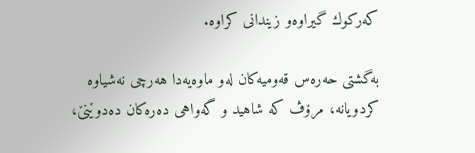كه‌ركوك گیراوه‌و زیندانی‌ كراوه‌.

به‌گشتی‌ حه‌ره‌س قه‌ومیه‌كان له‌و ماوه‌یه‌دا هه‌رچی‌ نه‌شیاوه‌ كردویانه‌، مرۆڤ كه‌ شاهید و گه‌واهی‌ ده‌ره‌كان ده‌دوێنێ‌،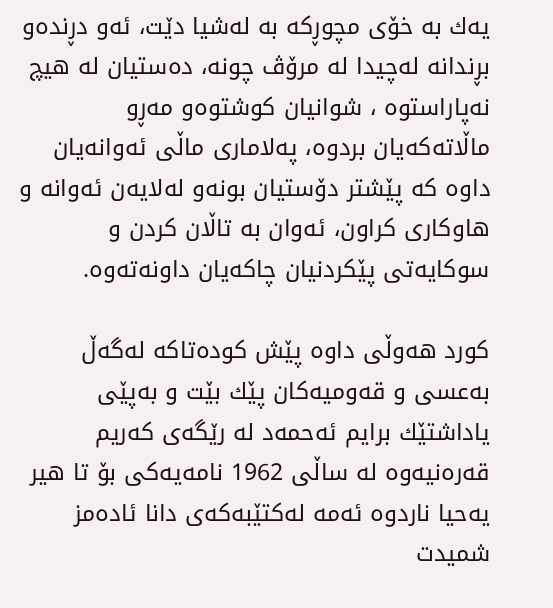یه‌ك به‌ خۆی‌ مچوڕكه‌ به‌ له‌شیا دێت، ئه‌و دڕنده‌و بڕندانه‌ له‌چیدا له‌ مرۆڤ چونه‌، ده‌ستیان له‌ هیچ نه‌پاراستوه‌ ، شوانیان كوشتوه‌و مه‌ڕو ماڵاته‌كه‌یان بردوه‌، په‌لاماری‌ ماڵی‌ ئه‌وانه‌یان داوه‌ كه‌ پێشتر دۆستیان بونه‌و له‌لایه‌ن ئه‌وانه‌ و‌ هاوكاری‌ كراون، ئه‌وان به‌ تاڵان كردن و سوكایه‌تی‌ پێكردنیان چاكه‌یان داونه‌ته‌وه‌.

كورد هه‌وڵی‌ داوه‌ پێش كوده‌تاكه‌ له‌گه‌ڵ به‌عسی‌ و قه‌ومیه‌كان پێك بێت و به‌پێی‌ یاداشتێك برایم ئه‌حمه‌د له‌ رێگه‌ی‌ كه‌ریم قه‌ره‌نیه‌وه‌ له‌ ساڵی‌ 1962 نامه‌یه‌كی‌ بۆ تا هیر یه‌حیا ناردوه‌ ئه‌مه‌ له‌كتێبه‌كه‌ی‌ دانا ئاده‌مز شمیدت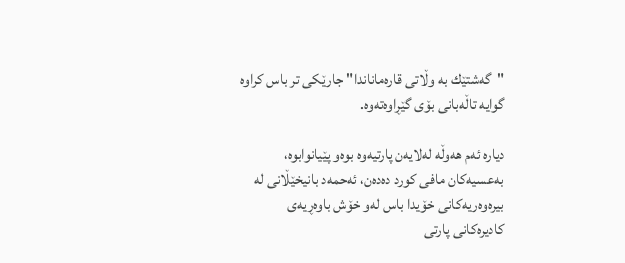"گه‌شتێك به‌ وڵاتی‌ قاره‌ماناندا" جارێكی‌ تر باس كراوه‌ گوایه‌ تاڵه‌بانی‌ بۆی‌ گێڕاوه‌ته‌وه‌.

دیاره‌ ئه‌م هه‌وڵه‌ له‌لایه‌ن پارتیه‌وه‌ بوه‌و پێیانوابوه‌، به‌عسیه‌كان مافی‌ كورد ده‌ده‌ن، ئه‌حمه‌د بانیخێڵانی‌ له‌ بیره‌وه‌ریه‌كانی‌ خۆیدا باس له‌و خۆش باوه‌ڕیه‌ی‌ كادیره‌كانی‌ پارتی‌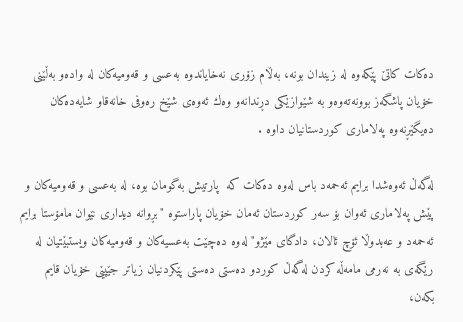ده‌كات كاتێ‌ پێكه‌وه‌ له‌ زیندان بونه‌، بەڵام زۆری‌ نه‌خایاندوه‌ به‌عسی‌ و قه‌ومیه‌كان له‌ واده‌و به‌ڵێنی‌ خۆیان پاشگه‌ز بوونه‌ته‌وه‌و به‌ شێوازێكی‌ دڕندانه‌و وه‌ك ئه‌وه‌ی‌ شێخ ره‌وفی‌ خانه‌قاو شایه‌ده‌كان ده‌یگێڕنه‌وه‌ په‌لاماری‌ كوردستانیان داوه‌ .

له‌گه‌ڵ ئه‌وه‌شدا برایم ئه‌حمه‌د باس له‌وه‌ ده‌كات كه‌  پارتیش به‌گومان بوه‌، له‌ به‌عسی‌ و قه‌ومیه‌كان و پێش په‌لاماری‌ ئه‌وان بۆ سه‌ر كوردستان ئه‌مان خۆیان پاراستوه‌ "بڕوانه‌ دیداری‌ نێوان مامۆستا برایم ئه‌حمه‌د و عه‌بدوڵا ئۆچ ئالان، دادگای‌ مێژو" له‌وه‌ ده‌چێت به‌عسیه‌كان و قه‌ومیه‌كان ویستبێتیان له‌ رێگه‌ی‌ به‌ نه‌رمی‌ مامه‌ڵه‌ كردن له‌گه‌ڵ كوردو ده‌ستی‌ ده‌ستی‌ پێكردنیان زیاتر جێپێی‌ خۆیان قایم بكه‌ن،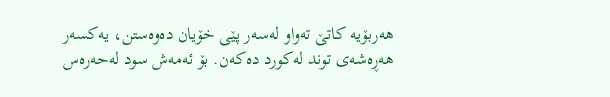هه‌ربۆیه‌ كاتێ‌ ته‌واو له‌سه‌ر پێی‌ خۆیان ده‌وه‌ستن، یه‌كسه‌ر هه‌ڕه‌شه‌ی‌ توند له‌كورد ده‌كه‌ن. بۆ ئه‌مه‌ش سود له‌حه‌ره‌س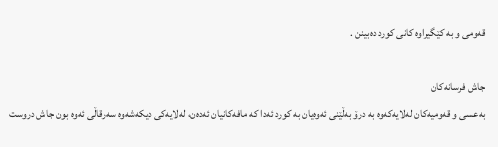قه‌ومی‌ و به‌ كێگیراوه‌ كانی‌ كورد ده‌بینن .

جاش فرسانه‌كان
به‌عسی‌ و قه‌ومیه‌كان له‌لایه‌كه‌وه‌ به‌ درۆ به‌ڵێنی‌ ئه‌وه‌یان به‌ كورد ئه‌دا كه‌ مافه‌كانیان ئه‌ده‌ن، له‌لایه‌كی‌ دیكه‌شه‌وه‌ سه‌رقاڵی‌ ئه‌وه‌ بون جاش دروست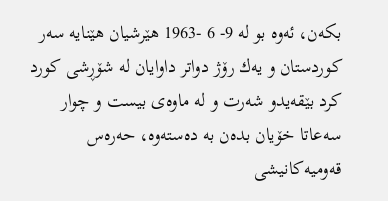بكه‌ن، ئه‌وه‌ بو له‌ 9- 6 -1963 هێرشیان هێنایه‌ سه‌ر كوردستان و یه‌ك رۆژ دواتر داوایان له‌ شۆڕشی‌ كورد كرد بێقه‌یدو شه‌رت و له‌ ماوه‌ی‌ بیست و چوار سه‌عاتا خۆیان بده‌ن به‌ ده‌سته‌وه‌، حه‌ره‌س قه‌ومیه‌كانیشی‌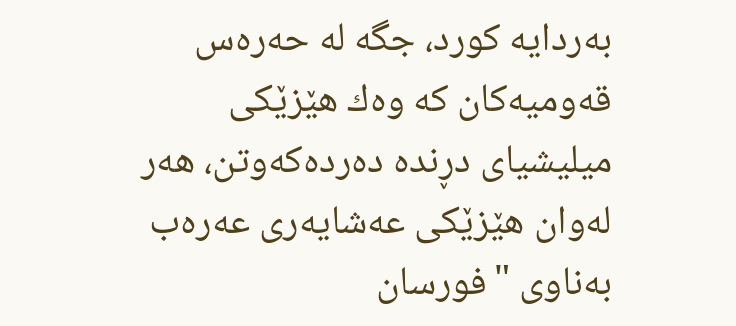به‌ردایه‌ كورد، جگه‌ له‌ حه‌ره‌س قه‌ومیه‌كان كه‌ وه‌ك هێزێكی‌ میلیشیای‌ دڕنده‌ ده‌رده‌كه‌وتن، هه‌ر له‌وان هێزێكی‌ عه‌شایه‌ری‌ عه‌ره‌ب به‌ناوی‌ "فورسان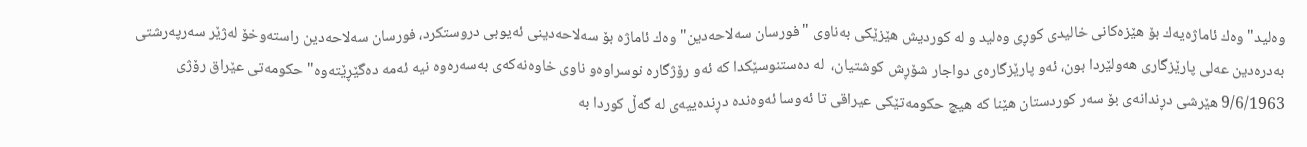وه‌لید" وه‌ك ئاماژه‌یه‌ك بۆ هێزه‌كانی‌ خالیدی‌ كوڕی‌ وه‌لید و له‌ كوردیش هێزێكی‌ به‌ناوی‌ "فورسان سه‌لاحه‌دین" وه‌ك ئاماژه‌ بۆ سه‌لاحه‌دینی‌ ئه‌یوبی‌ دروستكرد، فورسان سه‌لاحه‌دین راسته‌وخۆ له‌ژێر سه‌رپه‌رشتی‌ به‌دره‌دین عه‌لی‌ پارێزگاری‌ هه‌ولێردا بون، ئه‌و پارێزگاره‌ی‌ دواجار شۆڕش كوشتیان،  له‌ ده‌ستنوسێكدا كه‌ ئه‌و رۆژگاره‌ نوسراوه‌و ناوی‌ خاوه‌نه‌كه‌ی‌ به‌سه‌ره‌وه‌ نیه‌ ئه‌مه‌ ده‌گێڕێته‌وه‌" حكومه‌تی‌ عێراق رۆژی‌ 9/6/1963 هێرشی‌ دڕندانه‌ی‌ بۆ سه‌ر كوردستان هێنا كه‌ هیچ حكومه‌تێكی‌ عیراقی‌ تا ئه‌وسا ئه‌وه‌نده‌ دڕنده‌ییه‌ی‌ له‌ گه‌ڵ كوردا به‌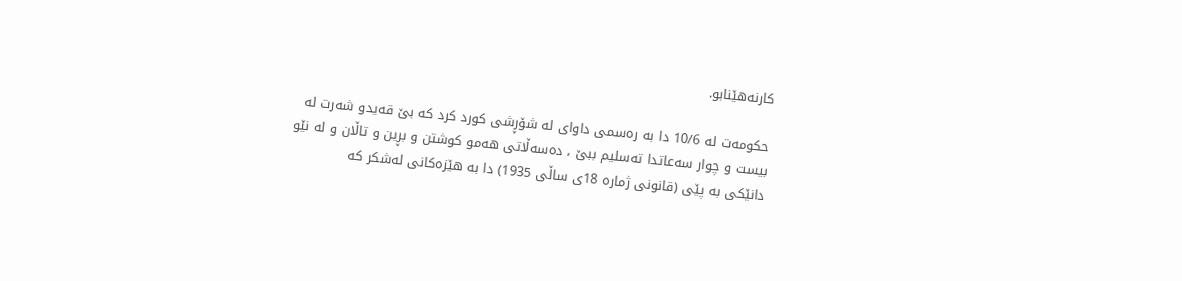كارنه‌هێنابو.

حكومه‌ت له‌ 10/6 دا به‌ ره‌سمی‌ داوای‌ له‌ شۆڕشی‌ كورد كرد كه‌ بێ‌ قه‌یدو شه‌رت له‌ بیست و چوار سه‌عاتدا ته‌سلیم ببێ‌ ، ده‌سه‌ڵاتی‌ هه‌مو كوشتن و بڕین و تاڵان و له‌ نێو دانێكی‌ به‌ پێی‌ (قانونی‌ ژماره‌ 18ی‌ ساڵی‌ 1935) دا به‌ هێزه‌كانی‌ له‌شكر كه‌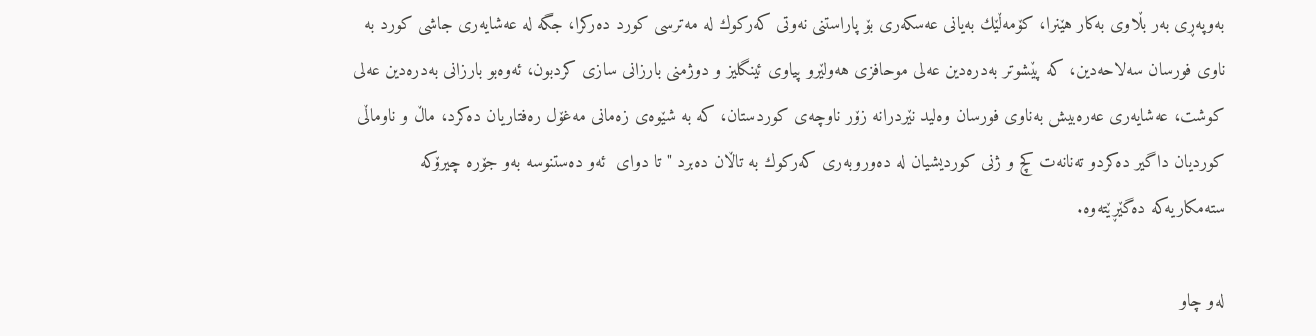به‌وپه‌ڕی‌ به‌ر بڵاوی‌ به‌كار هێنرا، كۆمه‌ڵێك به‌یانی‌ عه‌سكه‌ری‌ بۆ پاراستنی‌ نه‌وتی‌ كه‌ركوك له‌ مه‌ترسی‌ كورد ده‌ركرا، جگه‌ له‌ عه‌شایه‌ری‌ جاشی‌ كورد به‌ ناوی‌ فورسان سه‌لاحه‌دین، كه‌ پێشوتر به‌دره‌دین عه‌لی‌ موحافزی‌ هه‌ولێرو پیاوی‌ ئینگلیز و دوژمنی‌ بارزانی‌ سازی‌ كردبون، ئه‌وه‌بو بارزانی‌ به‌دره‌دین عه‌لی‌ كوشت، عه‌شایه‌ری‌ عه‌ره‌بیش به‌ناوی‌ فورسان وه‌لید نێردرانه‌ زۆر ناوچه‌ی‌ كوردستان، كه‌ به‌ شێوه‌ی‌ زه‌مانی‌ مه‌غۆل ره‌فتاریان ده‌كرد، ماڵ و ناوماڵی‌ كوردیان داگیر ده‌كردو ته‌نانه‌ت كچ و ژنی‌ كوردیشیان له‌ ده‌وروبه‌ری‌ كه‌ركوك به‌ تاڵان ده‌برد "تا دوای‌  ئه‌و ده‌ستنوسه‌ به‌و جۆره‌ چیرۆكه‌ سته‌مكاریه‌كه‌ ده‌گێڕێته‌وه‌.

له‌و چاو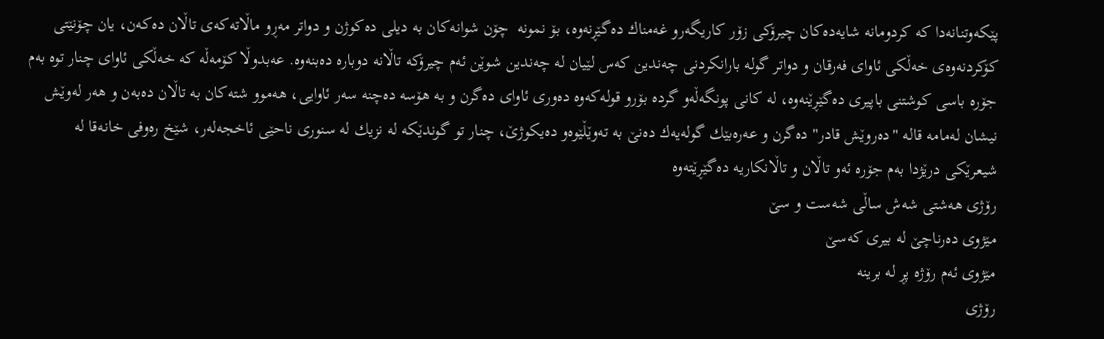پێكه‌وتنانه‌دا كه‌ كردومانه‌ شایه‌ده‌كان چیرۆكی‌ زۆر كاریگه‌رو غه‌مناك ده‌گێڕنه‌وه‌، بۆ نمونه‌  چۆن شوانه‌كان به‌ دیلی‌ ده‌كوژن و دواتر مه‌ڕو ماڵاته‌كه‌ی‌ تاڵان ده‌كه‌ن، یان چۆنێتی‌ كۆكردنه‌وه‌ی‌ خه‌ڵكی‌ ئاوای‌ فه‌رقان و دواتر گوله‌ بارانكردنی‌ چه‌ندین كه‌س لێیان له‌ چه‌ندین شوێن ئه‌م چیرۆكه‌ تاڵانه‌ دوباره‌ ده‌بنه‌وه‌. عه‌بدوڵا كۆمه‌ڵه‌ كه‌ خه‌ڵكی‌ ئاوای‌ چنار توه‌ به‌م جۆره‌ باسی‌ كوشتنی‌ باپیری‌ ده‌گێڕێنه‌وه‌، له‌ كانی‌ پونگه‌ڵه‌و گرده‌ بۆرو قوله‌كه‌وه‌ ده‌وری‌ ئاوای‌ ده‌گرن و به‌ هۆسه‌ ده‌چنه‌ سه‌ر ئاوایی‌، هه‌موو شته‌كان به‌ تاڵان ده‌به‌ن و هه‌ر له‌وێش نیشان له‌مامه‌ قاله‌ "ده‌روێش قادر" ده‌گرن و عه‌ره‌بێك گوله‌یه‌ك ده‌نێ‌ به‌ ته‌وێڵێوه‌و ده‌یكوژێ‌، چنار تو گوندێكه‌ له‌ نزیك له‌ سنوری‌ ناحێی‌ ئاخجه‌له‌ر، شێخ ره‌وفی‌ خانه‌قا له‌ شیعرێكی‌ درێژدا به‌م جۆره‌ ئه‌و تاڵان و تاڵانكاریه‌ ده‌گێڕێته‌وه‌
رۆژی‌ هه‌شتی‌ شه‌ش ساڵی‌ شه‌ست و سێ‌
مێژوی‌ ده‌رناچێ‌ له‌ بیری‌ كه‌سێ‌
مێژوی‌ ئه‌م رۆژه‌ پڕ له‌ برینه‌
رۆژی‌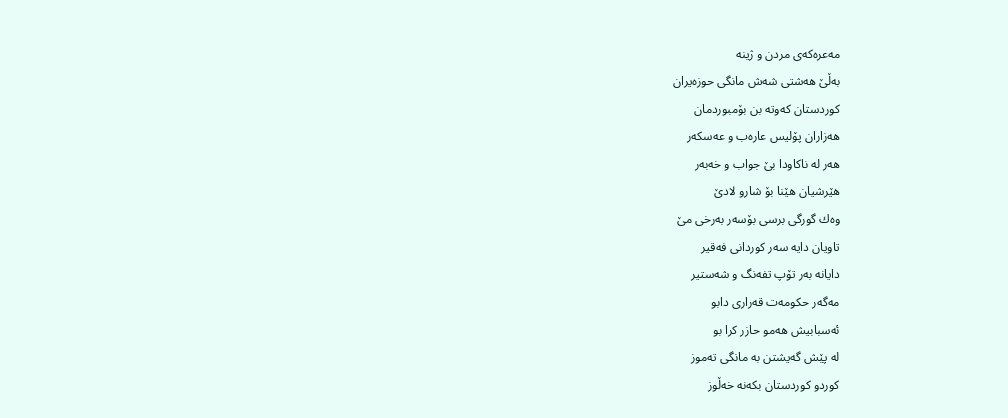مه‌عره‌كه‌ی‌ مردن و ژینه‌
به‌ڵێ‌ هه‌شتی‌ شه‌ش مانگی‌ حوزه‌یران
كوردستان كه‌وته‌ بن بۆمبوردمان
هه‌زاران پۆلیس عاره‌ب و عه‌سكه‌ر
هه‌ر له‌ ناكاودا بێ‌ جواب و خه‌به‌ر
هێرشیان هێنا بۆ شارو لادێ‌
وه‌ك گورگی‌ برسی‌ بۆسه‌ر به‌رخی‌ مێ‌
تاویان دایه‌ سه‌ر كوردانی‌ فه‌قیر
دایانه‌ به‌ر تۆپ تفه‌نگ و شه‌ستیر
مه‌گه‌ر حكومه‌ت قه‌راری‌ دابو
ئه‌سبابیش هه‌مو حازر كرا بو
له‌ پێش گه‌یشتن به‌ مانگی‌ ته‌موز
كوردو كوردستان بكه‌نه‌ خه‌ڵوز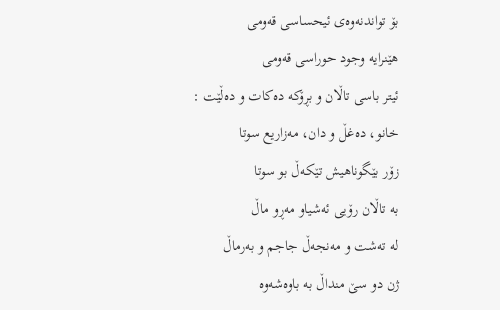بۆ تواندنه‌وه‌ی‌ ئیحساسی‌ قه‌ومی‌
هێنرایه‌ وجود حوراسی‌ قه‌ومی‌
ئیتر باسی‌ تاڵان و بڕۆكه‌ ده‌كات و ده‌ڵێت :
خانو، ده‌غڵ و دان، مه‌زاریع سوتا
زۆر بێگوناهیش تێكه‌ڵ بو سوتا
به‌ تاڵان رۆیی‌ ئه‌شیاو مه‌ڕو ماڵ
له‌ ته‌شت و مه‌نجه‌ڵ جاجم و به‌رماڵ
ژن دو سێ‌ منداڵ به‌ باوه‌شه‌وه‌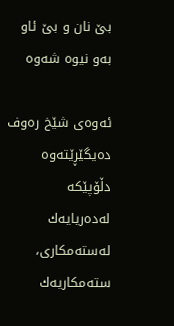بێ‌ نان و بێ‌ ئاو به‌و نیوه‌ شه‌وه‌

ئه‌وه‌ی‌ شێخ ره‌وف ده‌یگێڕێته‌وه‌ دڵۆپێكه‌ له‌ده‌ریایه‌ك له‌سته‌مكاری‌، سته‌مكاریه‌ك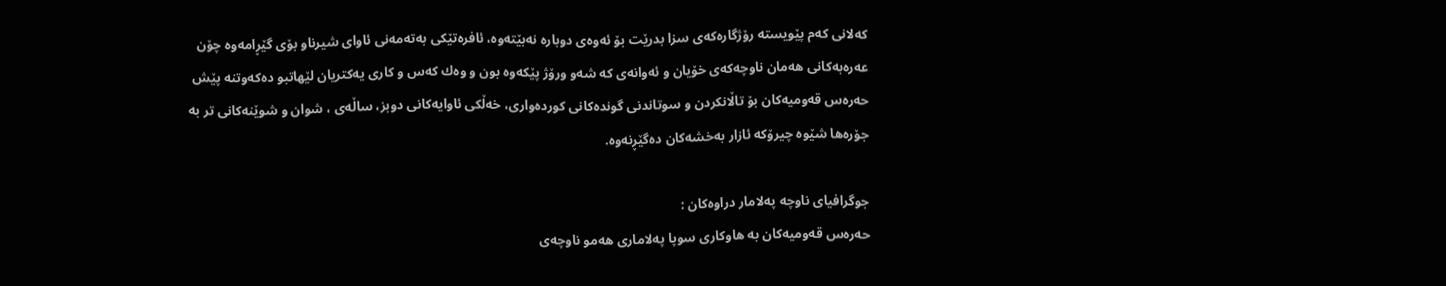كه‌لانی‌ كه‌م پێویسته‌ رۆژگاره‌كه‌ی‌ سزا بدرێت بۆ ئه‌وه‌ی‌ دوباره‌ نه‌بێته‌وه‌، ئافره‌تێكی‌ به‌ته‌مه‌نی‌ ئاوای‌ شیرناو بۆی‌ گێڕامه‌وه‌ چۆن عه‌ره‌به‌كانی‌ هه‌مان ناوچه‌كه‌ی‌ خۆیان و ئه‌وانه‌ی‌ كه‌ شه‌و ورۆژ پێكه‌وه‌ بون و وه‌ك كه‌س و كاری‌ یه‌كتریان لێهاتبو ده‌كه‌وتنه‌ پێش حه‌ره‌س قه‌ومیه‌كان بۆ تاڵانكردن و سوتاندنی‌ گونده‌كانی‌ كورده‌واری‌، خه‌ڵكی‌ ئاوایه‌كانی‌ دوبز، ساڵه‌ی‌ ، شوان و شوێنه‌كانی‌ تر به‌ جۆره‌ها شێوه‌ چیرۆكه‌ ئازار به‌خشه‌كان ده‌گێڕنه‌وه‌.

جوگرافیای‌ ناوچه‌ په‌لامار دراوه‌كان :
حه‌ره‌س قه‌ومیه‌كان به‌ هاوكاری‌ سوپا په‌لاماری‌ هه‌مو ناوچه‌ی‌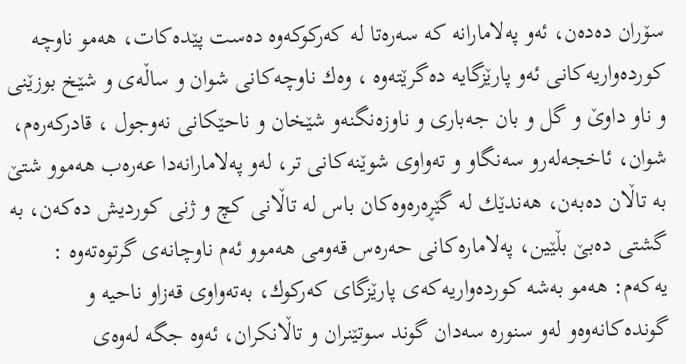سۆران ده‌ده‌ن، ئه‌و په‌لامارانه‌ كه‌ سه‌ره‌تا له‌ كه‌ركوكه‌وه‌ ده‌ست پێده‌كات، هه‌مو ناوچه‌ كورده‌واریه‌كانی‌ ئه‌و پارێزگایه‌ ده‌گرێته‌وه‌ ، وه‌ك ناوچه‌كانی‌ شوان و ساڵه‌ی‌ و شێخ بوزێنی‌ و ناو داوێ‌ و گل و بان جه‌باری‌ و ناوزه‌نگنه‌و شێخان و ناحێكانی‌ نه‌وجول ، قادركه‌ره‌م، شوان، ئاخجه‌له‌رو سه‌نگاو و ته‌واوی‌ شوێنه‌كانی‌ تر، له‌و په‌لامارانه‌دا عه‌ره‌ب هه‌موو شتێ‌ به‌ تاڵان ده‌به‌ن، هه‌ندێك له‌ گێڕه‌ره‌وه‌كان باس له‌ تاڵانی‌ كچ و ژنی‌ كوردیش ده‌كه‌ن، به‌ گشتی‌ ده‌بێ‌ بڵێین، په‌لاماره‌كانی‌ حه‌ره‌س قه‌ومی‌ هه‌موو ئه‌م ناوچانه‌ی‌ گرتوه‌ته‌وه‌ :
یه‌كه‌م: هه‌مو به‌شه‌ كورده‌واریه‌كه‌ی‌ پارێزگای‌ كه‌ركوك، به‌ته‌واوی‌ قه‌زاو ناحیە و گونده‌كانه‌وه‌و له‌و سنوره‌ سه‌دان گوند سوتێنران و تاڵانكران، ئه‌وه‌ جگه‌ له‌وه‌ی‌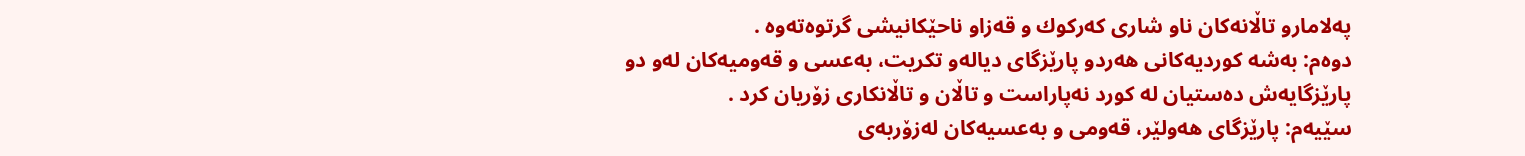په‌لامارو تاڵانه‌كان ناو شاری‌ كه‌ركوك و قه‌زاو ناحێكانیشی‌ گرتوه‌ته‌وه‌ .
دوه‌م: به‌شه‌ كوردیه‌كانی‌ هه‌ردو پارێزگای‌ دیاله‌و تكریت، به‌عسی‌ و قه‌ومیه‌كان له‌و دو پارێزگایه‌ش ده‌ستیان له‌ كورد نه‌پاراست و تاڵان و تاڵانكاری‌ زۆریان كرد .
سێیه‌م: پارێزگای‌ هه‌ولێر، قه‌ومی‌ و به‌عسیه‌كان له‌زۆربه‌ی‌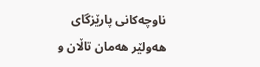ناوچه‌كانی‌ پارێزگای‌ هه‌ولێر هه‌مان تاڵان و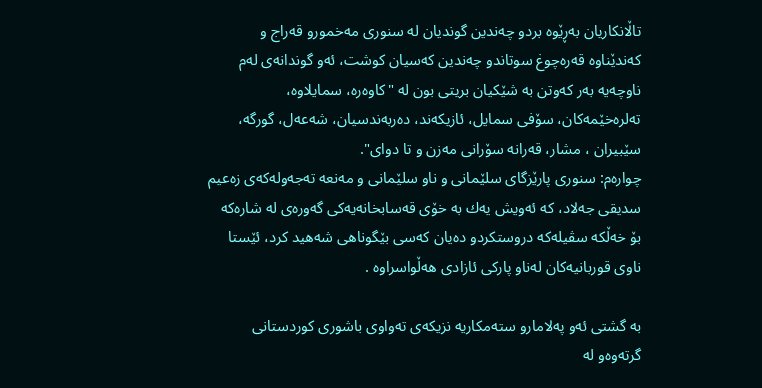تاڵانكاریان به‌ڕێوه‌ بردو چه‌ندین گوندیان له‌ سنوری‌ مه‌خمورو قه‌راج و كه‌ندێناوه ‌قه‌ره‌چوغ سوتاندو چه‌ندین كه‌سیان كوشت، ئه‌و گوندانه‌ی‌ له‌م ناوچه‌یه‌ به‌ر كه‌وتن به‌ شێكیان بریتی‌ بون له‌ "كاوه‌ره‌، سمایلاوه‌، ته‌لره‌خێمه‌كان، سۆفی‌ سمایل، ئازیكه‌ند، ده‌ربه‌ندسیان، شه‌عه‌ل، گورگه‌، سێبیران ، مشار، قه‌رانه‌ سۆرانی‌ مه‌زن و تا دوای‌".
چواره‌م: سنوری‌ پارێزگای‌ سلێمانی‌ و ناو سلێمانی‌ و مه‌نعه‌ ته‌جه‌وله‌كه‌ی‌ زه‌عیم سدیقی‌ جه‌لاد، كه‌ ئه‌ویش یه‌ك به‌ خۆی‌ قه‌سابخانه‌یه‌كی‌ گه‌وره‌ی‌ له‌ شاره‌كه‌ بۆ خه‌ڵكه‌ سڤیله‌كه‌ دروستكردو ده‌یان كه‌سی‌ بێگوناهی‌ شه‌هید كرد، ئێستا ناوی‌ قوربانیه‌كان له‌ناو پاركی‌ ئازادی‌ هه‌ڵواسراوه‌ .

به‌ گشتی‌ ئه‌و په‌لامارو سته‌مكاریه‌ نزیكه‌ی‌ ته‌واوی‌ باشوری‌ كوردستانی‌ گرته‌وه‌و له‌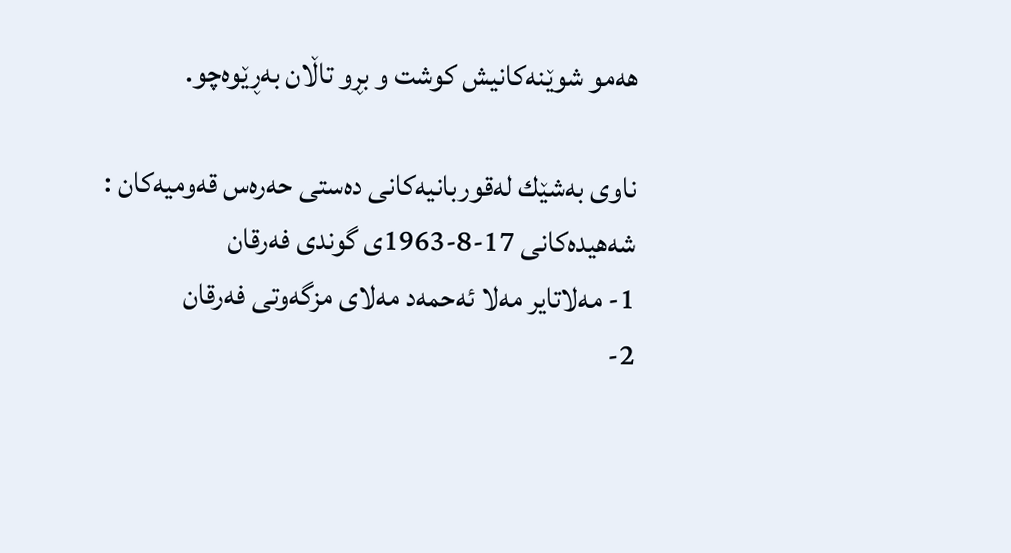هه‌مو شوێنه‌كانیش كوشت و بڕو تاڵان به‌ڕێوه‌چو.

ناوی‌ به‌شێك له‌قوربانیه‌كانی‌ ده‌ستی‌ حه‌ره‌س قه‌ومیه‌كان :
شه‌هیده‌كانی‌ 17-8-1963ی‌ گوندی‌ فه‌رقان
1- مه‌لاتایر مه‌لا ئه‌حمه‌د مه‌لای‌ مزگه‌وتی‌ فه‌رقان
2-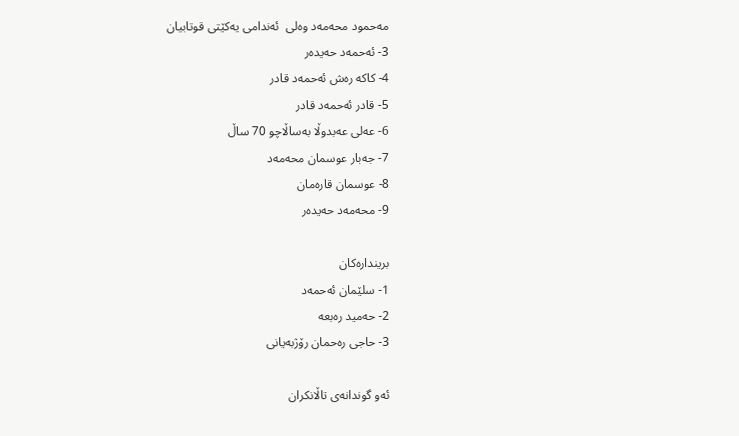مه‌حمود محه‌مه‌د وه‌لی‌  ئه‌ندامی‌ یه‌كێتی‌ قوتابیان
3- ئه‌حمه‌د حه‌یده‌ر
4- كاكه‌ ره‌ش ئه‌حمه‌د قادر
5- قادر ئه‌حمه‌د قادر
6- عه‌لی‌ عه‌بدوڵا به‌ساڵاچو 70 ساڵ
7- جه‌بار عوسمان محه‌مه‌د
8- عوسمان قاره‌مان
9- محه‌مه‌د حه‌یده‌ر

برینداره‌كان
1- سلێمان ئه‌حمه‌د
2- حه‌مید ره‌بعه‌
3- حاجی‌ ره‌حمان رۆژبه‌یانی‌

ئه‌و گوندانه‌ی‌ تاڵانكران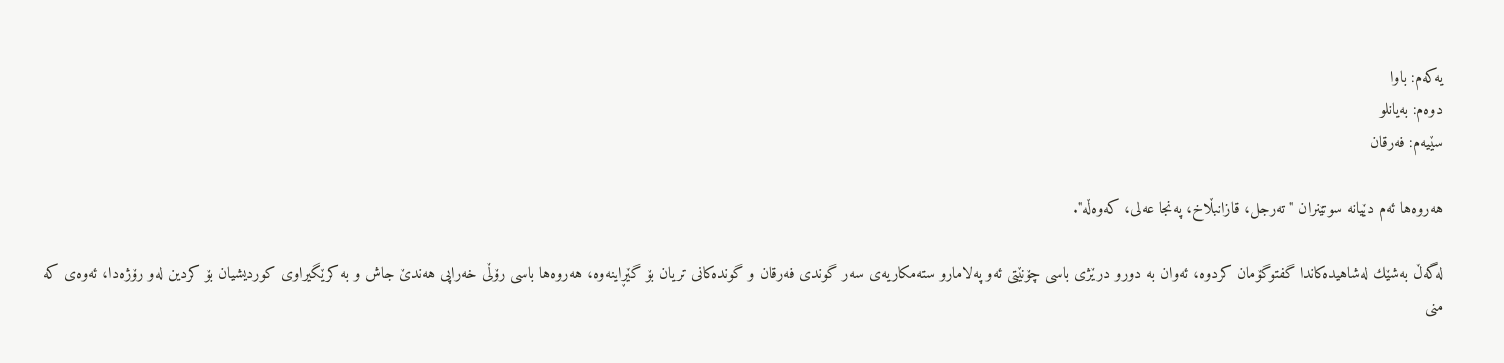یه‌كه‌م: باوا
دوه‌م: به‌یانلو
سێیه‌م: فه‌رقان

هه‌روه‌ها ئه‌م دێیانه‌ سوتێنران "ته‌رجل، قازانبڵاخ، په‌نجا عه‌لی‌، كه‌وه‌ڵه‌".

له‌گه‌ڵ به‌شێك له‌شاهیده‌كاندا گفتوگۆمان كردوه‌، ئه‌وان به‌ دورو درێژی‌ باسی‌ چۆنێتی‌ ئه‌و په‌لامارو سته‌مكاریه‌ی‌ سه‌ر گوندی‌ فه‌رقان و گونده‌كانی‌ تریان بۆ گێڕاینه‌وه‌، هه‌روه‌ها باسی‌ رۆڵی‌ خه‌راپی‌ هه‌ندێ‌ جاش و به‌ كرێگیراوی‌ كوردیشیان بۆ كردین له‌و رۆژه‌دا، ئه‌وه‌ی‌ كه‌ منی‌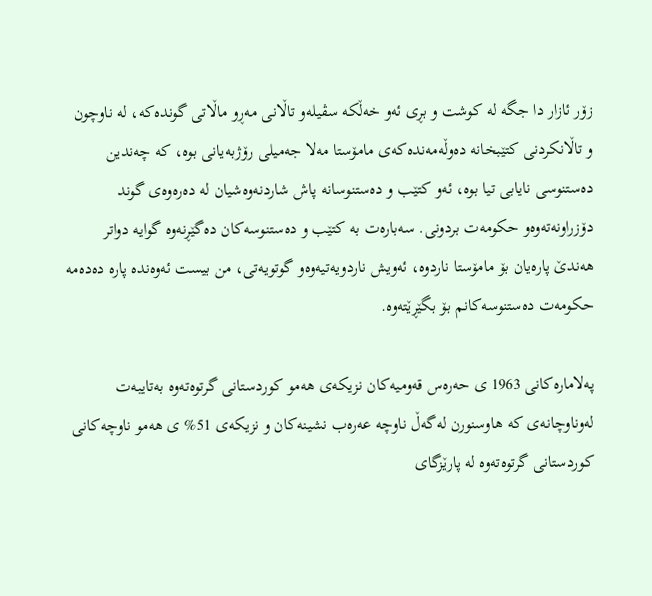زۆر ئازار دا جگه‌ له‌ كوشت و بڕی‌ ئه‌و خه‌ڵكه‌ سڤیله‌و تاڵانی‌ مه‌ڕو ماڵاتی‌ گونده‌كه‌، له‌ ناوچون و تاڵانكردنی‌ كتێبخانه‌ ده‌وڵه‌مه‌نده‌كه‌ی‌ مامۆستا مه‌لا جه‌میلی‌ رۆژبه‌یانی‌ بوه‌، كه‌ چه‌ندین ده‌ستنوسی‌ نایابی‌ تیا بوه‌، ئه‌و كتێب و ده‌ستنوسانه‌ پاش شاردنه‌وه‌شیان له‌ ده‌ره‌وه‌ی‌ گوند دۆزراونه‌ته‌وه‌و حكومه‌ت بردونی‌. سه‌باره‌ت به‌ كتێب و دەستنوسه‌كان ده‌گێڕنه‌وه‌ گوایه‌ دواتر هه‌ندێ‌ پاره‌یان بۆ مامۆستا ناردوه‌، ئه‌ویش ناردویه‌تیه‌وه‌و گوتویه‌تی‌، من بیست ئه‌وه‌نده‌ پاره‌ ده‌ده‌مه‌ حكومه‌ت ده‌ستنوسه‌كانم بۆ بگێڕێته‌وه‌.

په‌لاماره‌كانی‌ 1963 ی‌ حه‌ره‌س قه‌ومیه‌كان نزیكه‌ی‌ هه‌مو كوردستانی‌ گرتوه‌ته‌وه‌ به‌تایبه‌ت له‌وناوچانه‌ی‌ كه‌ هاوسنورن له‌گه‌ڵ ناوچه‌ عه‌ره‌ب نشینه‌كان و نزیكه‌ی‌ 51% ی‌ هه‌مو ناوچه‌كانی‌ كوردستانی‌ گرتوه‌ته‌وه‌ له‌ پارێزگای‌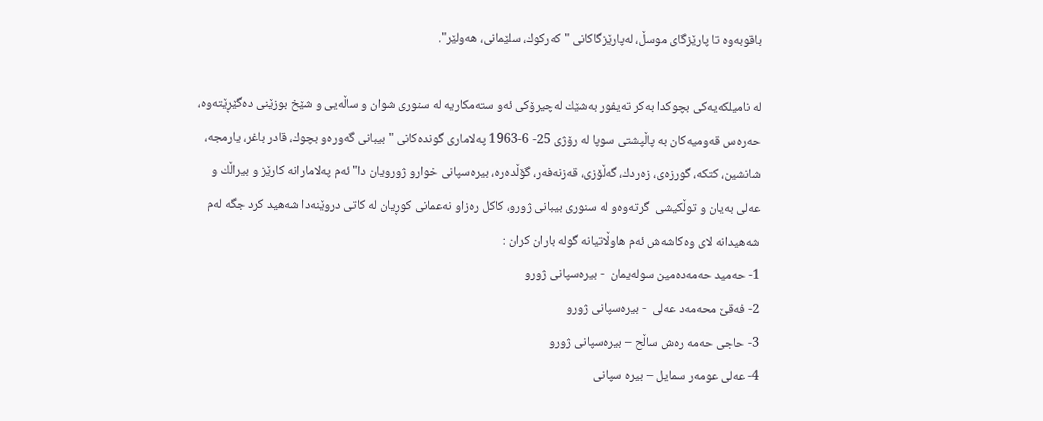باقوبه‌وه‌ تا پارێزگای‌ موسڵ، له‌پارێزگاكانی‌ "كه‌ركوك، سلێمانی‌، هه‌ولێر".

له‌ نامیلكه‌یه‌كی‌ بچوكدا به‌كر ته‌یفور به‌شێك له‌چیرۆكی‌ ئه‌و سته‌مكاریه‌ له‌ سنوری‌ شوان و ساڵه‌یی‌ و شێخ بوزێنی‌ ده‌گێڕێته‌وه‌، حه‌ره‌س قه‌ومیه‌كان به‌ پاڵپشتی‌ سوپا له‌ رۆژی‌ 25- 6-1963 په‌لاماری‌ گونده‌كانی‌ "بیبانی‌ گه‌وره‌و بچوك، قادر باغر، یارمجه‌، شانشین، كتكه‌، گورزه‌ی‌، زه‌ردك، گه‌ڵۆزی‌، قه‌زنه‌فه‌ر، گۆڵده‌ره‌، بیره‌سپانی‌ خوارو ژورویان دا" ئه‌م په‌لامارانه‌ كارێز و بیراڵك و عه‌لی‌ به‌یان و توڵكیشی‌  گرته‌وه‌و له‌ سنوری‌ بیبانی‌ ژورو، كاكل ره‌زاو نه‌عمانی‌ كوڕیان له‌ كاتی‌ دروێنه‌دا شه‌هید كرد جگه‌ له‌م شه‌هیدانه‌ لای‌ وه‌كاشه‌ش ئه‌م هاوڵاتیانه‌ گوله‌ باران كران :
1- حه‌مید حه‌مه‌ده‌مین سوله‌یمان  - بیره‌سپانی‌ ژورو
2- فه‌قێ‌ محه‌مه‌د عه‌لی‌  - بیره‌سپانی‌ ژورو
3- حاجی‌ حه‌مه‌ ره‌ش ساڵح – بیره‌سپانی‌ ژورو
4- عه‌لی‌ عومه‌ر سمایل – بیره‌ سپانی‌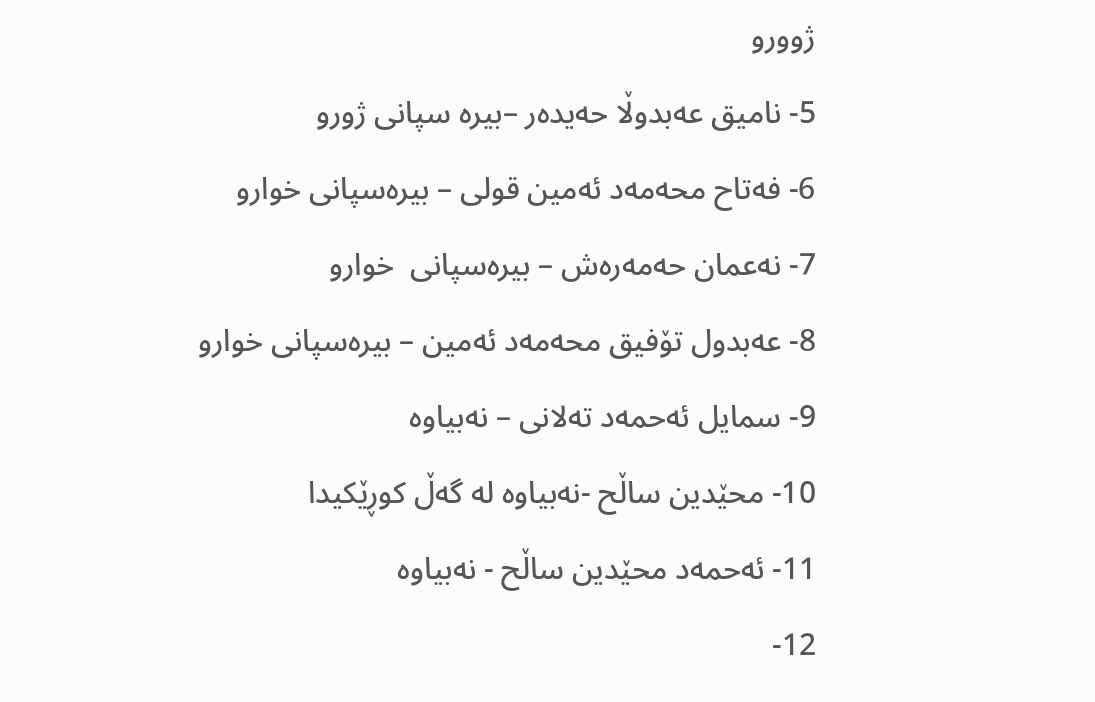ژوورو
5- نامیق عه‌بدوڵا حه‌یده‌ر –بیره‌ سپانی‌ ژورو
6- فه‌تاح محه‌مه‌د ئه‌مین قولی‌ – بیره‌سپانی‌ خوارو
7- نه‌عمان حه‌مه‌ره‌ش – بیره‌سپانی‌  خوارو
8- عه‌بدول تۆفیق محه‌مه‌د ئه‌مین – بیره‌سپانی‌ خوارو
9- سمایل ئه‌حمه‌د ته‌لانی‌ – نه‌بیاوه‌
10- محێدین ساڵح -نه‌بیاوه‌ له‌ گه‌ڵ كوڕێكیدا
11- ئه‌حمه‌د محێدین ساڵح - نه‌بیاوه‌
12-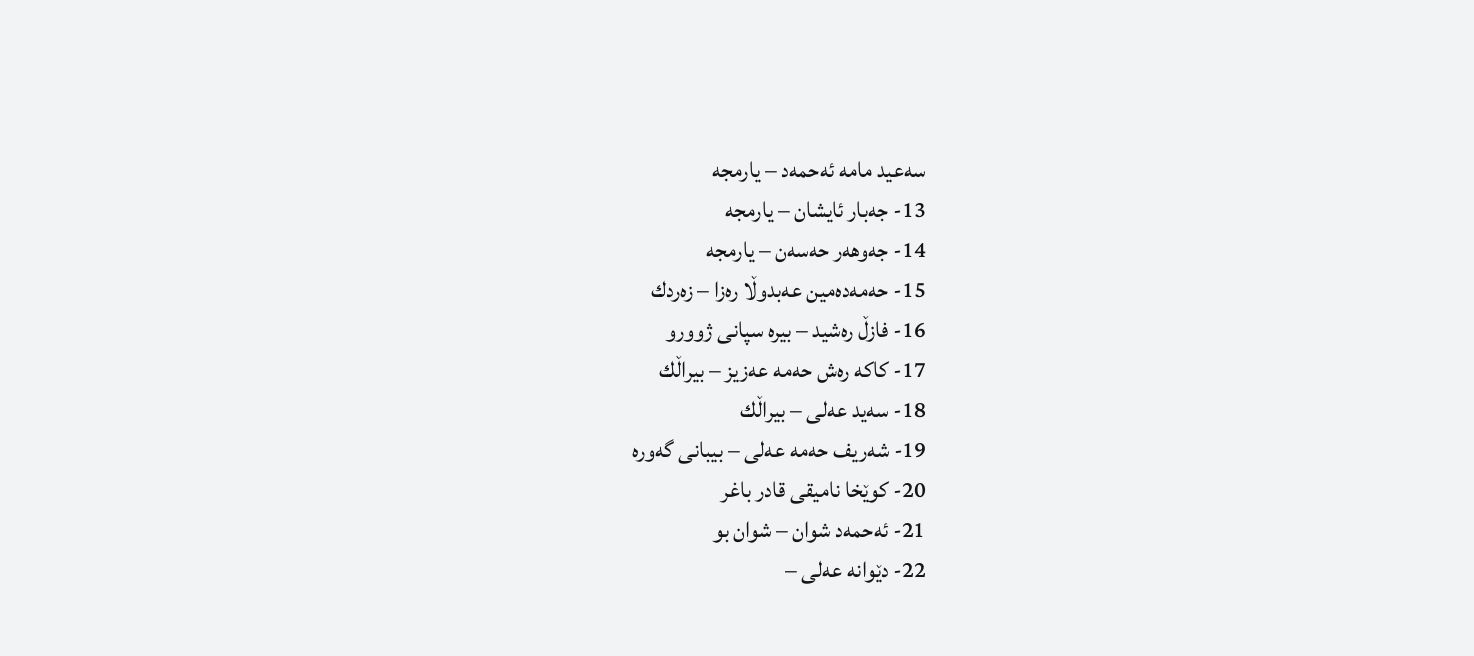سه‌عید مامه‌ ئه‌حمه‌د – یارمجه‌
13- جه‌بار ئایشان – یارمجه‌
14- جه‌وهه‌ر حه‌سه‌ن – یارمجه‌
15- حه‌مه‌ده‌مین عه‌بدوڵا ره‌زا – زه‌ردك
16- فازڵ ره‌شید – بیره‌ سپانی‌ ژوورو
17- كاكه‌ ره‌ش حه‌مه‌ عه‌زیز – بیراڵك
18- سه‌ید عه‌لی‌ – بیراڵك
19- شه‌ریف حه‌مه‌ عه‌لی‌ – بیبانی‌ گه‌وره‌
20- كوێخا نامیقی‌ قادر باغر
21- ئه‌حمه‌د شوان – شوان بو
22- دێوانه‌ عه‌لی‌ –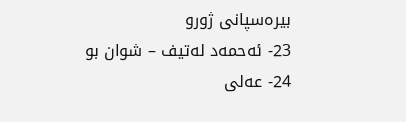بیره‌سپانی‌ ژورو
23- ئه‌حمه‌د له‌تیف – شوان بو
24- عه‌لی‌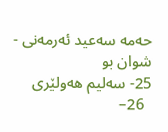حه‌مه‌ سه‌عید ئه‌رمه‌نی‌ - شوان بو
25- سه‌لیم هه‌ولێری‌
  26–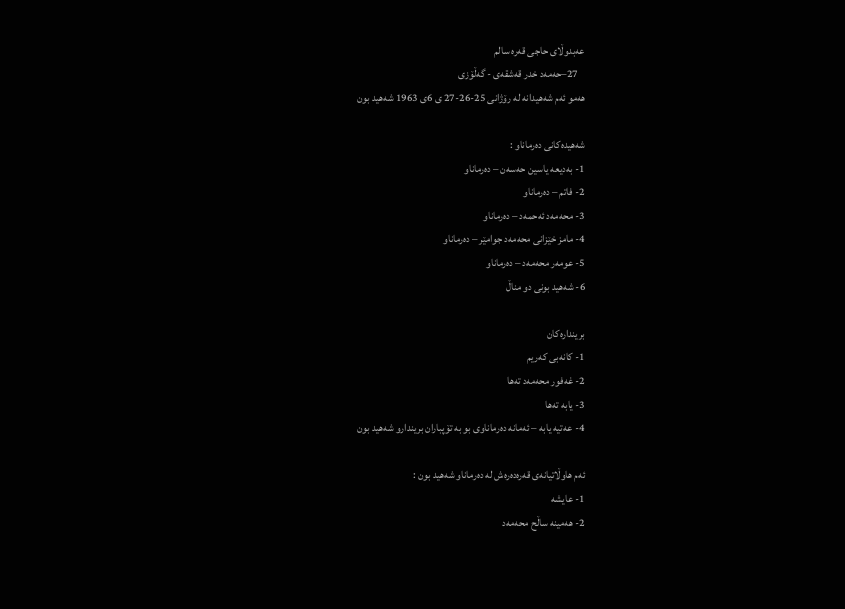عه‌بدوڵای‌ حاجی‌ قه‌ره‌ سالم
   27–حه‌مه‌د خدر قه‌شقه‌ی‌ - گه‌ڵۆزی‌
هه‌مو ئه‌م شه‌هیدانه‌ له‌ رۆژانی‌ 25-26-27 ی‌ 6ی‌ 1963 شه‌هید بون

شه‌هیده‌كانی‌ ده‌رماناو :
1- به‌دیعه‌ یاسین حه‌سه‌ن – ده‌رماناو
2- فاتم – ده‌رماناو
3- محه‌مه‌د ئه‌حمه‌د – ده‌رماناو
4- مامز خێزانی‌ محه‌مه‌د جوامێر – ده‌رماناو
5- عومه‌ر محه‌مه‌د – ده‌رماناو
6- شه‌هید بونی‌ دو مناڵ

برینداره‌كان
1- كانه‌بی‌ كه‌ریم
2- غه‌فور محه‌مه‌د ته‌ها
3- یابه‌ ته‌ها
4- عه‌تیه‌ یابه‌ – ئه‌مانه‌ ده‌رماناوی‌ بو به‌ تۆپباران بریندارو شه‌هید بون

ئه‌م هاوڵاتیانه‌ی‌ قه‌ره‌ده‌ره‌ش له‌ ده‌رماناو شه‌هید بون :
1- عایشه‌
2- هه‌مینه‌ ساڵح محه‌مه‌د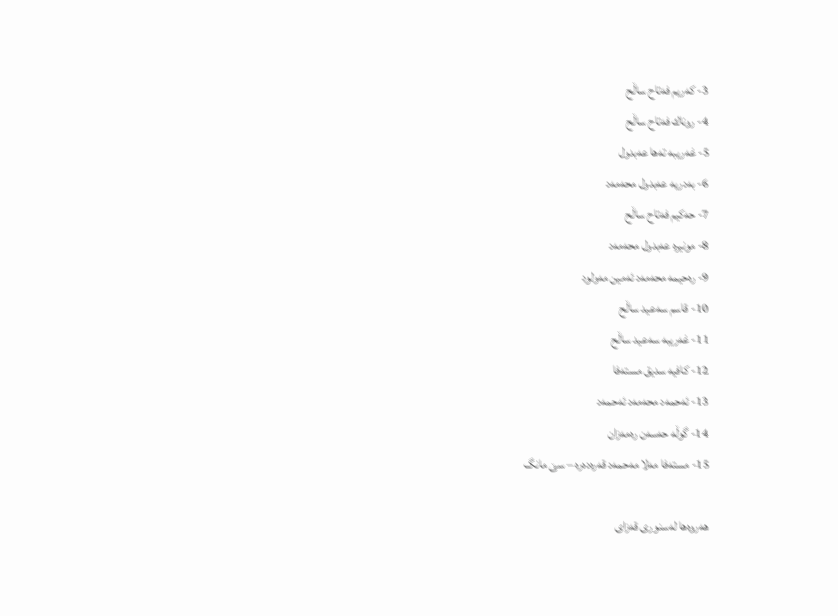3- كه‌ریم فه‌تاح ساڵح
4- روناك فه‌تاح ساڵح
5- غه‌ریبه‌ ته‌ها عه‌بدول
6- به‌دریه‌ عه‌بدول محه‌مه‌د
7- حه‌كیم فه‌تاح ساڵح
8- مونیره‌ عه‌بدول محه‌مه‌د
9- ره‌حیمه‌ محه‌مه‌د ئه‌مین مه‌ولود
10- قاسم سه‌عید ساڵح
11- غه‌ریبه‌ سه‌عید ساڵح
12- كافیه‌ سدیق مسته‌فا
13- ئه‌حمه‌د محه‌مه‌د ئه‌حمه‌د
14- گوڵه‌ حه‌سه‌ن ره‌مه‌زان
15- مسته‌فا مه‌لا مه‌حمه‌د قه‌ره‌ده‌ره‌ – سێ‌ مانگ

هه‌روه‌ها له‌سنوری‌ قه‌زای‌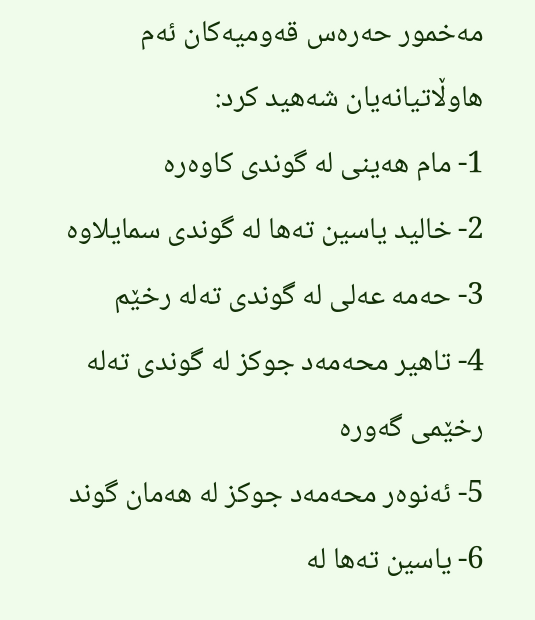مه‌خمور حه‌ره‌س قه‌ومیه‌كان ئه‌م هاوڵاتیانه‌یان شه‌هید كرد:
1- مام هه‌ینی‌ له‌ گوندی‌ كاوه‌ره‌
2- خالید یاسین ته‌ها له‌ گوندی‌ سمایلاوه‌
3- حه‌مه‌ عه‌لی‌ له‌ گوندی‌ ته‌له‌ رخێم
4- تاهیر محه‌مه‌د جوكز له‌ گوندی‌ ته‌له‌ رخێمی‌ گه‌وره‌
5- ئه‌نوه‌ر محه‌مه‌د جوكز له‌ هه‌مان گوند
6- یاسین ته‌ها له‌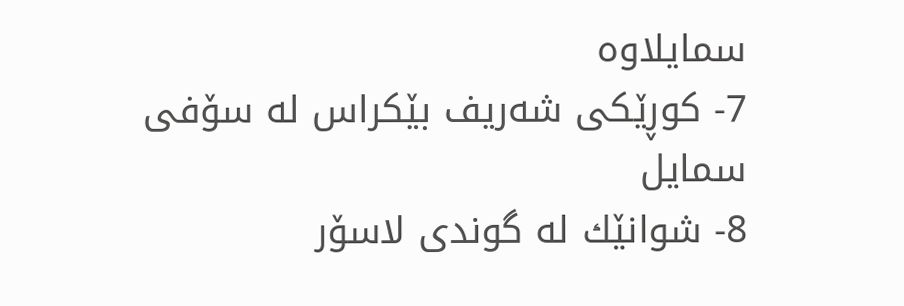سمایلاوه‌
7- كوڕێكی‌ شه‌ریف بێكراس له‌ سۆفی‌ سمایل
8- شوانێك له‌ گوندی‌ لاسۆر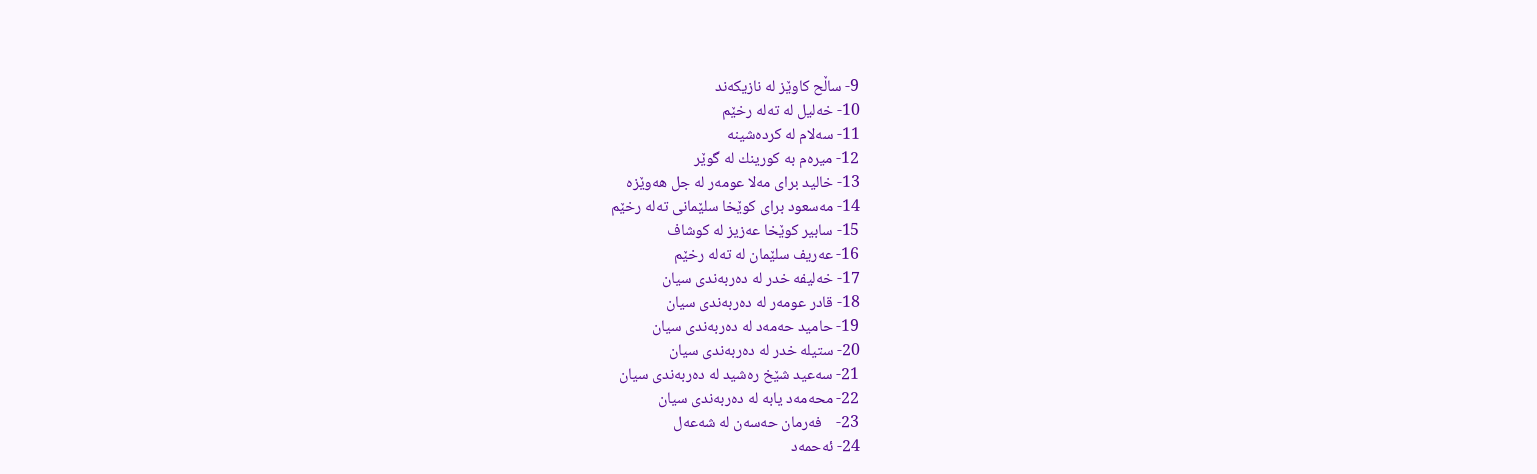9- ساڵح كاوێز له‌ نازیكه‌ند
10- خه‌لیل له‌ ته‌له‌ رخێم
11- سه‌لام له‌ كرده‌شینه‌
12- میره‌م به‌ كورینك له‌ گوێر
13- خالید برای‌ مه‌لا عومه‌ر له‌ جل هه‌وێزه‌
14- مه‌سعود برای‌ كوێخا سلێمانی‌ ته‌له‌ رخێم
15- سابیر كوێخا عه‌زیز له‌ كوشاف
16- عه‌ریف سلێمان له‌ ته‌له‌ رخێم
17- خه‌لیفه‌ خدر له‌ ده‌ربه‌ندی‌ سیان
18- قادر عومه‌ر له‌ ده‌ربه‌ندی‌ سیان
19- حامید حه‌مه‌د له‌ ده‌ربه‌ندی‌ سیان
20- ستیله‌ خدر له‌ ده‌ربه‌ندی‌ سیان
21- سه‌عید شێخ ره‌شید له‌ ده‌ربه‌ندی‌ سیان
22- محه‌مه‌د یابه‌ له‌ ده‌ربه‌ندی‌ سیان
23-    فه‌رمان حه‌سه‌ن له‌ شه‌عه‌ل
24- ئه‌حمه‌د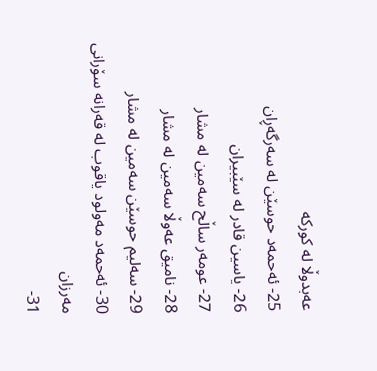عه‌بدوڵا له‌ كوركه‌
25- ئه‌حمه‌د حوسێن له‌ سه‌رگه‌ڕان
26- یاسین قادر له‌ سێبیران
27- عومه‌ر ساڵح سه‌مین له‌ مشار
28- نامیق عه‌وڵا سه‌مین له‌ مشار
29- سه‌لیم حوسێن سه‌مین له‌ مشار
30- ئه‌حمه‌د مه‌ولود یاقوب له‌ قه‌رانه‌ سۆرانی‌ مه‌رزان
31-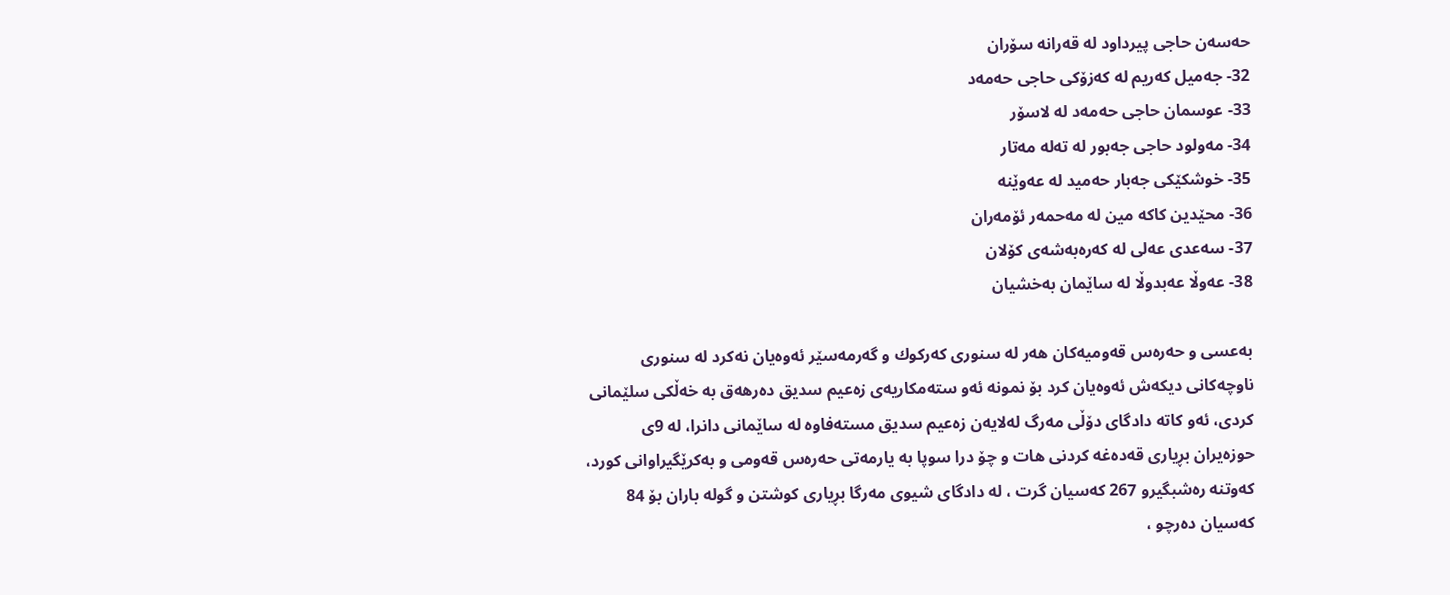حه‌سه‌ن حاجی‌ پیرداود له‌ قه‌رانه‌ سۆران
32- جه‌میل كه‌ریم له‌ كه‌زۆكی‌ حاجی‌ حه‌مه‌د
33- عوسمان حاجی‌ حه‌مه‌د له‌ لاسۆر
34- مه‌ولود حاجی‌ جه‌بور له‌ ته‌له‌ مه‌تار
35- خوشكێكی‌ جه‌بار حه‌مید له‌ عه‌وێنه‌
36- محێدین كاكه‌ مین له‌ مه‌حمه‌ر ئۆمه‌ران
37- سه‌عدی‌ عه‌لی‌ له‌ كه‌ره‌به‌شه‌ی‌ كۆلان
38- عه‌وڵا عه‌بدوڵا له‌ ساێمان به‌خشیان

به‌عسی‌ و حه‌ره‌س قه‌ومیه‌كان هه‌ر له‌ سنوری‌ كه‌ركوك و گه‌رمه‌سێر ئه‌وه‌یان نه‌كرد له‌ سنوری‌ ناوچه‌كانی‌ دیكه‌ش ئه‌وه‌یان كرد بۆ نمونه‌ ئه‌و سته‌مكاریه‌ی‌ زه‌عیم سدیق ده‌رهه‌ق به‌ خه‌ڵكی‌ سلێمانی‌ كردی‌، ئه‌و كاته‌ دادگای‌ دۆڵی‌ مه‌رگ له‌لایه‌ن زه‌عیم سدیق مسته‌فاوه‌ له‌ ساێمانی‌ دانرا، له‌ 9ی‌ حوزه‌یران بڕیاری‌ قه‌ده‌غه‌ كردنی‌ هات و چۆ درا سوپا به‌ یارمه‌تی‌ حه‌ره‌س قه‌ومی‌ و به‌كرێگیراوانی‌ كورد، كه‌وتنه‌ ره‌شبگیرو 267 كه‌سیان گرت ، له‌ دادگای‌ شیوی‌ مه‌رگا بڕیاری‌ كوشتن و گوله‌ باران بۆ 84 كه‌سیان ده‌رچو ،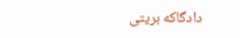دادگاكه‌ بریتی‌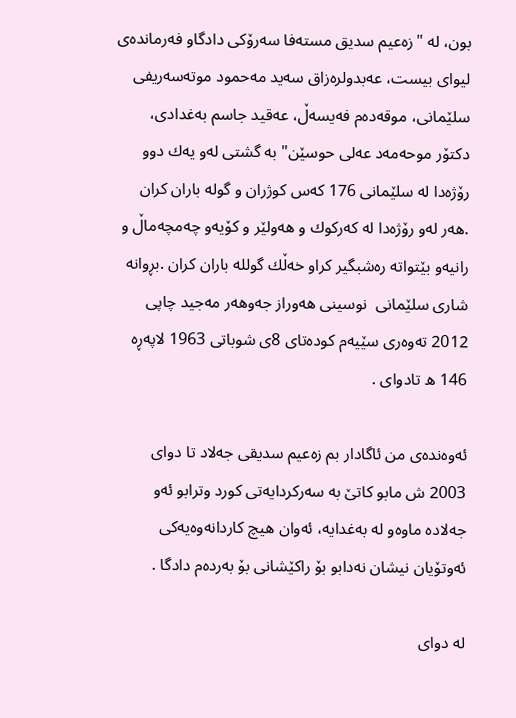بون، له‌ "زه‌عیم سدیق مسته‌فا سه‌رۆكی‌ دادگاو فه‌رمانده‌ی‌ لیوای‌ بیست، عه‌بدولره‌زاق سه‌ید مه‌حمود موته‌سه‌ریفی‌ سلێمانی‌، موقه‌ده‌م فه‌یسه‌ڵ، عه‌قید جاسم به‌غدادی‌، دكتۆر موحه‌مه‌د عه‌لی‌ حوسێن" به‌ گشتی‌ له‌و یه‌ك دوو رۆژه‌دا له‌ سلێمانی‌ 176 كه‌س كوژران و گوله‌ باران كران .هه‌ر له‌و رۆژه‌دا له‌ كه‌ركوك و هه‌ولێر و كۆیه‌و چه‌مچه‌ماڵ و رانیه‌و بێتواته‌ ره‌شبگیر كراو خه‌ڵك گولله‌ باران كران .بڕوانه‌ شاری‌ سلێمانی‌  نوسینی‌ هه‌وراز جه‌وهه‌ر مه‌جید چاپی‌ 2012 ته‌وه‌ری‌ سێیه‌م كوده‌تای‌ 8ی‌ شوباتی‌ 1963 لاپه‌ڕه‌ 146 ه‌ تادوای‌ .

ئه‌وه‌نده‌ی‌ من ئاگادار بم زه‌عیم سدیقی‌ جه‌لاد تا دوای‌ 2003 ش مابو كاتێ‌ به‌ سه‌ركردایه‌تی‌ كورد وترابو ئه‌و جه‌لاده‌ ماوه‌و له‌ به‌غدایه‌، ئه‌وان هیچ كاردانه‌وه‌یه‌كی‌ ئه‌وتۆیان نیشان نه‌دابو بۆ راكێشانی‌ بۆ به‌رده‌م دادگا .

له‌ دوای‌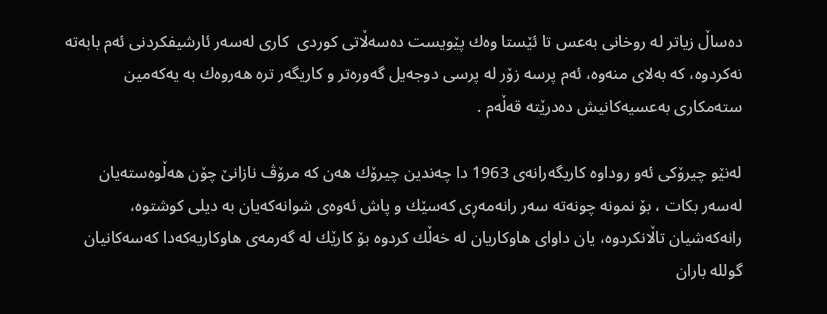ده‌ساڵ زیاتر له‌ روخانی‌ به‌عس تا ئێستا وه‌ك پێویست ده‌سه‌ڵاتی‌ كوردی‌  كاری‌ له‌سه‌ر ئارشیفكردنی‌ ئه‌م بابه‌ته‌ نه‌كردوه‌، كه‌ به‌لای‌ منه‌وه‌، ئه‌م پرسه‌ زۆر له‌ پرسی‌ دوجه‌یل گه‌وره‌تر و كاریگه‌ر تره‌ هه‌روه‌ك به‌ یه‌كه‌مین سته‌مكاری‌ به‌عسیه‌كانیش ده‌درێته‌ قه‌ڵه‌م .

له‌نێو چیرۆكی‌ ئه‌و روداوه‌ كاریگه‌رانه‌ی‌ 1963 دا چه‌ندین چیرۆك هه‌ن كه‌ مرۆڤ نازانێ‌ چۆن هه‌ڵوه‌سته‌یان له‌سه‌ر بكات ، بۆ نمونه‌ چونه‌ته‌ سه‌ر رانه‌مه‌ڕی‌ كه‌سێك و پاش ئه‌وه‌ی‌ شوانه‌كه‌یان به‌ دیلی‌ كوشتوه‌، رانه‌كه‌شیان تاڵانكردوه‌، یان داوای‌ هاوكاریان له‌ خه‌ڵك كردوه‌ بۆ كارێك له‌ گه‌رمه‌ی‌ هاوكاریه‌كه‌دا كه‌سه‌كانیان گولله‌ باران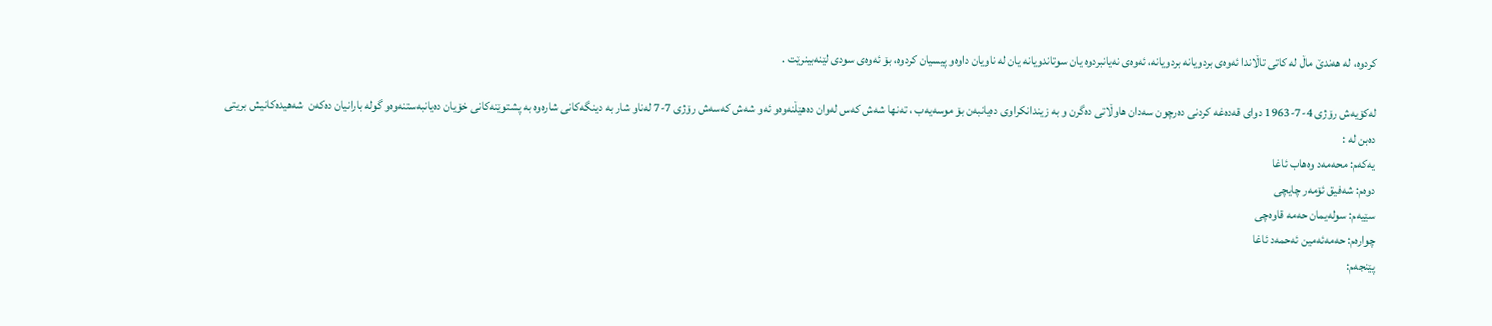كردوه‌، له‌ هه‌ندێ‌ ماڵ له‌ كاتی‌ تاڵاندا ئه‌وه‌ی‌ بردویانه‌ بردویانه‌، ئه‌وه‌ی‌ نه‌یانبردوه‌ یان سوتاندویانه‌ یان له‌ ناویان داوه‌و پیسیان كردوه‌، بۆ ئه‌وه‌ی‌ سودی‌ لێنه‌بینرێت .

له‌كۆیه‌ش رۆژی‌ 4-7-1963 دوای‌ قه‌ده‌غه‌ كردنی‌ ده‌رچون سه‌دان هاوڵاتی‌ ده‌گرن و به‌ زیندانكراوی‌ ده‌یانبه‌ن بۆ موسه‌یه‌ب ، ته‌نها شه‌ش كه‌س له‌وان ده‌هێڵنه‌وه‌و ئه‌و شه‌ش كه‌سه‌ش رۆژی‌ 7-7 له‌ناو شار به‌ دینگه‌كانی‌ شاره‌وه‌ به‌ پشتوێنه‌كانی‌ خۆیان ده‌یانبه‌ستنه‌وه‌و گوله‌ بارانیان ده‌كه‌ن  شه‌هیده‌كانیش بریتی‌ ده‌بن له‌ :
یه‌كه‌م: محه‌مه‌د وه‌هاب ئاغا
دوه‌م: شه‌فیق ئۆمه‌ر چایچی‌
سێیه‌م: سوله‌یمان حه‌مه‌ قاوه‌چی‌
چواره‌م: حه‌مه‌ئه‌مین ئه‌حمه‌د ئاغا
پێنجه‌م: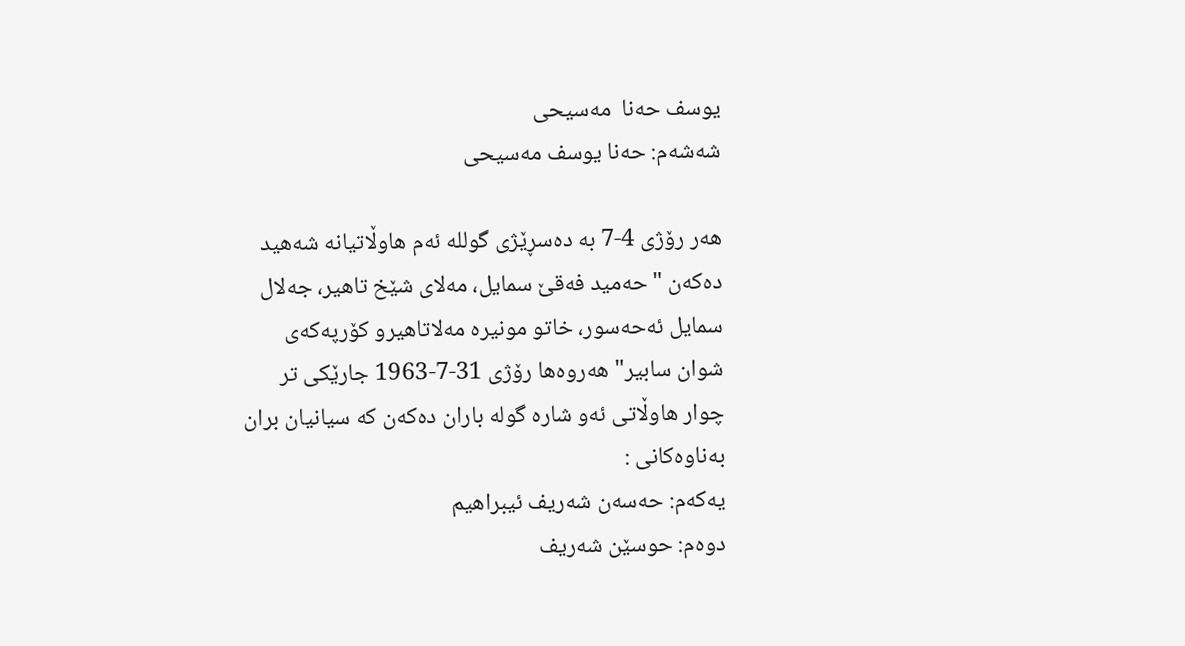یوسف حه‌نا  مه‌سیحی‌
شه‌شه‌م: حه‌نا یوسف مه‌سیحی‌

هه‌ر رۆژی‌ 4-7 به‌ ده‌سڕێژی‌ گولله‌ ئه‌م هاوڵاتیانه‌ شه‌هید ده‌كه‌ن "حه‌مید فه‌قێ‌ سمایل، مه‌لای‌ شێخ تاهیر، جه‌لال سمایل ئه‌حه‌سور، خاتو مونیره‌ مه‌لاتاهیرو كۆرپه‌كه‌ی‌ شوان سابیر" هه‌روه‌ها رۆژی‌ 31-7-1963 جارێكی‌ تر چوار هاوڵاتی‌ ئه‌و شاره‌ گوله‌ باران ده‌كه‌ن كه‌ سیانیان بران به‌ناوه‌كانی‌ :
یه‌كه‌م: حه‌سه‌ن شه‌ریف ئیبراهیم
دوه‌م: حوسێن شه‌ریف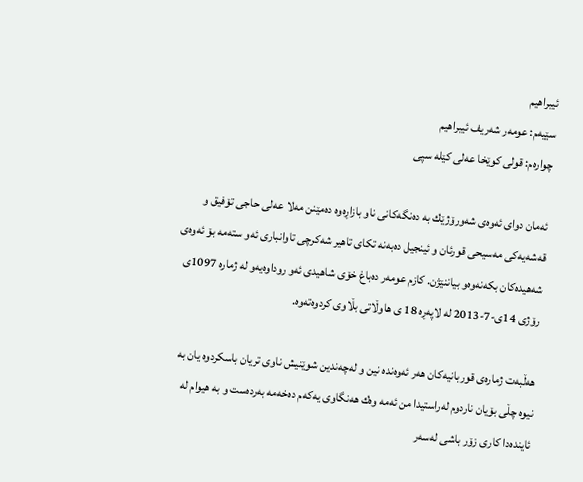ئیبراهیم
سێیه‌م: عومه‌ر شه‌ریف ئیبراهیم
چواره‌م: قولی‌ كوێخا عه‌لی‌ كێله‌ سپی‌

ئه‌مان دوای‌ ئه‌وه‌ی‌ شه‌ورۆژێك به‌ ده‌نگه‌كانی‌ ناو بازاڕه‌وه‌ ده‌مێنن مه‌لا عه‌لی‌ حاجی‌ تۆفیق و قه‌شه‌یه‌كی‌ مه‌سیحی‌ قورئان و ئینجیل ده‌به‌نه‌ تكای‌ تاهیر شه‌كرچی‌ تاوانباری‌ ئه‌و سته‌مه‌ بۆ ئه‌وه‌ی‌ شه‌هیده‌كان بكه‌نه‌وه‌و بیاننێژن. كازم عومه‌ر ده‌باغ خۆی‌ شاهیدی‌ ئه‌و روداوه‌یه‌و له‌ ژماره‌ 1097ی‌ رۆژی‌ 14ی‌-7-2013 له‌ لاپه‌ڕه‌ 18 ی‌ هاوڵاتی‌ بڵاوی‌ كردوه‌ته‌وه‌.

هه‌ڵبه‌ت ژماره‌ی‌ قوربانیه‌كان هه‌ر ئه‌وه‌نده‌ نین و له‌چه‌ندین شوێنیش ناوی‌ تریان باسكردوه‌ یان به‌ نیوه‌ چڵی‌ بۆیان ناردوم له‌راستیدا من ئه‌مه‌ وه‌ك هه‌نگاوی‌ یه‌كه‌م ده‌خه‌مه‌ به‌رده‌ست و به‌ هیوام له‌ ئاینده‌دا كاری‌ زۆر باشی‌ له‌سه‌ر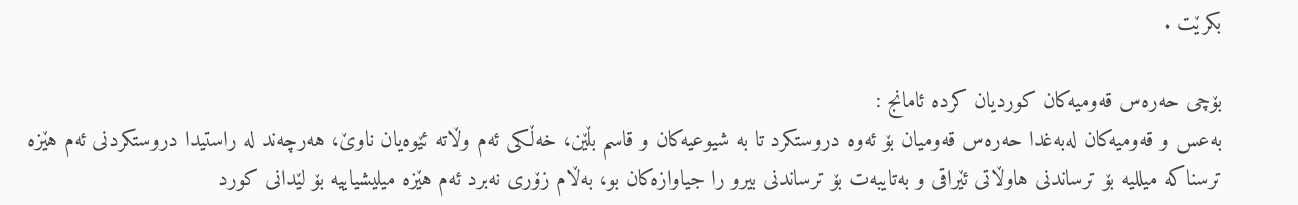بكرێت .

بۆچی‌ حه‌ره‌س قه‌ومیه‌كان كوردیان كرده‌ ئامانج :
به‌عس و قه‌ومیه‌كان له‌به‌غدا حه‌ره‌س قه‌ومیان بۆ ئه‌وه‌ دروستكرد تا به‌ شیوعیه‌كان و قاسم بڵێن، خه‌ڵكی‌ ئه‌م وڵاته‌ ئێوه‌یان ناوێ‌، هه‌رچه‌ند له‌ راستیدا دروستكردنی‌ ئه‌م هێزه‌ ترسناكه‌ میللیه‌ بۆ ترساندنی‌ هاوڵاتی‌ ئێراقی‌ و به‌تایبه‌ت بۆ ترساندنی‌ بیرو را جیاوازه‌كان بو، بەڵام زۆری‌ نه‌برد ئه‌م هێزه‌ میلیشیاییه‌ بۆ لێدانی‌ كورد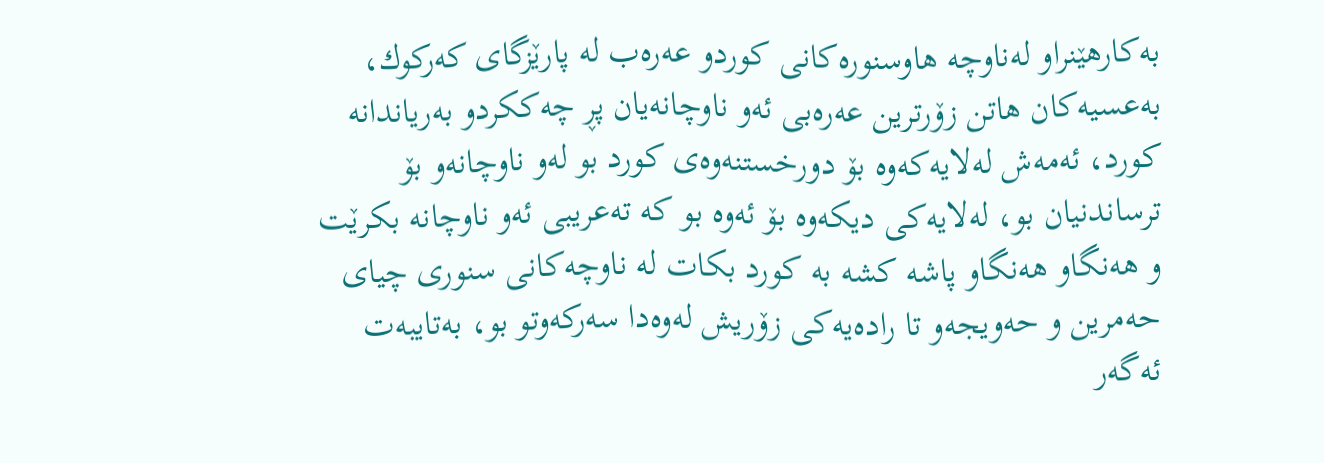به‌كارهێنراو له‌ناوچه‌ هاوسنوره‌كانی‌ كوردو عه‌ره‌ب له‌ پارێزگای‌ كه‌ركوك، به‌عسیه‌كان هاتن زۆرترین عه‌ره‌بی‌ ئه‌و ناوچانه‌یان پڕ چه‌ككردو به‌ریاندانه‌ كورد، ئه‌مه‌ش له‌لایه‌كه‌وه‌ بۆ دورخستنه‌وه‌ی‌ كورد بو له‌و ناوچانه‌و بۆ ترساندنیان بو، له‌لایه‌كی‌ دیكه‌وه‌ بۆ ئه‌وه‌ بو كه‌ ته‌عریبی‌ ئه‌و ناوچانه‌ بكرێت و هه‌نگاو هه‌نگاو پاشه‌ كشه‌ به‌ كورد بكات له‌ ناوچه‌كانی‌ سنوری‌ چیای‌ حه‌مرین و حه‌ویجه‌و تا راده‌یه‌كی‌ زۆریش له‌وه‌دا سه‌ركه‌وتو بو، به‌تایبه‌ت ئه‌گه‌ر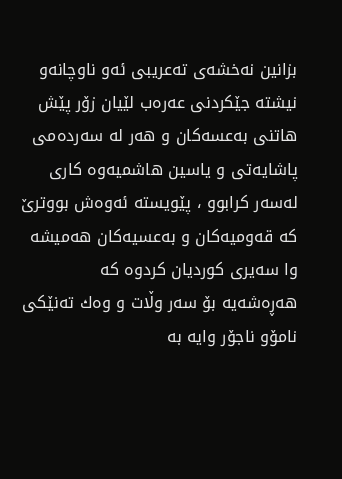بزانین نه‌خشه‌ی‌ ته‌عریبی‌ ئه‌و ناوچانه‌و نیشته‌ جێكردنی‌ عه‌ره‌ب لێیان زۆر پێش هاتنی‌ به‌عسه‌كان و هه‌ر له‌ سه‌رده‌می‌ پاشایه‌تی‌ و یاسین هاشمیه‌وه‌ كاری‌ له‌سه‌ر كرابوو ، پێویسته‌ ئه‌وه‌ش بووترێ‌ كه‌ قه‌ومیه‌كان و به‌عسیه‌كان هه‌میشه‌ وا سه‌یری‌ كوردیان كردوه‌ كه‌ هه‌ڕه‌شه‌یه‌ بۆ سه‌ر وڵات و وه‌ك ته‌نێكی‌ نامۆو ناجۆر وایه‌ به‌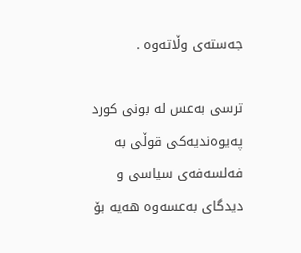جه‌سته‌ی‌ وڵاته‌وه‌ .

ترسی‌ به‌عس له‌ بونی‌ كورد په‌یوه‌ندیه‌كی‌ قوڵی‌ به‌ فه‌لسه‌فه‌ی‌ سیاسی‌ و دیدگای‌ به‌عسه‌وه‌ هه‌یه‌ بۆ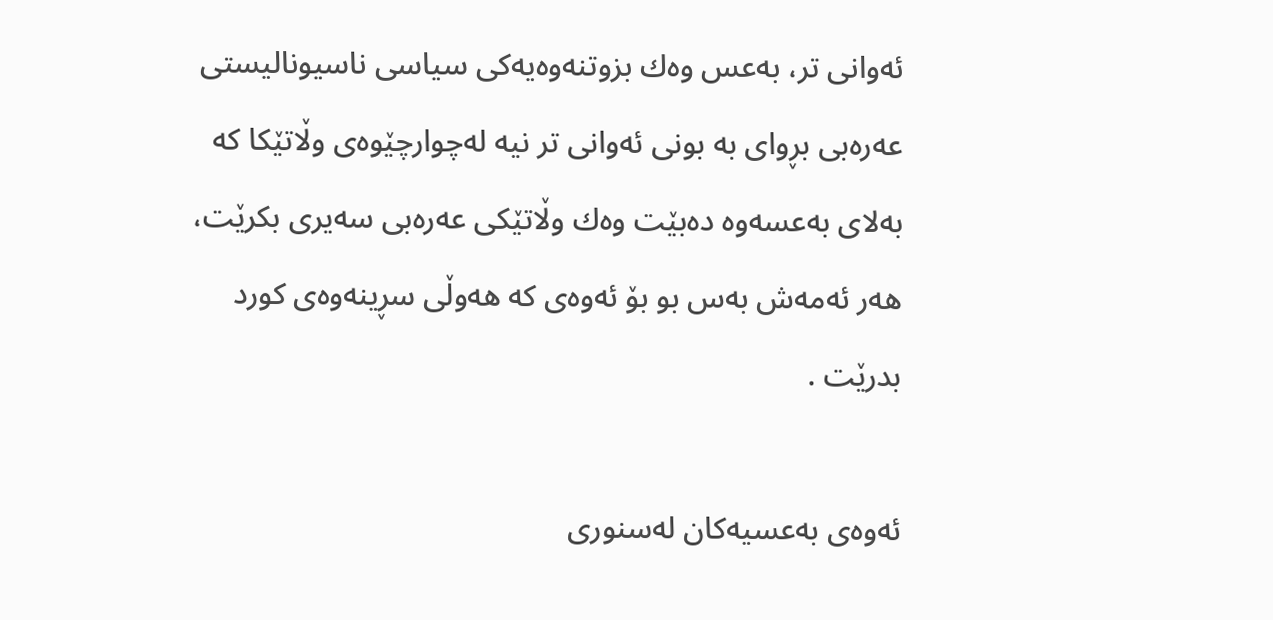ئه‌وانی‌ تر، به‌عس وه‌ك بزوتنه‌وه‌یه‌كی‌ سیاسی‌ ناسیونالیستی‌ عه‌ره‌بی‌ بڕوای‌ به‌ بونی‌ ئه‌وانی‌ تر نیه‌ له‌چوارچێوه‌ی‌ وڵاتێكا كه‌ به‌لای‌ به‌عسه‌وه‌ ده‌بێت وه‌ك وڵاتێكی‌ عه‌ره‌بی‌ سه‌یری‌ بكرێت، هه‌ر ئه‌مه‌ش به‌س بو بۆ ئه‌وه‌ی‌ كه‌ هه‌وڵی‌ سڕینه‌وه‌ی‌ كورد بدرێت .

ئه‌وه‌ی‌ به‌عسیه‌كان له‌سنوری‌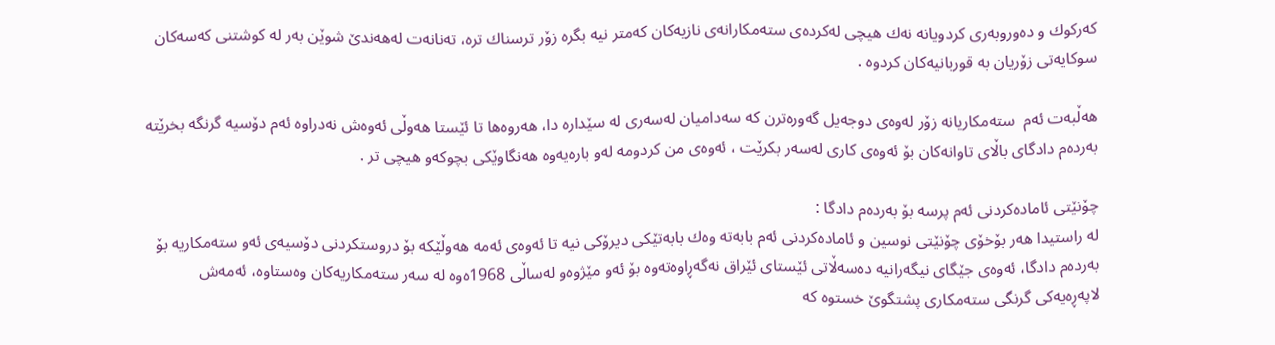كه‌ركوك و ده‌وروبه‌ری‌ كردویانه‌ نه‌ك هیچی‌ له‌كرده‌ی‌ سته‌مكارانه‌ی‌ نازیه‌كان كه‌متر نیه‌ بگره‌ زۆر ترسناك تره‌، ته‌نانه‌ت له‌هه‌ندێ‌ شوێن به‌ر له‌ كوشتنی‌ كه‌سه‌كان سوكایه‌تی‌ زۆریان به‌ قوربانیه‌كان كردوه‌ .

هه‌ڵبه‌ت ئه‌م  سته‌مكاریانه‌ زۆر له‌وه‌ی‌ دوجه‌یل گه‌وره‌ترن كه‌ سه‌دامیان له‌سه‌ری‌ له‌ سێداره‌ دا، هه‌روه‌ها تا ئێستا هه‌وڵی‌ ئه‌وه‌ش نه‌دراوه‌ ئه‌م دۆسیه‌ گرنگه‌ بخرێته‌ به‌رده‌م دادگای‌ باڵای‌ تاوانه‌كان بۆ ئه‌وه‌ی‌ كاری‌ له‌سه‌ر بكرێت ، ئه‌وه‌ی‌ من كردومه‌ له‌و باره‌یه‌وه‌ هه‌نگاوێكی‌ بچوكه‌و هیچی‌ تر .

چۆنێتی‌ ئاماده‌كردنی‌ ئه‌م پرسه‌ بۆ به‌رده‌م دادگا :
له‌ راستیدا هه‌ر بۆخۆی‌ چۆنێتی‌ نوسین و ئاماده‌كردنی‌ ئه‌م بابه‌ته‌ وه‌ك بابه‌تێكی‌ دیرۆكی‌ نیه‌ تا ئه‌وه‌ی‌ ئه‌مه‌ هه‌وڵێكه‌ بۆ دروستكردنی‌ دۆسیه‌ی‌ ئه‌و سته‌مكاریه‌ بۆ به‌رده‌م دادگا، ئه‌وه‌ی‌ جێگای‌ نیگه‌رانیه‌ ده‌سه‌ڵاتی‌ ئێستای‌ ئێراق نه‌گه‌ڕاوه‌ته‌وه‌ بۆ ئه‌و مێژوه‌و له‌ساڵی‌ 1968ەوه‌ له‌ سه‌ر سته‌مكاریه‌كان وه‌ستاوه‌، ئه‌مه‌ش لاپه‌ڕه‌یه‌كی‌ گرنگی‌ سته‌مكاری‌ پشتگوێ‌ خستوه‌ كه‌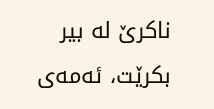ناكرێ‌ له‌ بیر بكرێت، ئه‌مه‌ی‌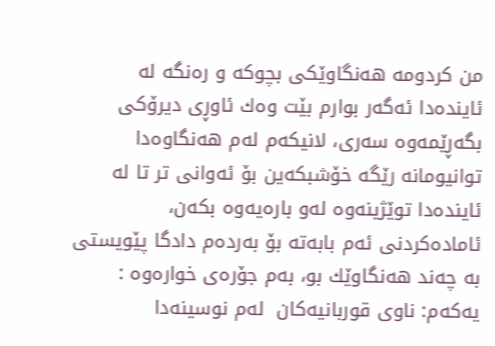من كردومه‌ هه‌نگاوێكی‌ بچوكه‌ و ره‌نگه‌ له‌ ئاینده‌دا ئه‌گه‌ر بوارم بێت وه‌ك ئاوڕی‌ دیرۆكی‌ بگه‌ڕێمه‌وه‌ سه‌ری‌، لانیكه‌م له‌م هه‌نگاوه‌دا توانیومانه‌ رێگه‌ خۆشبكه‌ین بۆ ئه‌وانی‌ تر تا له‌ ئاینده‌دا توێژینه‌وه‌ له‌و باره‌یه‌وه‌ بكه‌ن، ئاماده‌كردنی‌ ئه‌م بابه‌ته‌ بۆ به‌رده‌م دادگا پێویستی‌ به‌ چه‌ند هه‌نگاوێك بو، به‌م جۆره‌ی‌ خواره‌وه‌ :
یه‌كه‌م: ناوی‌ قوربانیه‌كان  له‌م نوسینه‌دا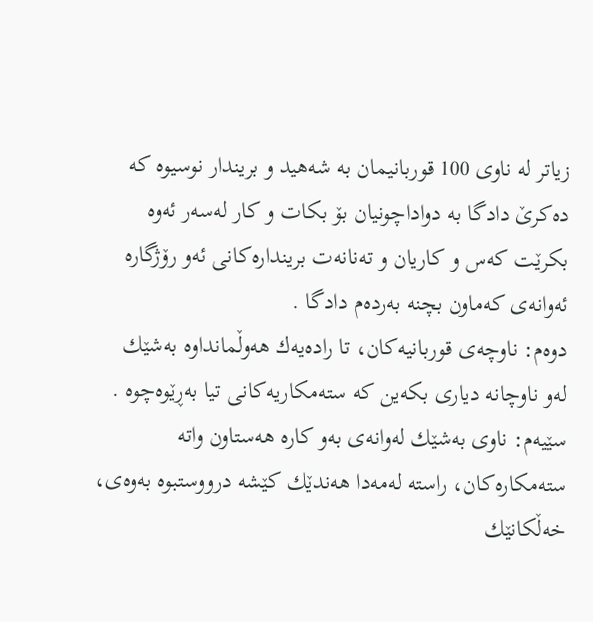زیاتر له‌ ناوی‌ 100 قوربانیمان به‌ شه‌هید و بریندار نوسیوه‌ كه‌ ده‌كرێ‌ دادگا به‌ دواداچونیان بۆ بكات و كار له‌سه‌ر ئه‌وه‌ بكرێت كه‌س و كاریان و ته‌نانه‌ت برینداره‌كانی‌ ئه‌و رۆژگاره‌ ئه‌وانه‌ی‌ كه‌ماون بچنه‌ به‌رده‌م دادگا .
دوه‌م: ناوچه‌ی‌ قوربانیه‌كان، تا راده‌یه‌ك هه‌وڵمانداوه‌ به‌شێك له‌و ناوچانه‌ دیاری‌ بكه‌ین كه‌ سته‌مكاریه‌كانی‌ تیا به‌ڕێوه‌چوه‌ .
سێیه‌م: ناوی‌ به‌شێك له‌وانه‌ی‌ به‌و كاره‌ هه‌ستاون واته‌ سته‌مكاره‌كان، راسته‌ له‌مه‌دا هه‌ندێك كێشه‌ درووستبوه‌ به‌وه‌ی‌، خه‌ڵكانێك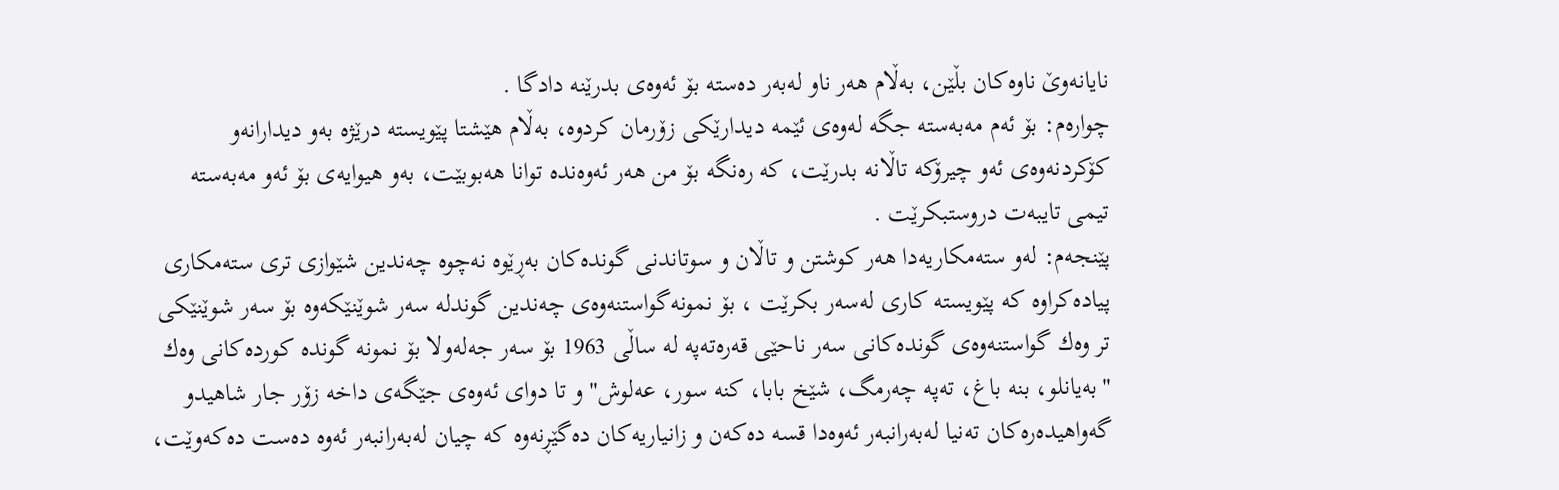نایانه‌وێ‌ ناوه‌كان بڵێن، بەڵام هه‌ر ناو له‌به‌ر ده‌سته‌ بۆ ئه‌وه‌ی‌ بدرێنه‌ دادگا .
چواره‌م: بۆ ئه‌م مه‌به‌سته‌ جگه‌ له‌وه‌ی‌ ئێمه‌ دیدارێكی‌ زۆرمان كردوه‌، بەڵام هێشتا پێویسته‌ درێژه‌ به‌و دیدارانه‌و كۆكردنه‌وه‌ی‌ ئه‌و چیرۆكه‌ تاڵانه‌ بدرێت، كه‌ ره‌نگه‌ بۆ من هه‌ر ئه‌وه‌نده‌ توانا هه‌بوبێت، به‌و هیوایه‌ی‌ بۆ ئه‌و مه‌به‌سته‌ تیمی‌ تایبه‌ت دروستبكرێت .
پێنجه‌م: له‌و سته‌مكاریه‌دا هه‌ر كوشتن و تاڵان و سوتاندنی‌ گونده‌كان به‌ڕێوه‌ نه‌چوه‌ چه‌ندین شێوازی‌ تری‌ سته‌مكاری‌ پیاده‌كراوه‌ كه‌ پێویسته‌ كاری‌ له‌سه‌ر بكرێت ، بۆ نمونه‌گواستنه‌وه‌ی‌ چه‌ندین گوندله‌ سه‌ر شوێنێكه‌وه‌ بۆ سه‌ر شوێنێكی‌ تر وه‌ك گواستنه‌وه‌ی‌ گونده‌كانی‌ سه‌ر ناحێی‌ قه‌ره‌ته‌په‌ له‌ ساڵی‌ 1963 بۆ سه‌ر جه‌له‌ولا بۆ نمونه‌ گونده‌ كورده‌كانی‌ وه‌ك "به‌یانلو، بنه‌ باغ، ته‌په‌ چه‌رمگ، شێخ بابا، كنه‌ سور، عه‌لوش" و تا دوای‌ ئه‌وه‌ی‌ جێگه‌ی‌ داخه‌ زۆر جار شاهیدو گه‌واهیده‌ره‌كان ته‌نیا له‌به‌رانبه‌ر ئه‌وه‌دا قسه‌ ده‌كه‌ن و زانیاریه‌كان ده‌گێڕنه‌وه‌ كه‌ چیان له‌به‌رانبه‌ر ئه‌وه‌ ده‌ست ده‌كه‌وێت،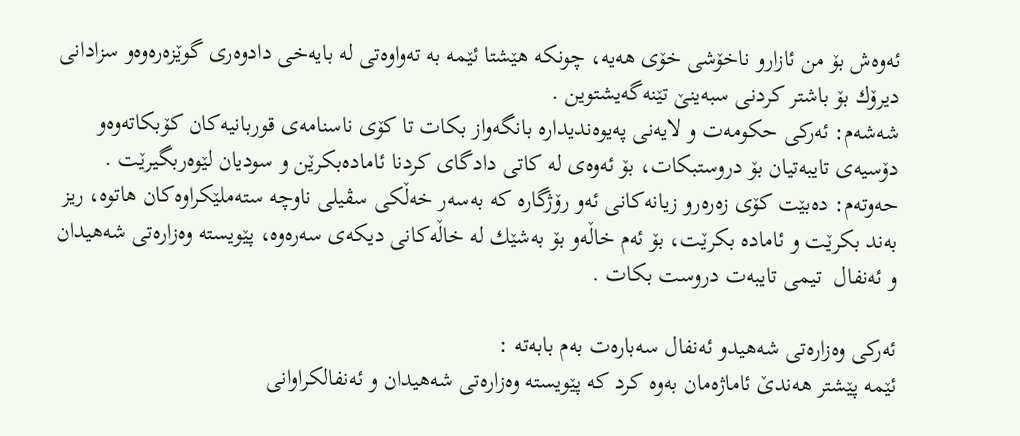ئه‌وه‌ش بۆ من ئازارو ناخۆشی‌ خۆی‌ هه‌یه‌، چونكه‌ هێشتا ئێمه‌ به‌ ته‌واوه‌تی‌ له‌ بایه‌خی‌ دادوه‌ری‌ گوێزه‌ره‌وه‌و سزادانی‌ دیرۆك بۆ باشتر كردنی‌ سبه‌ینێ‌ تێنه‌گه‌یشتوین .
شه‌شه‌م: ئه‌ركی‌ حكومه‌ت و لایه‌نی‌ په‌یوه‌ندیداره‌ بانگه‌واز بكات تا كۆی‌ ناسنامه‌ی‌ قوربانیه‌كان كۆبكاته‌وه‌و دۆسیه‌ی‌ تایبه‌تیان بۆ دروستبكات، بۆ ئه‌وه‌ی‌ له‌ كاتی‌ دادگای‌ كردنا ئاماده‌بكرێن و سودیان لێوه‌ربگیرێت .
حه‌وته‌م: ده‌بێت كۆی‌ زه‌ره‌رو زیانه‌كانی‌ ئه‌و رۆژگاره‌ كه‌ به‌سه‌ر خه‌ڵكی‌ سڤیلی‌ ناوچه‌ سته‌ملێكراوه‌كان هاتوه‌، ریز به‌ند بكرێت و ئاماده‌ بكرێت، بۆ ئه‌م خاڵه‌و بۆ به‌شێك له‌ خاڵه‌كانی‌ دیكه‌ی‌ سه‌ره‌وه‌، پێویسته‌ وه‌زاره‌تی‌ شه‌هیدان و ئه‌نفال  تیمی‌ تایبه‌ت دروست بكات .

ئه‌ركی‌ وه‌زاره‌تی‌ شه‌هیدو ئه‌نفال سه‌باره‌ت به‌م بابه‌ته‌ :
ئێمه‌ پێشتر هه‌ندێ‌ ئاماژه‌مان به‌وه‌ كرد كه‌ پێویسته‌ وه‌زاره‌تی‌ شه‌هیدان و ئه‌نفالكراوانی‌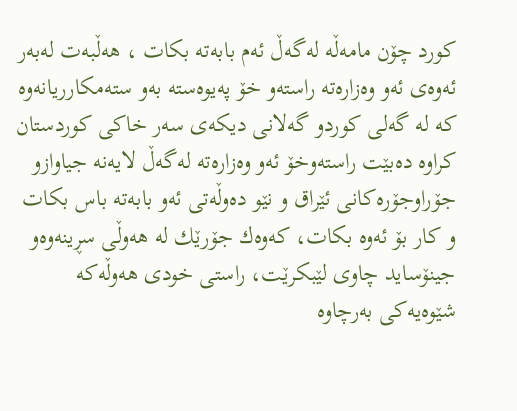كورد چۆن مامه‌ڵه‌ له‌گه‌ڵ ئه‌م بابه‌ته‌ بكات ، هه‌ڵبه‌ت له‌به‌ر ئه‌وه‌ی‌ ئه‌و وه‌زاره‌ته‌ راسته‌و خۆ په‌یوه‌سته‌ به‌و سته‌مكارریانه‌وه‌ كه‌ له‌ گه‌لی‌ كوردو گه‌لانی‌ دیكه‌ی‌ سه‌ر خاكی‌ كوردستان كراوه‌ ده‌بێت راسته‌وخۆ ئه‌و وه‌زاره‌ته‌ له‌گه‌ڵ لایه‌نه‌ جیاوازو جۆراوجۆره‌كانی‌ ئێراق و نێو ده‌وڵه‌تی‌ ئه‌و بابه‌ته‌ باس بكات و كار بۆ ئه‌وه‌ بكات، كه‌وه‌ك جۆرێك له‌ هه‌وڵی‌ سڕینه‌وه‌و جینۆساید چاوی‌ لێبكرێت، راستی‌ خودی‌ هه‌وڵه‌كه‌ شێوه‌یه‌كی‌ به‌رچاوه‌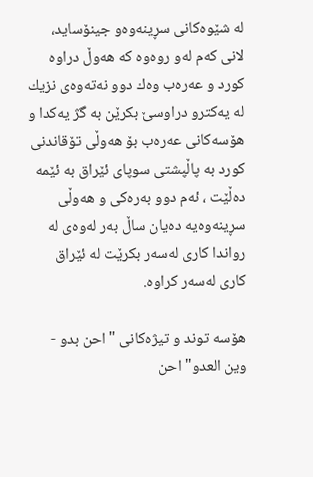له‌ شێوه‌كانی‌ سڕینه‌وه‌و جینۆساید، لانی‌ كه‌م له‌و روه‌وه‌ كه‌ هه‌وڵ دراوه‌ كورد و عه‌ره‌ب وه‌ك دوو نه‌ته‌وه‌ی‌ نزیك له‌ یه‌كترو دراوسێ‌ بكرێن به‌ گژ یه‌كدا و هۆسه‌كانی‌ عه‌ره‌ب بۆ هه‌وڵی‌ تۆقاندنی‌ كورد به‌ پاڵپشتی‌ سوپای‌ ئێراق به‌ ئێمه‌ ده‌ڵێت ، ئه‌م دوو به‌ره‌كی‌ و هه‌وڵی‌ سڕینه‌وه‌یه‌ ده‌یان ساڵ به‌ر له‌وه‌ی‌ له‌ رواندا كاری‌ له‌سه‌ر بكرێت له‌ ئێراق كاری‌ له‌سه‌ر كراوه‌.

هۆسه‌ توند و تیژه‌كانی‌ "احن بدو - وین العدو" احن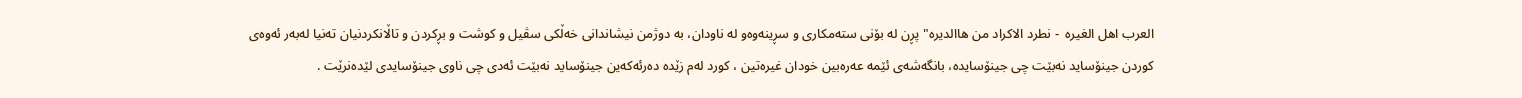العرب اهل الغیره‌  - نطرد الاكراد من هاالدیره‌" پڕن له‌ بۆنی‌ سته‌مكاری‌ و سڕینه‌وه‌و له‌ ناودان، به‌ دوژمن نیشاندانی‌ خه‌ڵكی‌ سڤیل و كوشت و بڕكردن و تاڵانكردنیان ته‌نیا له‌به‌ر ئه‌وه‌ی‌ كوردن جینۆساید نه‌بێت چی‌ جینۆسایده‌، بانگه‌شه‌ی‌ ئێمه‌ عه‌ره‌بین خودان غیره‌تین ، كورد له‌م زێده‌ ده‌رئه‌كه‌ین جینۆساید نه‌بێت ئه‌دی‌ چی‌ ناوی‌ جینۆسایدی‌ لێده‌نرێت .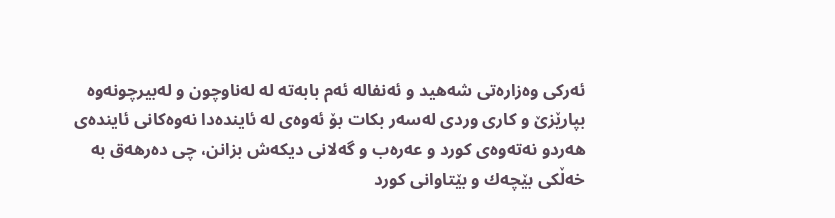ئه‌ركی‌ وه‌زاره‌تی‌ شه‌هید و ئه‌نفاله‌ ئه‌م بابه‌ته‌ له‌ له‌ناوچون و له‌بیرچونه‌وه‌ بپارێزێ‌ و كاری‌ وردی‌ له‌سه‌ر بكات بۆ ئه‌وه‌ی‌ له‌ ئاینده‌دا نه‌وه‌كانی‌ ئاینده‌ی‌ هه‌ردو نه‌ته‌وه‌ی‌ كورد و عه‌ره‌ب و گه‌لانی‌ دیكه‌ش بزانن، چی‌ ده‌رهه‌ق به‌ خه‌ڵكی‌ بێچه‌ك و بێتاوانی‌ كورد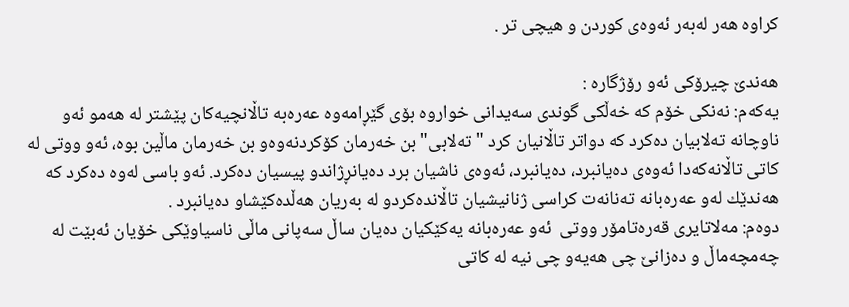كراوه‌ هه‌ر له‌به‌ر ئه‌وه‌ی‌ كوردن و هیچی‌ تر .

هه‌ندێ‌ چیرۆكی‌ ئه‌و رۆژگاره‌ :
یه‌كه‌م: نه‌نكی‌ خۆم كه‌ خه‌ڵكی‌ گوندی‌ سه‌یدانی‌ خواروه‌ بۆی‌ گێڕامه‌وه‌ عه‌ره‌به‌ تاڵانچیه‌كان پێشتر له‌ هه‌مو ئه‌و ناوچانه‌ ته‌لابیان ده‌كرد كه‌ دواتر تاڵانیان كرد "ته‌لابی‌" بن خه‌رمان كۆكردنه‌وه‌و بن خه‌رمان ماڵین بوه‌، ئه‌و ووتی‌ له‌ كاتی‌ تاڵانه‌كه‌دا ئه‌وه‌ی‌ ده‌یانبرد، ده‌یانبرد، ئه‌وه‌ی‌ ناشیان برد ده‌یانڕژاندو پیسیان ده‌كرد. ئه‌و باسی‌ له‌وه‌ ده‌كرد كه‌ هه‌ندێك له‌و عه‌ره‌بانه‌ ته‌نانه‌ت كراسی‌ ژنانیشیان تاڵانده‌كردو له‌ به‌ریان هه‌ڵده‌كێشاو ده‌یانبرد .
دوه‌م: مه‌لاتایری‌ قه‌ره‌تامۆر ووتی‌  ئه‌و عه‌ره‌بانه‌ یه‌كێكیان ده‌یان ساڵ سه‌پانی‌ ماڵی‌ ناسیاوێكی‌ خۆیان ئه‌بێت له‌ چه‌مچه‌ماڵ و ده‌زانێ‌ چی‌ هه‌یه‌و چی‌ نیه‌ له‌ كاتی‌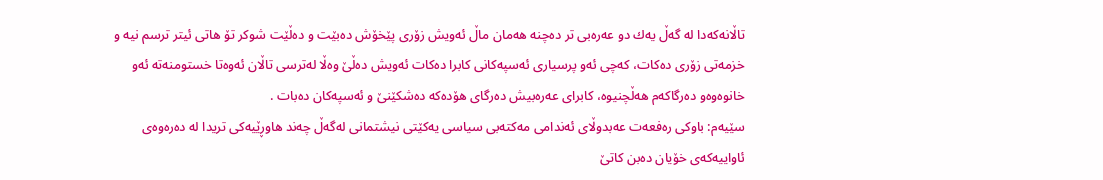تاڵانه‌كه‌دا له‌ گه‌ڵ یه‌ك دو عه‌ره‌بی‌ تر ده‌چنه‌ هه‌مان ماڵ ئه‌ویش زۆری‌ پێخۆش ده‌بێت و ده‌ڵێت شوكر تۆ هاتی‌ ئیتر ترسم نیه‌ و خزمه‌تی‌ زۆری‌ ده‌كات، كه‌چی‌ ئه‌و پرسیاری‌ ئه‌سپه‌كانی‌ كابرا ده‌كات ئه‌ویش ده‌ڵێ‌ وه‌ڵا له‌ترسی‌ تاڵان ئه‌وه‌تا خستومنه‌ته‌ ئه‌و خانوه‌وه‌و ده‌رگاكه‌م هه‌ڵچنیوه‌، كابرای‌ عه‌ره‌بیش ده‌رگای‌ هۆده‌كه‌ ده‌شكێنێ‌ و ئه‌سپه‌كان ده‌بات .
سێیه‌م: باوكی‌ ره‌فعه‌ت عه‌بدوڵای‌ ئه‌ندامی‌ مه‌كته‌بی‌ سیاسی‌ یه‌كێتی‌ نیشتمانی‌ له‌گه‌ڵ چه‌ند هاوڕێیه‌كی‌ تریدا له‌ ده‌ره‌وه‌ی‌ ئاواییه‌كه‌ی‌ خۆیان ده‌بن كاتێ‌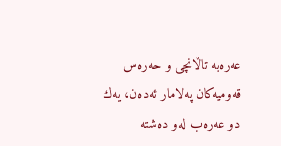عه‌ره‌به‌ تاڵانچی‌ و حه‌ره‌س قه‌ومیه‌كان په‌لامار ئه‌ده‌ن، یه‌ك دو عه‌ره‌ب له‌و ده‌شته‌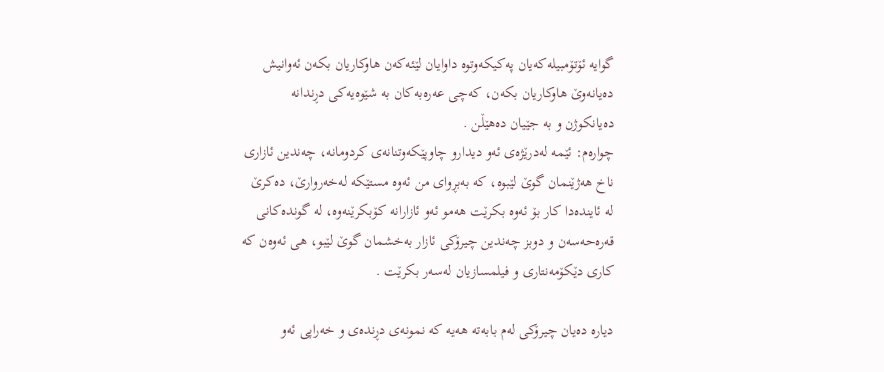گوایه‌ ئۆتۆمبیله‌كه‌یان په‌كیكه‌وتوه‌ داوایان لێئه‌كه‌ن هاوكاریان بكه‌ن ئه‌وانیش ده‌یانه‌وێ‌ هاوكاریان بكه‌ن، كه‌چی‌ عه‌ره‌به‌كان به‌ شێوه‌یه‌كی‌ دڕندانه‌ ده‌یانكوژن و به‌ جێیان ده‌هێڵن .
چواره‌م: ئێمه‌ له‌درێژه‌ی‌ ئه‌و دیدارو چاوپێكه‌وتنانه‌ی‌ كردومانه‌، چه‌ندین ئازاری‌ ناخ هه‌ژێنمان گوێ‌ لێبوه‌، كه‌ به‌بڕوای‌ من ئه‌وه‌ مستێكه‌ له‌خه‌روارێ‌، ده‌كرێ‌ له‌ ئاینده‌دا كار بۆ ئه‌وه‌ بكرێت هه‌مو ئه‌و ئازارانه‌ كۆبكرێنه‌وه‌، له‌ گونده‌كانی‌ قه‌ره‌حه‌سه‌ن و دوبز چه‌ندین چیرۆكی‌ ئازار به‌خشمان گوێ‌ لێبو، هی‌ ئه‌وه‌ن كه‌ كاری‌ دێكۆمه‌نتاری‌ و فیلمسازیان له‌سه‌ر بكرێت .

دیاره‌ ده‌یان چیرۆكی‌ له‌م بابه‌ته‌ هه‌یه‌ كه ‌نمونه‌ی‌ دڕنده‌ی‌ و خه‌راپی‌ ئه‌و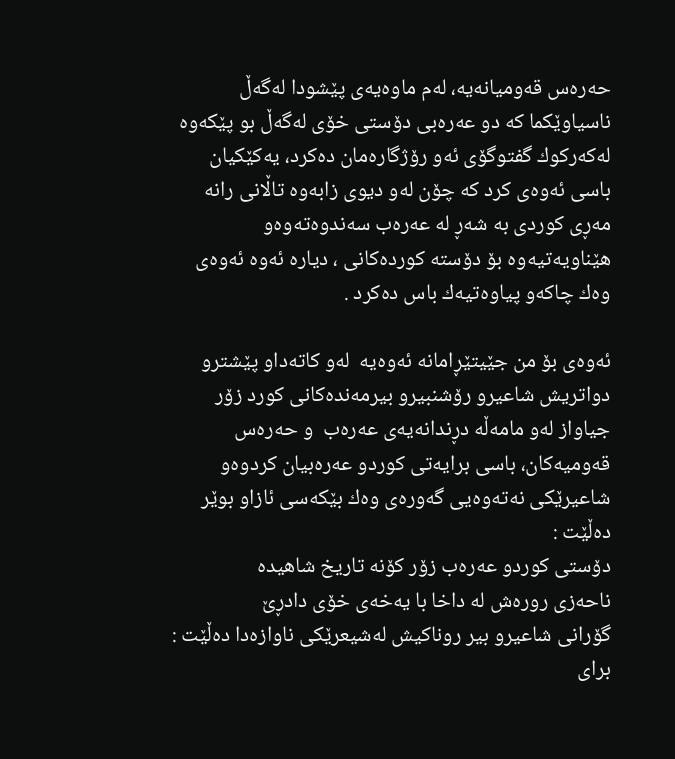حه‌ره‌س قه‌ومیانه‌یه‌، له‌م ماوه‌یه‌ی‌ پێشودا له‌گه‌ڵ ناسیاوێكما كه‌ دو عه‌ره‌بی‌ دۆستی‌ خۆی‌ له‌گه‌ڵ بو پێكه‌وه‌ له‌كه‌ركوك گفتوگۆی‌ ئه‌و رۆژگاره‌مان ده‌كرد، یه‌كێكیان باسی‌ ئه‌وه‌ی‌ كرد كه‌ چۆن له‌و دیوی‌ زابه‌وه‌ تاڵانی‌ رانه‌ مه‌ڕی‌ كوردی‌ به‌ شه‌ڕ له‌ عه‌ره‌ب سه‌ندوه‌ته‌وه‌و هێناویه‌تیه‌وه‌ بۆ دۆسته‌ كورده‌كانی‌ ، دیاره‌ ئه‌وه‌ ئه‌وه‌ی‌ وه‌ك چاكه‌و پیاوه‌تیه‌ك باس ده‌كرد .

ئه‌وه‌ی‌ بۆ من جێیتێڕامانه‌ ئه‌وه‌یه‌  له‌و كاته‌داو پێشترو دواتریش شاعیرو رۆشنبیرو بیرمه‌نده‌كانی‌ كورد زۆر جیاواز له‌و مامه‌ڵه‌ دڕندانه‌یه‌ی‌ عه‌ره‌ب  و حه‌ره‌س قه‌ومیه‌كان، باسی‌ برایه‌تی‌ كوردو عه‌ره‌بیان كردوه‌و شاعیرێكی‌ نه‌ته‌وه‌یی‌ گه‌وره‌ی‌ وه‌ك بێكه‌سی‌ ئازاو بوێر ده‌ڵێت :
دۆستی‌ كوردو عه‌ره‌ب زۆر كۆنه‌ تاریخ شاهیده‌
ناحه‌زی‌ روره‌ش له‌ داخا با یه‌خه‌ی‌ خۆی‌ دادڕێ‌
گۆرانی‌ شاعیرو بیر روناكیش له‌شیعرێكی‌ ناوازه‌دا ده‌ڵێت :
برای‌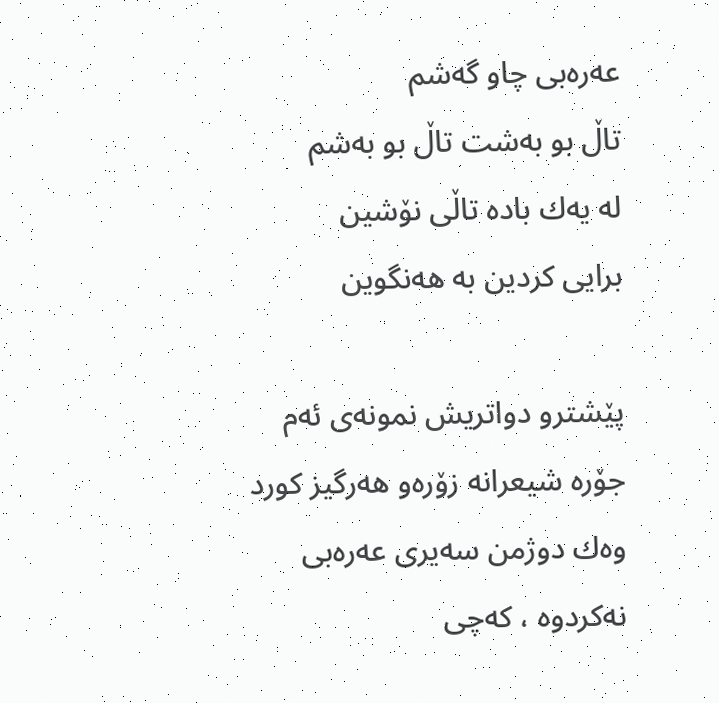عه‌ره‌بی‌ چاو گه‌شم
تاڵ بو به‌شت تاڵ بو به‌شم
له‌ یه‌ك باده‌ تاڵی‌ نۆشین
برایی‌ كردین به‌ هه‌نگوین

پێشترو دواتریش نمونه‌ی‌ ئه‌م جۆره‌ شیعرانه‌ زۆره‌و هه‌رگیز كورد وه‌ك دوژمن سه‌یری‌ عه‌ره‌بی‌ نه‌كردوه‌ ، كه‌چی‌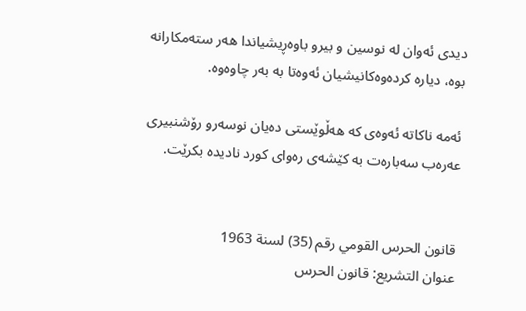دیدی‌ ئه‌وان له‌ نوسین و بیرو باوه‌ڕیشیاندا هه‌ر سته‌مكارانه‌ بوه‌، دیاره‌ كرده‌وه‌كانیشیان ئه‌وه‌تا به‌ به‌ر چاوه‌وه‌.

ئه‌مه‌ ناكاته‌ ئه‌وه‌ی‌ كه‌ هه‌ڵوێستی‌ ده‌یان نوسه‌رو رۆشنبیری‌ عه‌ره‌ب سه‌باره‌ت بە كێشه‌ی‌ ره‌وای‌ كورد نادیده‌ بكرێت.


قانون الحرس القومي رقم (35) لسنة 1963
عنوان التشريع: قانون الحرس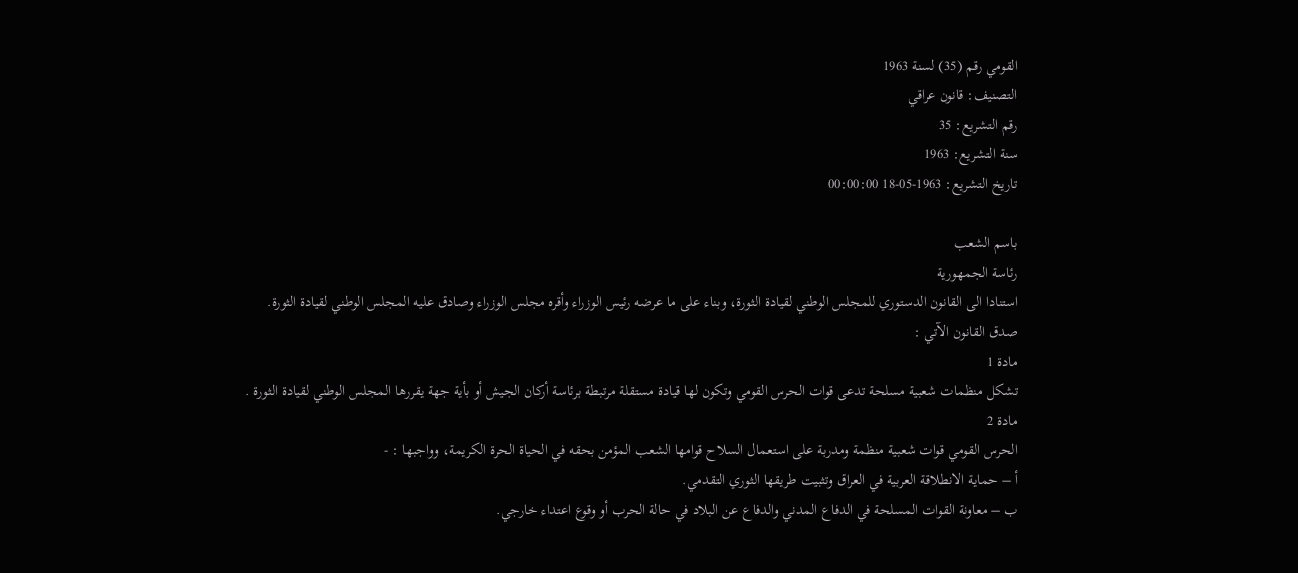القومي رقم (35) لسنة 1963
التصنيف: قانون عراقي
رقم التشريع: 35
سنة التشريع: 1963
تاريخ التشريع: 1963-05-18 00:00:00

باسم الشعب
رئاسة الجمهورية
استنادا الى القانون الدستوري للمجلس الوطني لقيادة الثورة، وبناء على ما عرضه رئيس الوزراء وأقره مجلس الوزراء وصادق عليه المجلس الوطني لقيادة الثورة.
صدق القانون الآتي :
مادة 1
تشكل منظمات شعبية مسلحة تدعى قوات الحرس القومي وتكون لها قيادة مستقلة مرتبطة برئاسة أركان الجيش أو بأية جهة يقررها المجلس الوطني لقيادة الثورة .
مادة 2
الحرس القومي قوات شعبية منظمة ومدربة على استعمال السلاح قوامها الشعب المؤمن بحقه في الحياة الحرة الكريمة، وواجبها : -
أ – حماية الانطلاقة العربية في العراق وتثبيت طريقها الثوري التقدمي.
ب – معاونة القوات المسلحة في الدفاع المدني والدفاع عن البلاد في حالة الحرب أو وقوع اعتداء خارجي.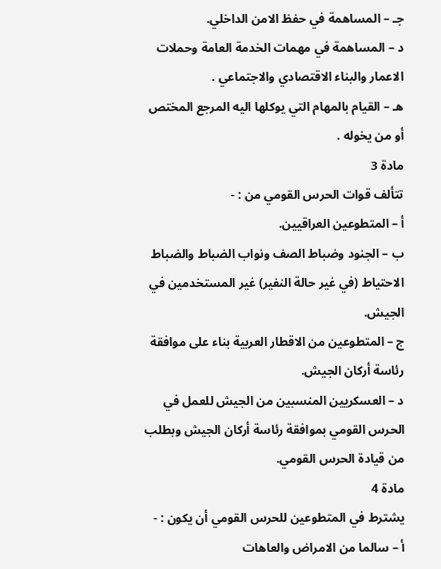جـ – المساهمة في حفظ الامن الداخلي.
د – المساهمة في مهمات الخدمة العامة وحملات الاعمار والبناء الاقتصادي والاجتماعي .
هـ – القيام بالمهام التي يوكلها اليه المرجع المختص أو من يخوله .
مادة 3
تتألف قوات الحرس القومي من : -
أ – المتطوعين العراقيين.
ب – الجنود وضباط الصف ونواب الضباط والضباط الاحتياط (في غير حالة النفير) غير المستخدمين في الجيش.
ج – المتطوعين من الاقطار العربية بناء على موافقة رئاسة أركان الجيش.
د – العسكريين المنسبين من الجيش للعمل في الحرس القومي بموافقة رئاسة أركان الجيش وبطلب من قيادة الحرس القومي.
مادة 4
يشترط في المتطوعين للحرس القومي أن يكون : -
أ – سالما من الامراض والعاهات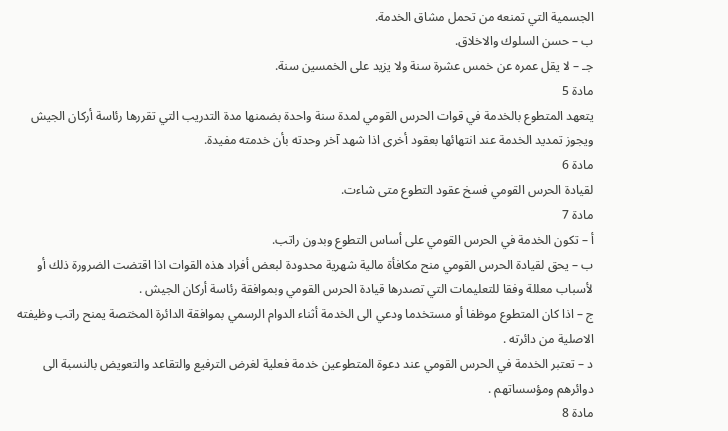الجسمية التي تمنعه من تحمل مشاق الخدمة.
ب – حسن السلوك والاخلاق.
جـ – لا يقل عمره عن خمس عشرة سنة ولا يزيد على الخمسين سنة.
مادة 5
يتعهد المتطوع بالخدمة في قوات الحرس القومي لمدة سنة واحدة بضمنها مدة التدريب التي تقررها رئاسة أركان الجيش ويجوز تمديد الخدمة عند انتهائها بعقود أخرى اذا شهد آخر وحدته بأن خدمته مفيدة.
مادة 6
لقيادة الحرس القومي فسخ عقود التطوع متى شاءت.
مادة 7
أ – تكون الخدمة في الحرس القومي على أساس التطوع وبدون راتب.
ب – يحق لقيادة الحرس القومي منح مكافأة مالية شهرية محدودة لبعض أفراد هذه القوات اذا اقتضت الضرورة ذلك أو لأسباب معللة وفقا للتعليمات التي تصدرها قيادة الحرس القومي وبموافقة رئاسة أركان الجيش .
ج – اذا كان المتطوع موظفا أو مستخدما ودعي الى الخدمة أثناء الدوام الرسمي بموافقة الدائرة المختصة يمنح راتب وظيفته الاصلية من دائرته .
د – تعتبر الخدمة في الحرس القومي عند دعوة المتطوعين خدمة فعلية لغرض الترفيع والتقاعد والتعويض بالنسبة الى دوائرهم ومؤسساتهم .
مادة 8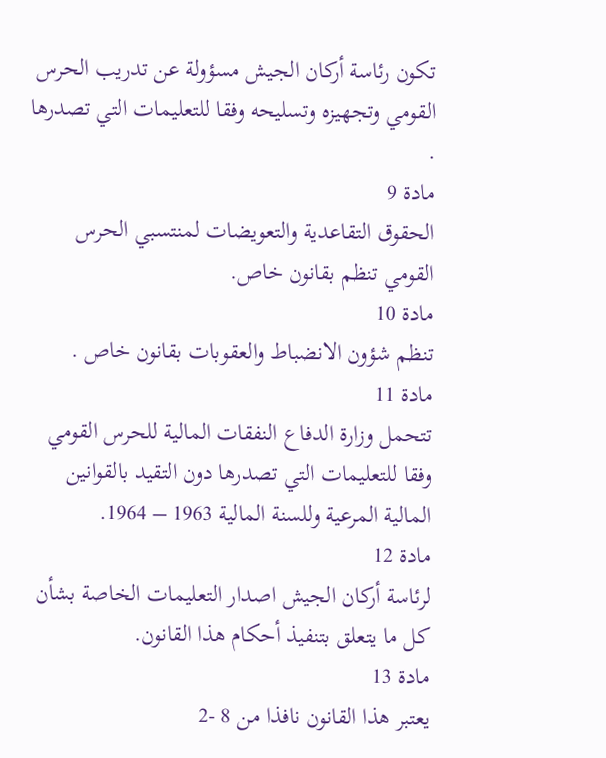تكون رئاسة أركان الجيش مسؤولة عن تدريب الحرس القومي وتجهيزه وتسليحه وفقا للتعليمات التي تصدرها .
مادة 9
الحقوق التقاعدية والتعويضات لمنتسبي الحرس القومي تنظم بقانون خاص.
مادة 10
تنظم شؤون الانضباط والعقوبات بقانون خاص .
مادة 11
تتحمل وزارة الدفاع النفقات المالية للحرس القومي وفقا للتعليمات التي تصدرها دون التقيد بالقوانين المالية المرعية وللسنة المالية 1963 – 1964.
مادة 12
لرئاسة أركان الجيش اصدار التعليمات الخاصة بشأن كل ما يتعلق بتنفيذ أحكام هذا القانون.
مادة 13
يعتبر هذا القانون نافذا من 8 -2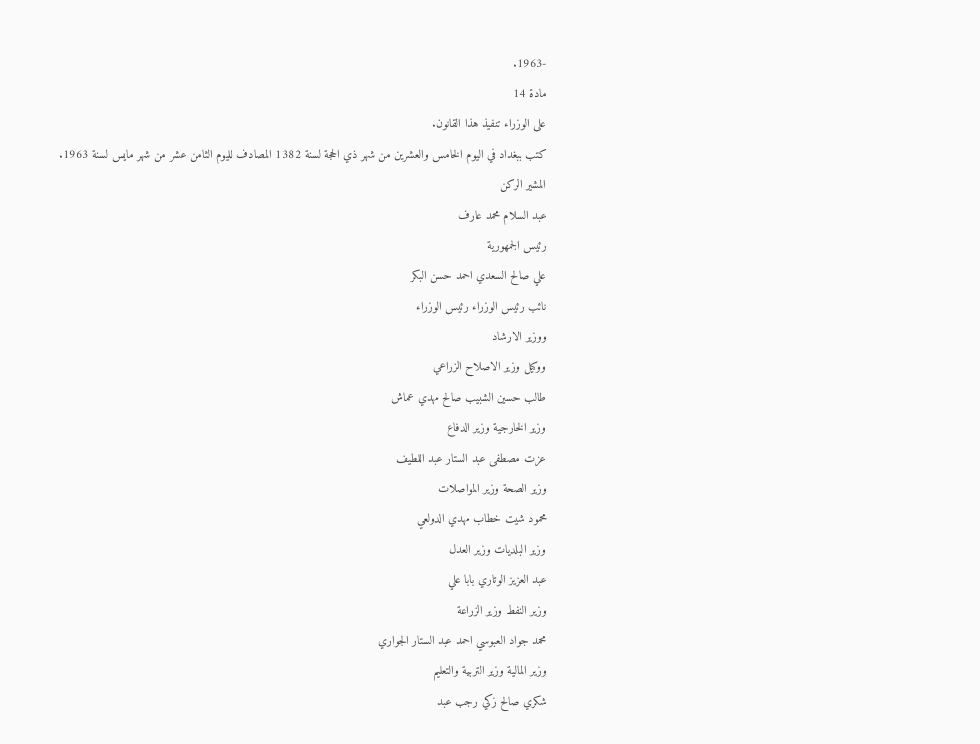-1963.
مادة 14
على الوزراء تنفيذ هذا القانون.
كتب ببغداد في اليوم الخامس والعشرين من شهر ذي الحجة لسنة 1382 المصادف لليوم الثامن عشر من شهر مايس لسنة 1963.
المشير الركن
عبد السلام محمد عارف
رئيس الجمهورية
علي صالح السعدي احمد حسن البكر
نائب رئيس الوزراء رئيس الوزراء
ووزير الارشاد
ووكيل وزير الاصلاح الزراعي
طالب حسين الشبيب صالح مهدي عماش
وزير الخارجية وزير الدفاع
عزت مصطفى عبد الستار عبد اللطيف
وزير الصحة وزير المواصلات
محمود شيت خطاب مهدي الدولعي
وزير البلديات وزير العدل
عبد العزيز الوتاري بابا علي
وزير النفط وزير الزراعة
محمد جواد العبوسي احمد عبد الستار الجواري
وزير المالية وزير التربية والتعليم
شكري صالح زكي رجب عبد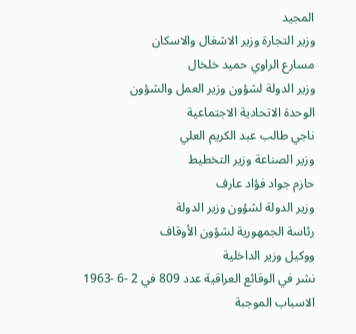المجيد
وزير التجارة وزير الاشغال والاسكان
مسارع الراوي حميد خلخال
وزير الدولة لشؤون وزير العمل والشؤون
الوحدة الاتحادية الاجتماعية
ناجي طالب عبد الكريم العلي
وزير الصناعة وزير التخطيط
حازم جواد فؤاد عارف
وزير الدولة لشؤون وزير الدولة
رئاسة الجمهورية لشؤون الأوقاف
ووكيل وزير الداخلية
نشر في الوقائع العراقية عدد 809 في 2 -6 -1963
الاسباب الموجبة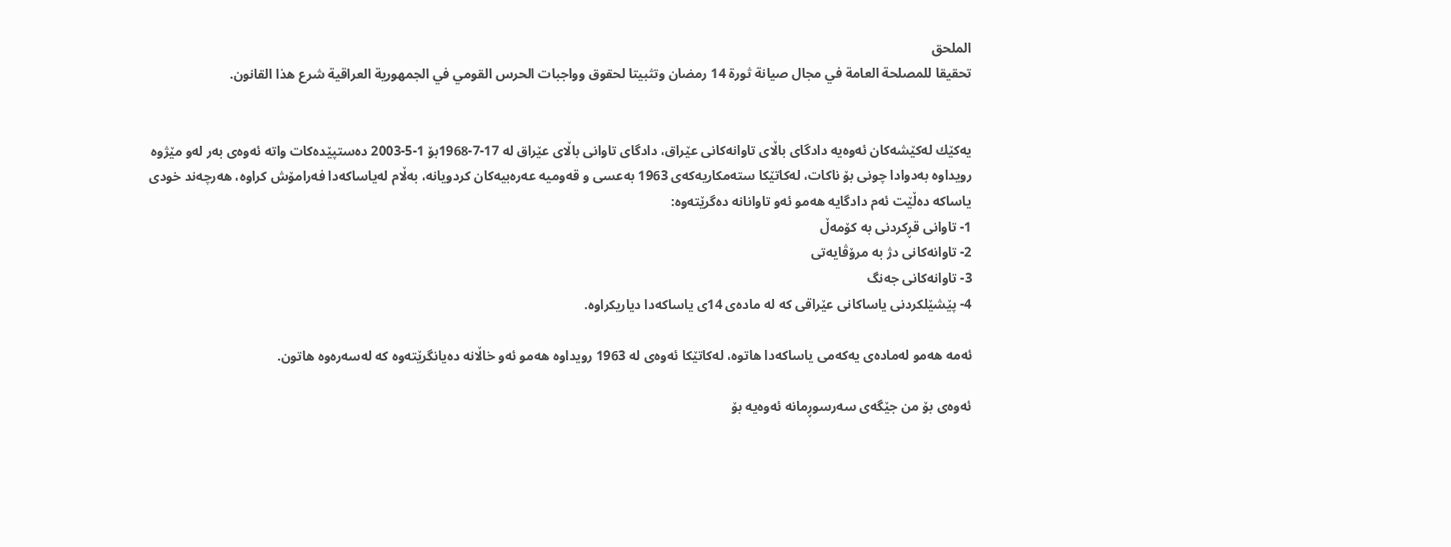الملحق
تحقيقا للمصلحة العامة في مجال صيانة ثورة 14 رمضان وتثبيتا لحقوق وواجبات الحرس القومي في الجمهورية العراقية شرع هذا القانون.


یه‌كێك له‌كێشه‌كان ئه‌وه‌یه‌ دادگای‌ باڵای‌ تاوانه‌كانی‌ عێراق، دادگای‌ تاوانی‌ باڵای عێراق له‌ 17-7-1968بۆ 1-5-2003 ده‌ستپێده‌كات واته‌ ئه‌وه‌ی‌ به‌ر له‌و مێژوه‌ رویداوه‌ به‌دوادا چونی‌ بۆ ناكات، له‌كاتێكا سته‌مكاریه‌كه‌ی‌ 1963 به‌عسی‌ و قه‌ومیه‌ عه‌ره‌بیه‌كان كردویانه‌، بەڵام له‌یاساكه‌دا فه‌رامۆش كراوه‌، هه‌رچه‌ند خودی‌ یاساكه‌ ده‌ڵێت ئه‌م دادگایه‌ هه‌مو ئه‌و تاوانانه‌ ده‌گرێته‌وه‌:
1- تاوانی‌ قڕكردنی‌ به‌ كۆمه‌ڵ
2- تاوانه‌كانی‌ دژ به‌ مرۆڤایه‌تی‌
3- تاوانه‌كانی‌ جه‌نگ
4- پێشێلكردنی‌ یاساكانی‌ عێراقی‌ كه‌ له‌ ماده‌ی‌ 14ی‌ یاساكه‌دا دیاریكراوه‌.

ئه‌مه‌ هه‌مو له‌ماده‌ی‌ یه‌كه‌می‌ یاساكه‌دا هاتوه‌، له‌كاتێكا ئه‌وه‌ی‌ له‌ 1963 رویداوه‌ هه‌مو ئه‌و خاڵانه‌ ده‌یانگرێته‌وه‌ كه‌ له‌سه‌ره‌وه‌ هاتون.

ئه‌وه‌ی‌ بۆ من جێگه‌ی‌ سه‌رسوڕمانه‌ ئه‌وه‌یه‌ بۆ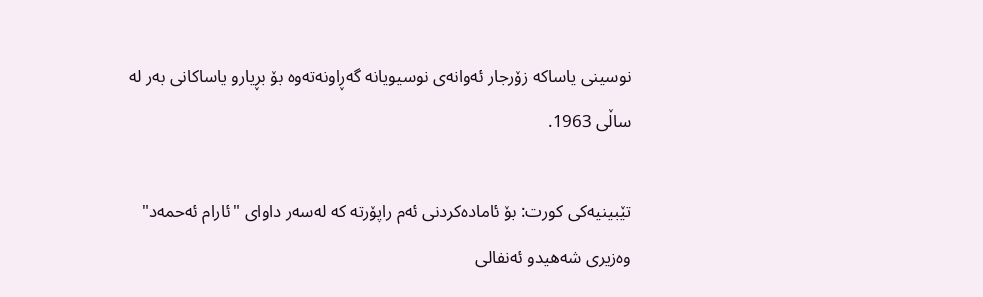نوسینی‌ یاساكه‌ زۆرجار ئه‌وانه‌ی‌ نوسیویانه‌ گه‌ڕاونه‌ته‌وه‌ بۆ بڕیارو یاساكانی‌ به‌ر له‌ ساڵی‌ 1963.

تێبینیه‌كی‌ كورت: بۆ ئاماده‌كردنی‌ ئه‌م راپۆرته‌ كه‌ له‌سه‌ر داوای‌ "ئارام ئه‌حمه‌د" وه‌زیری‌ شه‌هیدو ئه‌نفالی‌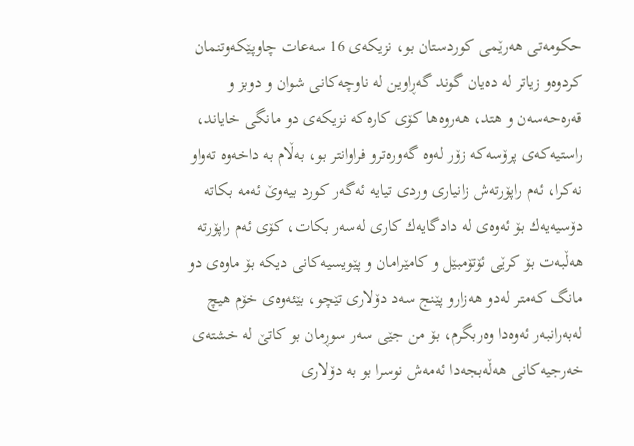حكومه‌تی‌ هه‌رێمی‌ كوردستان بو، نزیكه‌ی‌ 16 سه‌عات چاوپێكه‌وتنمان كردوه‌و زیاتر له‌ ده‌یان گوند گه‌ڕاوین له‌ ناوچه‌كانی‌ شوان و دوبز و قه‌ره‌حه‌سه‌ن و هتد، هه‌روه‌ها كۆی‌ كاره‌كه‌ نزیكه‌ی‌ دو مانگی‌ خایاند، راستیه‌كه‌ی‌ پرۆسه‌كه‌ زۆر له‌وه‌ گه‌وره‌ترو فراوانتر بو، به‌ڵام به‌ داخه‌وه‌ ته‌واو نه‌كرا، ئه‌م راپۆرته‌ش زانیاری‌ وردی‌ تیایه‌ ئه‌گه‌ر كورد بیه‌وێ‌ ئه‌مه‌ بكاته‌ دۆسیه‌یه‌ك بۆ ئه‌وه‌ی‌ له‌ دادگایه‌ك كاری‌ له‌سه‌ر بكات، كۆی‌ ئه‌م راپۆرته‌ هه‌ڵبه‌ت بۆ كرێی‌ ئۆتۆمبێل و كامێرامان و پێویسیه‌كانی‌ دیكه‌ بۆ ماوه‌ی‌ دو مانگ كه‌متر له‌دو هه‌زارو پێنج سه‌د دۆلاری‌ تێچو، بێئه‌وه‌ی‌ خۆم هیچ له‌به‌رانبه‌ر ئه‌وه‌دا وه‌ربگرم، بۆ من جێی‌ سه‌ر سوڕمان بو كاتێ‌ له‌ خشته‌ی‌ خه‌رجیه‌كانی‌ هه‌ڵه‌بجه‌دا ئه‌مه‌ش نوسرا بو به‌ دۆلاری‌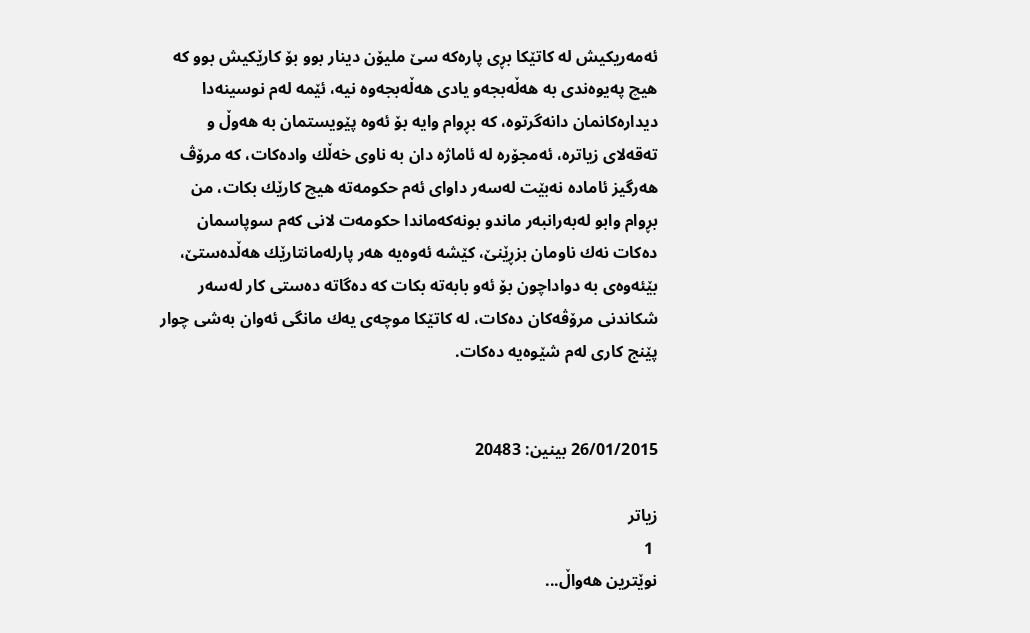ئه‌مه‌ریكیش له‌ كاتێكا بڕی‌ پاره‌كه‌ سێ‌ ملیۆن دینار بوو بۆ كارێكیش بوو كه‌ هیچ په‌یوه‌ندی‌ به‌ هه‌ڵه‌بجه‌و یادی‌ هه‌ڵه‌بجه‌وه‌ نیه‌، ئێمه‌ له‌م نوسینه‌دا دیداره‌كانمان دانه‌گرتوه‌، كه‌ بڕوام وایه‌ بۆ ئه‌وه‌ پێویستمان به‌ هه‌وڵ و ته‌قه‌لای‌ زیاتره‌، ئه‌مجۆره‌ له‌ ئاماژه‌ دان به‌ ناوی‌ خه‌ڵك واده‌كات، كه‌ مرۆڤ هه‌رگیز ئاماده‌ نه‌بێت له‌سه‌ر داوای‌ ئه‌م حكومه‌ته‌ هیچ كارێك بكات، من بڕوام وابو له‌به‌رانبه‌ر ماندو بونه‌كه‌ماندا حكومه‌ت لانی‌ كه‌م سوپاسمان ده‌كات نه‌ك ناومان بزڕێنێ‌، كێشه‌ ئه‌وه‌یه‌ هه‌ر پارله‌مانتارێك هه‌ڵده‌ستێ‌، بێئه‌وه‌ی‌ به‌ دواداچون بۆ ئه‌و بابه‌ته‌ بكات كه‌ ده‌گاته‌ ده‌ستی‌ كار له‌سه‌ر شكاندنی‌ مرۆڤه‌كان ده‌كات، له‌ كاتێكا موچه‌ی‌ یه‌ك مانگی‌ ئه‌وان به‌شی‌ چوار پێنج كاری‌ له‌م شێوه‌یه‌ ده‌كات.


26/01/2015 بینین: 20483

زیاتر
 1
نوێترین هه‌واڵ...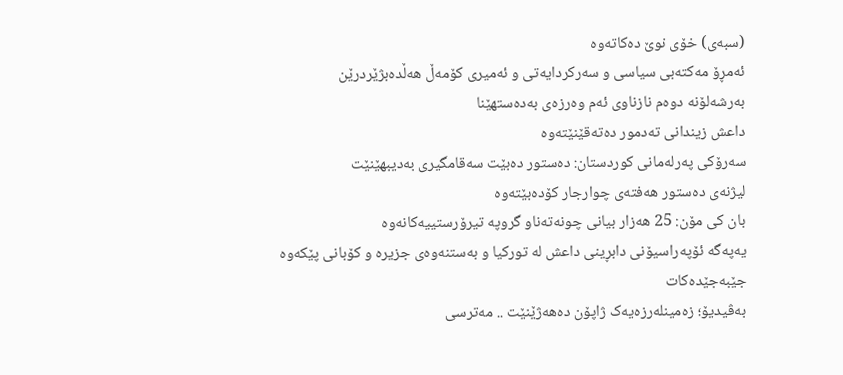(سبەى) خۆى نوێ دەکاتەوە
ئه‌مڕۆ مه‌كته‌بی‌ سیاسی‌ و سه‌ركردایه‌تی‌ و ئه‌میری‌ كۆمه‌ڵ هەڵدەبژێردرێن
به‌رشه‌لۆنه‌ دوه‌م نازناوی ئه‌م وه‌رزه‌ی به‌ده‌ستهێنا
داعش زیندانی تەدمور دەتەقێنێتەوە
سەرۆكی پەرلەمانی كوردستان: دەستور دەبێت سەقامگیری بەدیبهێنێت
لیژنەی دەستور هەفتەی چوارجار كۆدەبێتەوە
بان كی مۆن: 25 هەزار بیانی چونەتەناو گروپە تیرۆرستییەكانەوە
یەپەگە ئۆپەراسیۆنی دابڕینی داعش لە تورکیا و بەستنەوەی جزیرە و کۆبانی پێکەوە جێبەجێدەکات
بەڤیدیۆ؛ زەمینلەرزەیەک ژاپۆن دەهەژێنێت .. مەترسی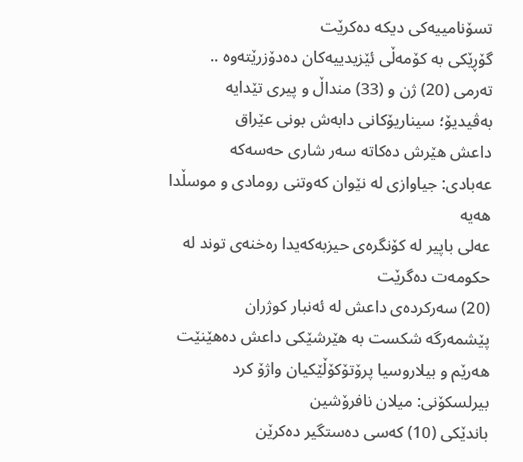تسۆنامییەکی دیکە دەکرێت
گۆڕێکی بە کۆمەڵی ئێزیدییەکان دەدۆزرێتەوە .. تەرمی (20) ژن و (33) منداڵ و پیری تێدایە
بەڤیدیۆ؛ سیناریۆکانی دابەش بونی عێراق
داعش هێرش دەکاتە سەر شاری حەسەکە
عه‌بادی: جیاوازی له‌ نێوان کەوتنی رومادی و موسڵدا هه‌یه‌
عەلی باپیر لە کۆنگرەی حیزبەکەیدا رەخنەی توند لە حکومەت دەگرێت
(20) سه‌ركرده‌ی داعش لە ئەنبار کوژران
پێشمەرگە شكست بە هێرشێكی داعش دەهێنێت
هەرێم و بیلاروسیا پرۆتۆکۆڵێکیان واژۆ کرد
بیرلسكۆنی: میلان نافرۆشین
باندێکی (10) کەسى دەستگیر دەکرێن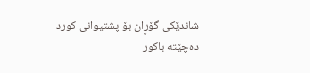شاندێکى گۆڕان بۆ پشتیوانی کورد دەچێتە باکور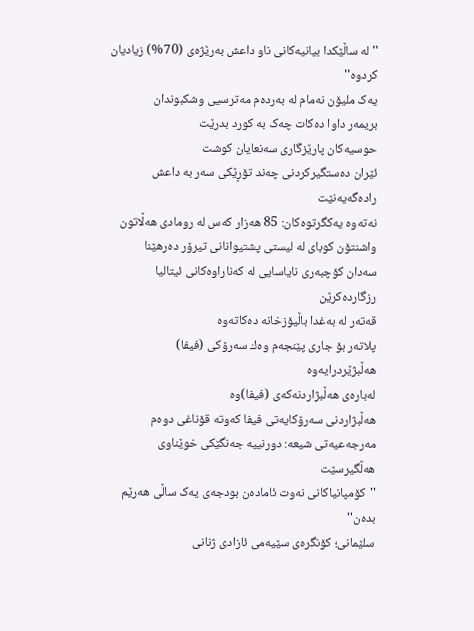''لە ساڵێکدا بیانیه‌كانی ناو داعش بەرێژەى (70%) زیادیان کردوە''
یەک ملیۆن نەمام لە بەردەم مەترسیی وشکبوندان
بریمه‌ر داوا دەکات چەک بە کورد بدرێت
حوسیەکان پارێزگارى سەنعایان کوشت
ئێران دەستگیرکردنى چه‌ند تۆڕێكی‌ سه‌ر به‌ داعش رادەگەیەنێت
نەتەوە یەكگرتوەكان: 85 هەزار كەس لە رومادی هەڵاتون
واشنتۆن كوبای لە لیستی پشتیوانانی تیرۆر دەرهێنا
سەدان كۆچبەری نایاسایی لە كەناراوەكانی ئیتالیا رزگاردەكرێن
قەتەر لە بەغدا باڵیۆزخانە دەكاتەوە
پلاتەر بۆ جاری پێنجەم وەك سەرۆكی (فیفا) هەڵبژێردرایەوە
لەبارەی هەڵبژاردنەكەی (فیفا)وە
هەڵبژاردنی سەرۆكایەتی فیفا كەوتە قۆناغی دوەم
مەرجەعیەتی شیعە: دورنییە جەنگێكی خوێناوی هەڵگیرسێت
''کۆمپانیاکانی نەوت ئامادەن بودجەی یەک ساڵی هەرێم بدەن''
سلێمانی؛ كۆنگرەی سێیەمی ئازادی ژنانی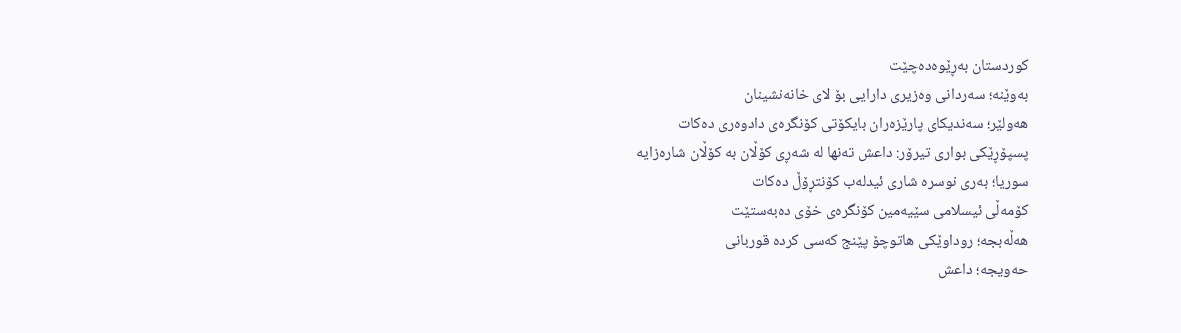كوردستان بەڕێوەدەچێت
بەوێنە؛ سەردانی وەزیری دارایی بۆ لای خانەنشینان
هەولێر؛ سەندیكای پارێزەران بایكۆتی كۆنگرەی دادوەری دەكات
پسپۆڕێكی بواری تیرۆر: داعش تەنها لە شەڕی كۆڵان بە كۆڵان شارەزایە
سوریا؛ بەری نوسرە شاری ئیدلەب كۆنتڕۆڵ دەكات
كۆمەڵی ئیسلامی سێیەمین كۆنگرەی خۆی دەبەستێت
هەڵەبجە؛ روداوێکی هاتوچۆ پێنج کەسی کردە قوربانی
حەویجە؛ داعش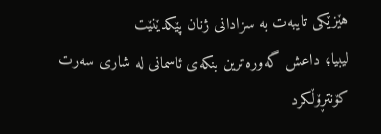هێزێكی تایبەت بە سزادانی ژنان پێكدێنێت
لیبیا؛ داعش گەورەترین بنكەی ئاسمانی لە شاری سەرت کۆنتڕۆڵکرد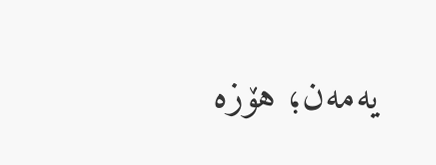یەمەن؛ هۆزە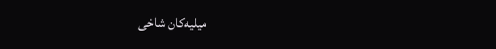میلیەكان شاخی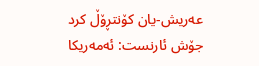عەریش-یان كۆنتڕۆڵ كرد
جۆش ئارنست: ئەمەریكا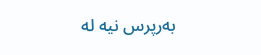بەرپرس نیە لە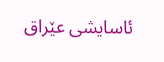ئاسایشی عێراق